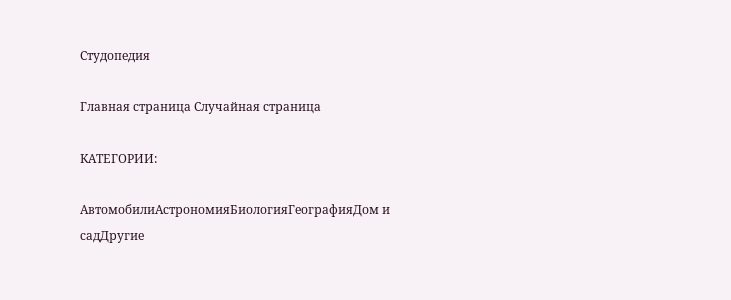Студопедия

Главная страница Случайная страница

КАТЕГОРИИ:

АвтомобилиАстрономияБиологияГеографияДом и садДругие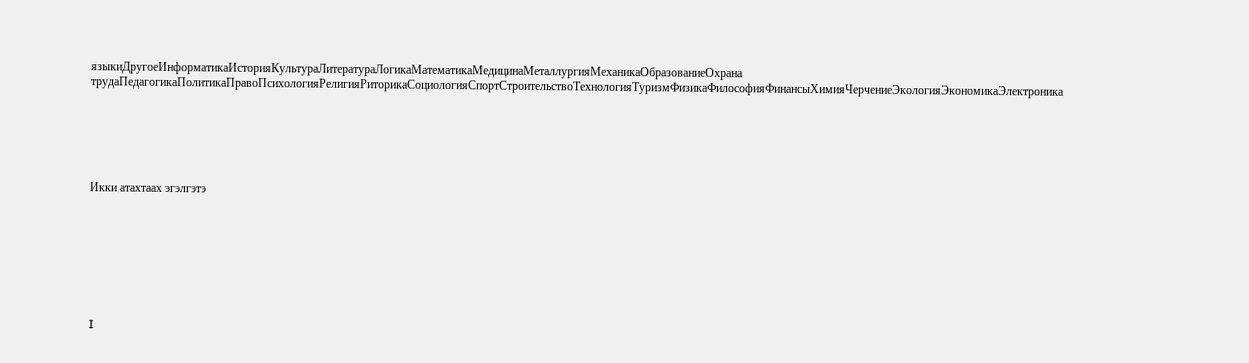языкиДругоеИнформатикаИсторияКультураЛитератураЛогикаМатематикаМедицинаМеталлургияМеханикаОбразованиеОхрана трудаПедагогикаПолитикаПравоПсихологияРелигияРиторикаСоциологияСпортСтроительствоТехнологияТуризмФизикаФилософияФинансыХимияЧерчениеЭкологияЭкономикаЭлектроника






Икки атахтаах эгэлгэтэ








I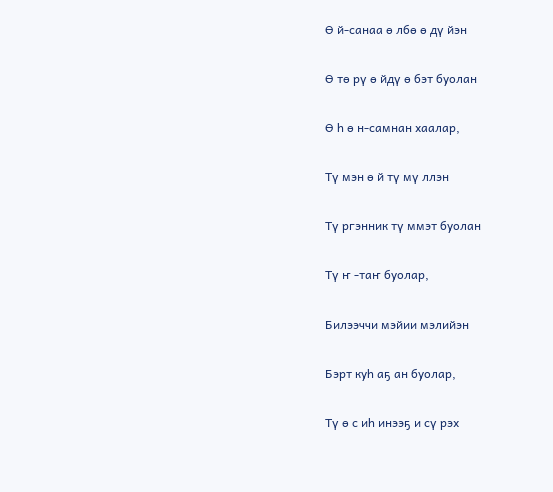Ө й-санаа ө лбө ө дү йэн

Ө тө рү ө йдү ө бэт буолан

Ө һ ө н-самнан хаалар,

Тү мэн ө й тү мү ллэн

Тү ргэнник тү ммэт буолан

Тү ҥ -таҥ буолар,

Билээччи мэйии мэлийэн

Бэрт куһ аҕ ан буолар,

Тү ө с иһ инээҕ и сү рэх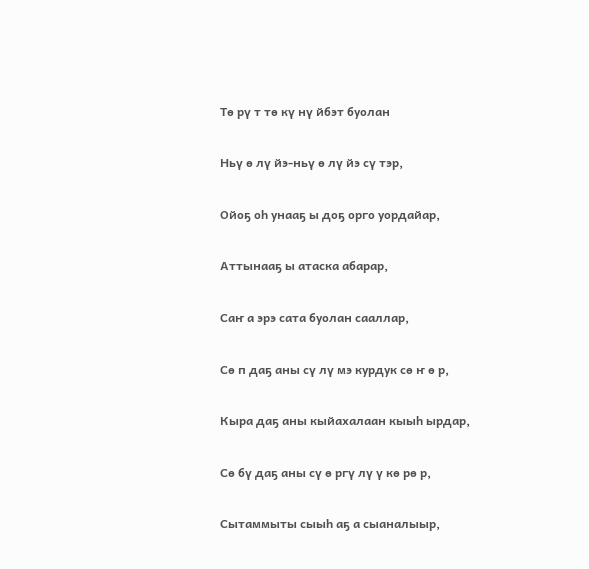Тө рү т тө кү нү йбэт буолан

Ньү ө лү йэ-ньү ө лү йэ сү тэр,

Ойоҕ оһ унааҕ ы доҕ орго уордайар,

Аттынааҕ ы атаска абарар,

Саҥ а эрэ сата буолан сааллар,

Сө п даҕ аны сү лү мэ курдук сө ҥ ө р,

Кыра даҕ аны кыйахалаан кыыһ ырдар,

Сө бү даҕ аны сү ө ргү лү ү кө рө р,

Сытаммыты сыыһ аҕ а сыаналыыр,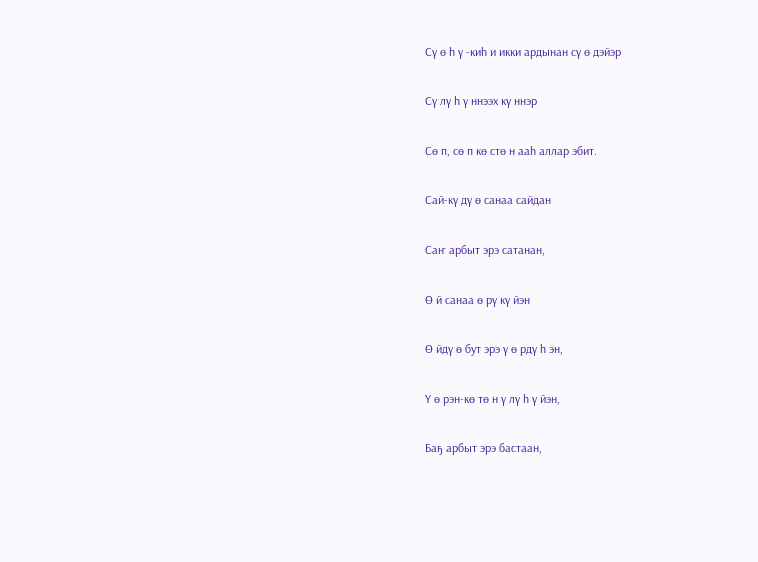Сү ө һ ү -киһ и икки ардынан сү ө дэйэр

Сү лү һ ү ннээх кү ннэр

Сө п, сө п кө стө н ааһ аллар эбит.

Сай-кү дү ө санаа сайдан

Саҥ арбыт эрэ сатанан,

Ө й санаа ө рү кү йэн

Ө йдү ө бут эрэ ү ө рдү һ эн,

Ү ө рэн-кө тө н ү лү һ ү йэн,

Баҕ арбыт эрэ бастаан,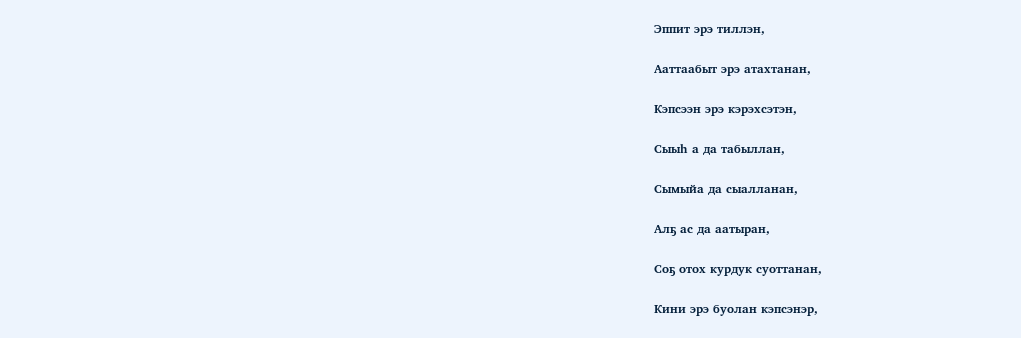Эппит эрэ тиллэн,

Ааттаабыт эрэ атахтанан,

Кэпсээн эрэ кэрэхсэтэн,

Сыыһ а да табыллан,

Сымыйа да сыалланан,

Алҕ ас да аатыран,

Соҕ отох курдук суоттанан,

Кини эрэ буолан кэпсэнэр,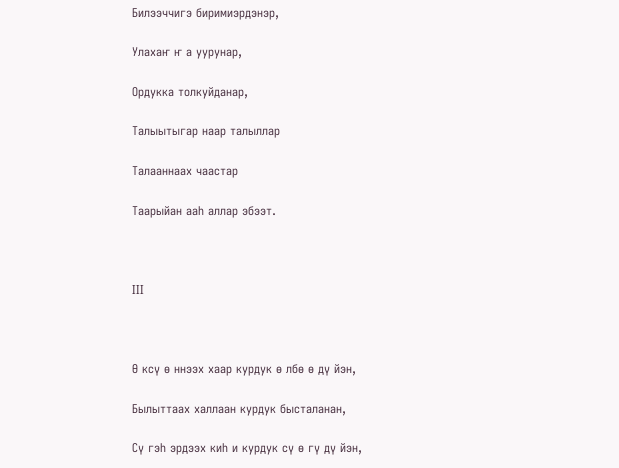Билээччигэ биримиэрдэнэр,

Улахаҥ ҥ а уурунар,

Ордукка толкуйданар,

Талыытыгар наар талыллар

Талааннаах чаастар

Таарыйан ааһ аллар эбээт.



III



Ө ксү ө ннээх хаар курдук ө лбө ө дү йэн,

Былыттаах халлаан курдук бысталанан,

Сү гэһ эрдээх киһ и курдук сү ө гү дү йэн,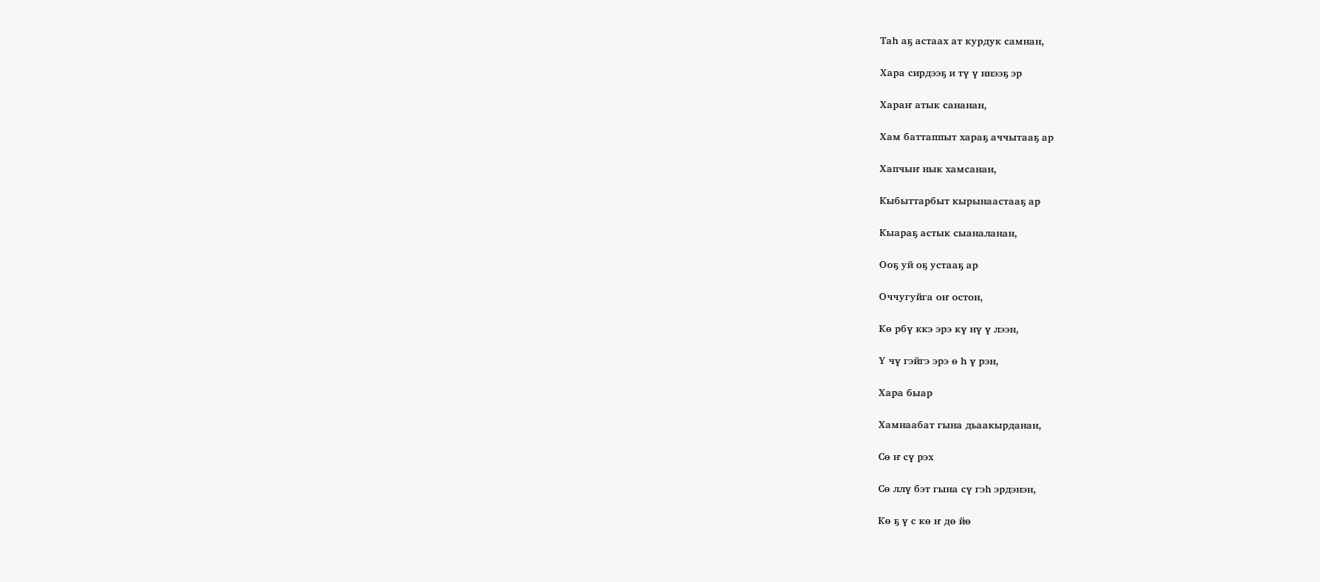Таһ аҕ астаах ат курдук самнан,

Хара сирдээҕ и тү ү ннээҕ эр

Хараҥ атык сананан,

Хам баттаппыт хараҕ аччытааҕ ар

Хапчыҥ нык хамсанан,

Кыбыттарбыт кырынаастааҕ ар

Кыараҕ астык сыаналанан,

Ооҕ уй оҕ устааҕ ар

Оччугуйга оҥ остон,

Кө рбү ккэ эрэ кү нү ү лээн,

Ү чү гэйгэ эрэ ө һ ү рэн,

Хара быар

Хамнаабат гына дьаакырданан,

Сө ҥ сү рэх

Сө ллү бэт гына сү гэһ эрдэнэн,

Кө ҕ ү с кө ҥ дө йө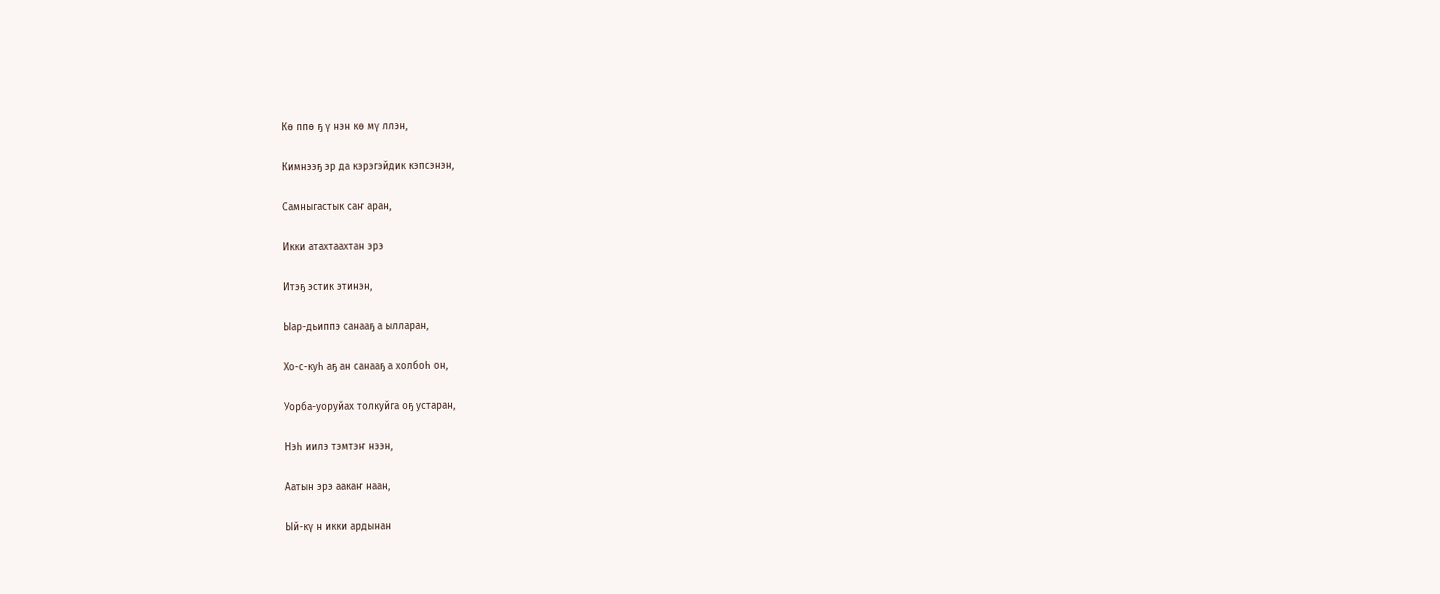Кө ппө ҕ ү нэн кө мү ллэн,

Кимнээҕ эр да кэрэгэйдик кэпсэнэн,

Самныгастык саҥ аран,

Икки атахтаахтан эрэ

Итэҕ эстик этинэн,

Ыар-дьиппэ санааҕ а ылларан,

Хо-с-куһ аҕ ан санааҕ а холбоһ он,

Уорба-уоруйах толкуйга оҕ устаран,

Нэһ иилэ тэмтэҥ нээн,

Аатын эрэ аакаҥ наан,

Ый-кү н икки ардынан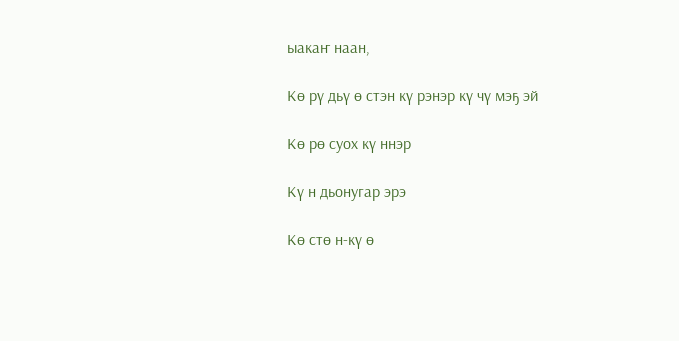ыакаҥ наан,

Кө рү дьү ө стэн кү рэнэр кү чү мэҕ эй

Кө рө суох кү ннэр

Кү н дьонугар эрэ

Кө стө н-кү ө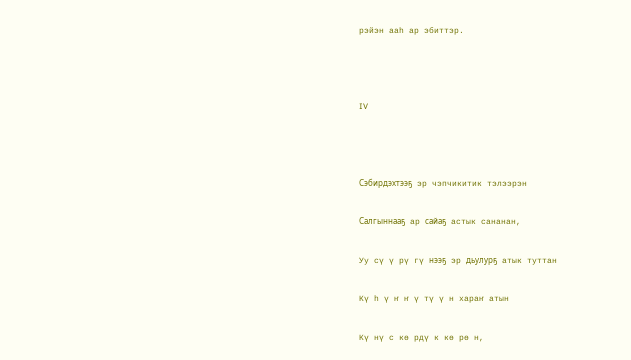рэйэн ааһ ар эбиттэр.



IV



Сэбирдэхтээҕ эр чэпчикитик тэлээрэн

Салгыннааҕ ар сайаҕ астык сананан,

Уу сү ү рү гү нээҕ эр дьулурҕ атык туттан

Кү һ ү ҥ ҥ ү тү ү н хараҥ атын

Кү нү с кө рдү к кө рө н,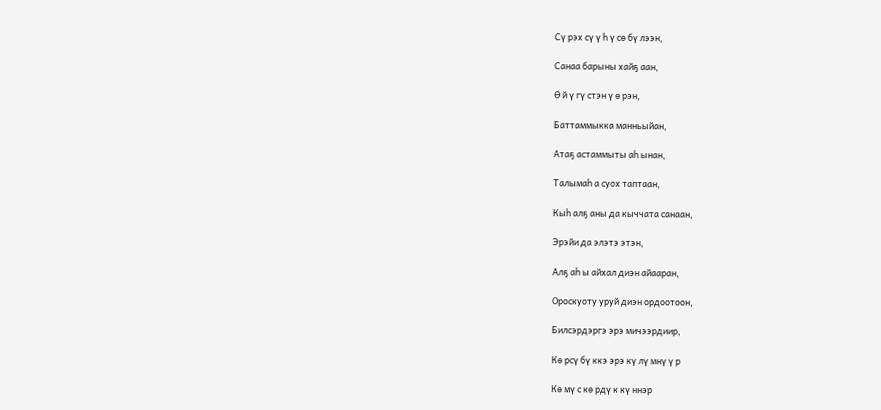Сү рэх сү ү һ ү сө бү лээн,

Санаа барыны хайҕ аан,

Ө й ү гү стэн ү ө рэн,

Баттаммыкка манньыйан,

Атаҕ астаммыты аһ ынан,

Талымаһ а суох таптаан,

Кыһ алҕ аны да кыччата санаан,

Эрэйи да элэтэ этэн,

Алҕ аһ ы айхал диэн айааран,

Ороскуоту уруй диэн ордоотоон,

Билсэрдэргэ эрэ мичээрдиир,

Кө рсү бү ккэ эрэ кү лү мнү ү р

Кө мү с кө рдү к кү ннэр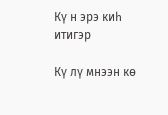Кү н эрэ киһ итигэр

Кү лү мнээн кө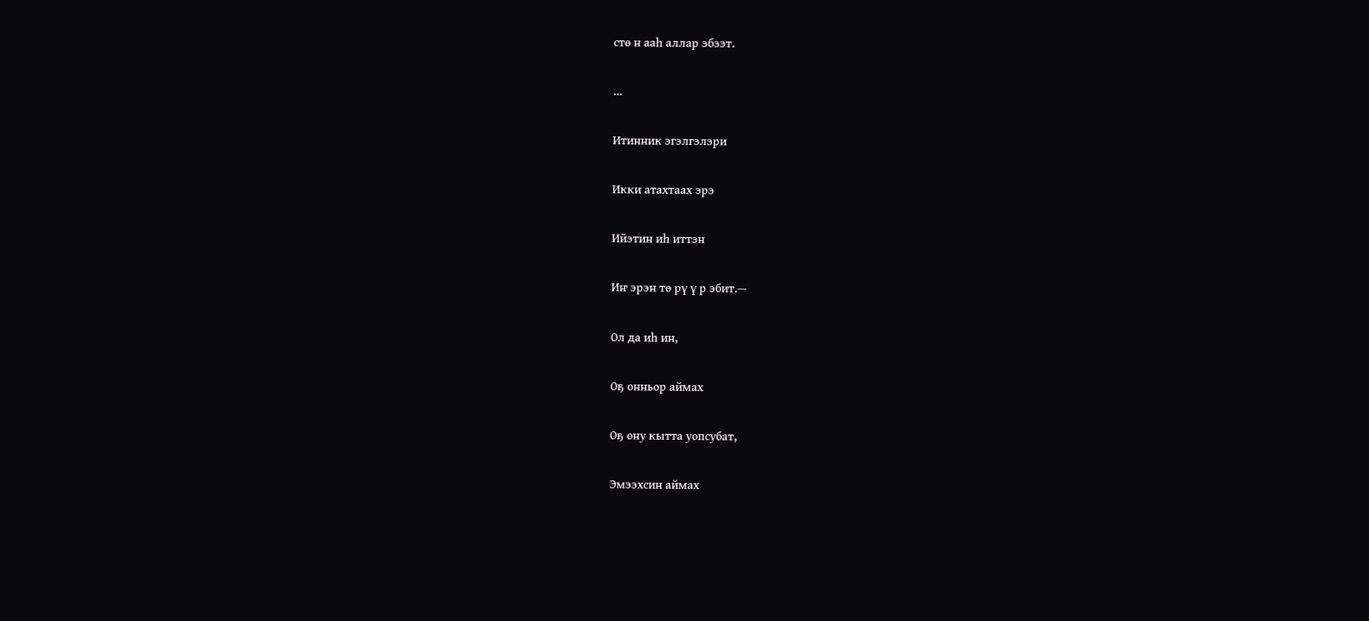стө н ааһ аллар эбээт.

...

Итинник эгэлгэлэри

Икки атахтаах эрэ

Ийэтин иһ иттэн

Иҥ эрэн тө рү ү р эбит.—

Ол да иһ ин,

Оҕ онньор аймах

Оҕ ону кытта уопсубат,

Эмээхсин аймах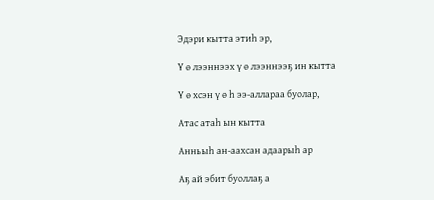Эдэри кытта этиһ эр,

Ү ө лээннээх ү ө лээннээҕ ин кытта

Ү ө хсэн ү ө һ ээ-аллараа буолар,

Атас атаһ ын кытта

Анньыһ ан-аахсан адаарыһ ар

Аҕ ай эбит буоллаҕ а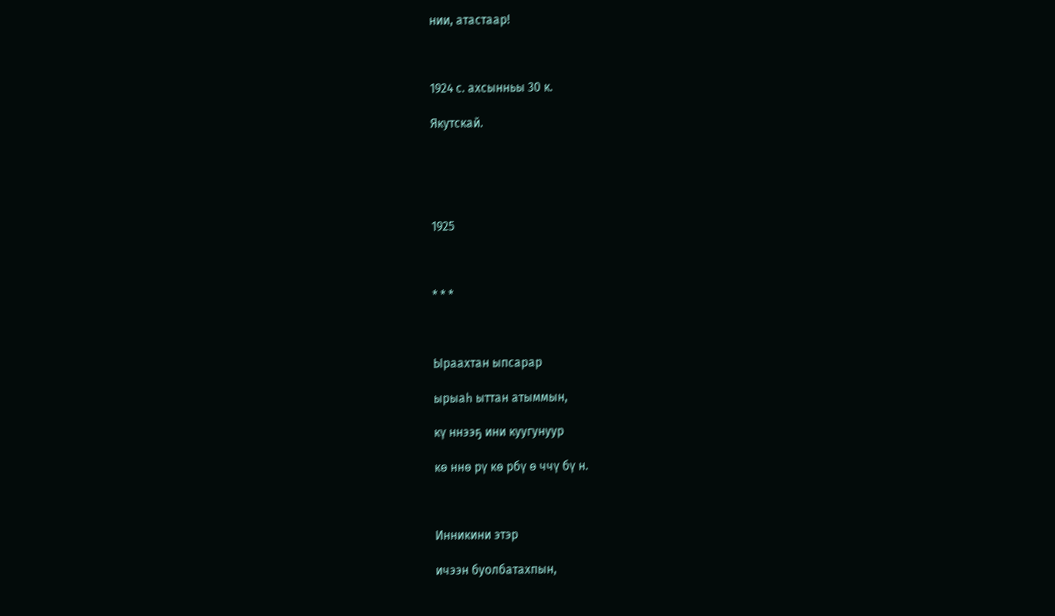нии, атастаар!



1924 с. ахсынньы 30 к.

Якутскай.





1925



* * *



Ыраахтан ыпсарар

ырыаһ ыттан атыммын,

кү ннээҕ ини куугунуур

кө ннө рү кө рбү ө ччү бү н.



Инникини этэр

ичээн буолбатахпын,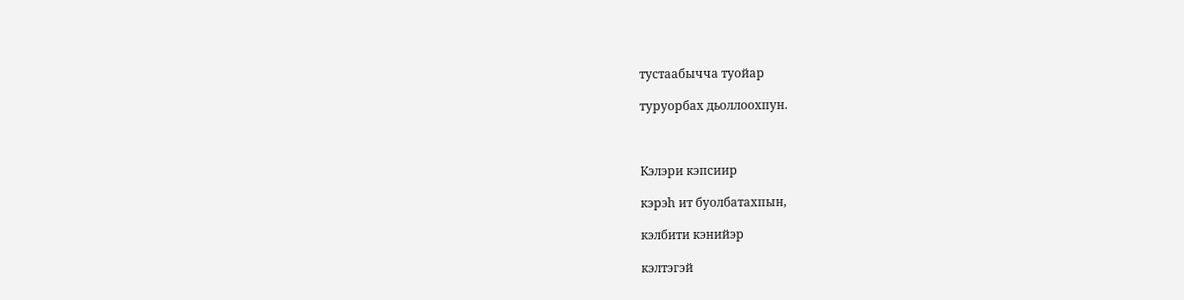тустаабычча туойар

туруорбах дьоллоохпун.



Кэлэри кэпсиир

кэрэһ ит буолбатахпын,

кэлбити кэнийэр

кэлтэгэй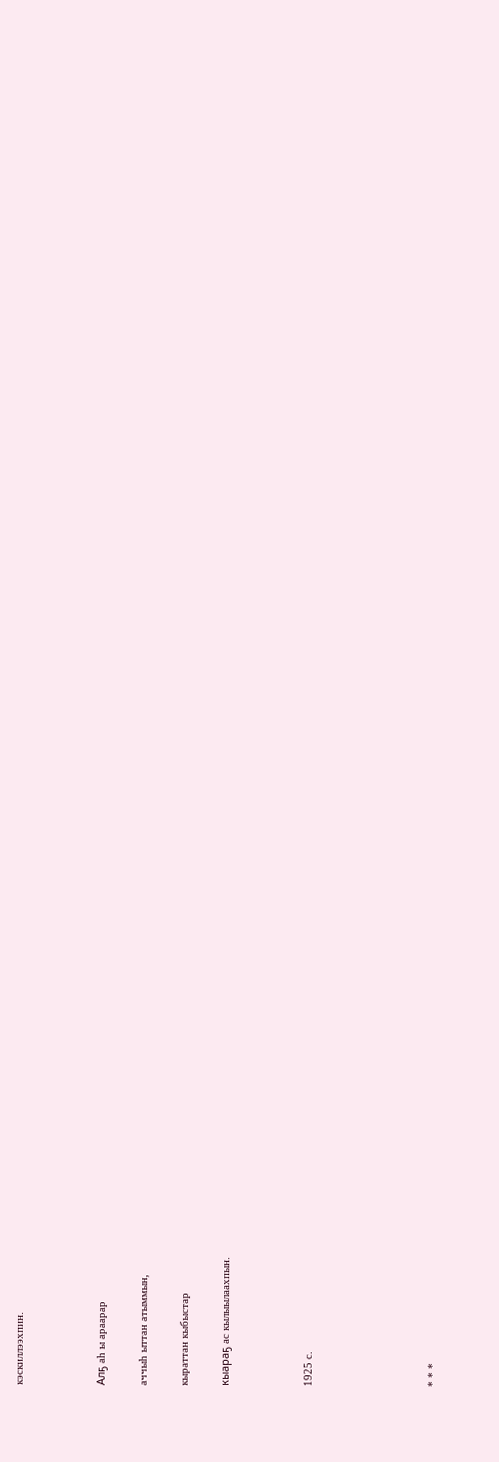кэскиллээхпин.



Алҕ аһ ы араарар

аччыһ ыттан атыммын,

кыраттан кыбыстар

кыараҕ ас кылыылаахпын.



1925 с.





* * *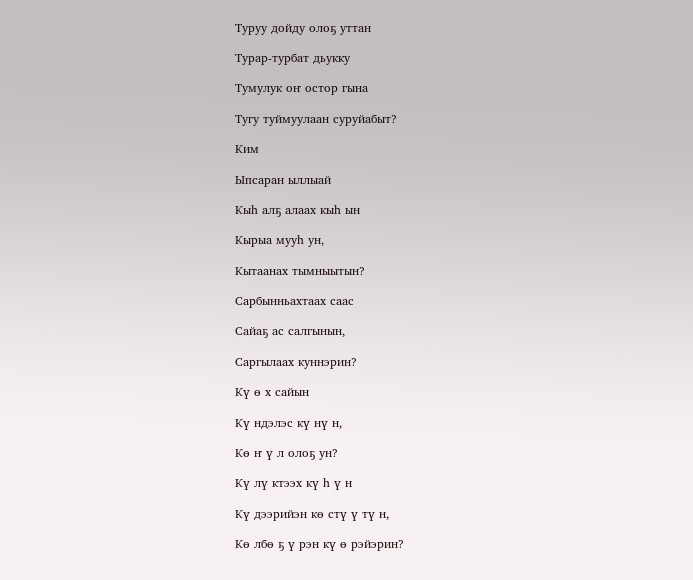Туруу дойду олоҕ уттан

Турар-турбат дьукку

Тумулук оҥ остор гына

Тугу туймуулаан суруйабыт?

Ким

Ыпсаран ыллыай

Кыһ алҕ алаах кыһ ын

Кырыа мууһ ун,

Кытаанах тымныытын?

Сарбынньахтаах саас

Сайаҕ ас салгынын,

Саргылаах куннэрин?

Кү ө х сайын

Кү ндэлэс кү нү н,

Кө ҥ ү л олоҕ ун?

Кү лү ктээх кү һ ү н

Кү дээрийэн кө стү ү тү н,

Кө лбө ҕ ү рэн кү ө рэйэрин?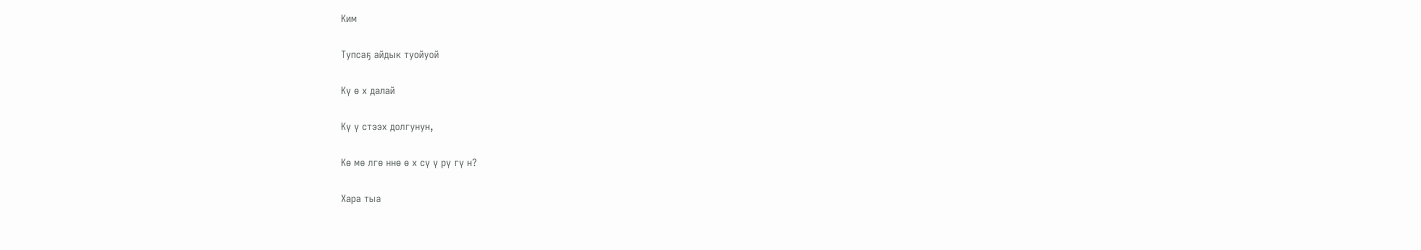Ким

Тупсаҕ айдык туойуой

Кү ө х далай

Кү ү стээх долгунун,

Кө мө лгө ннө ө х сү ү рү гү н?

Хара тыа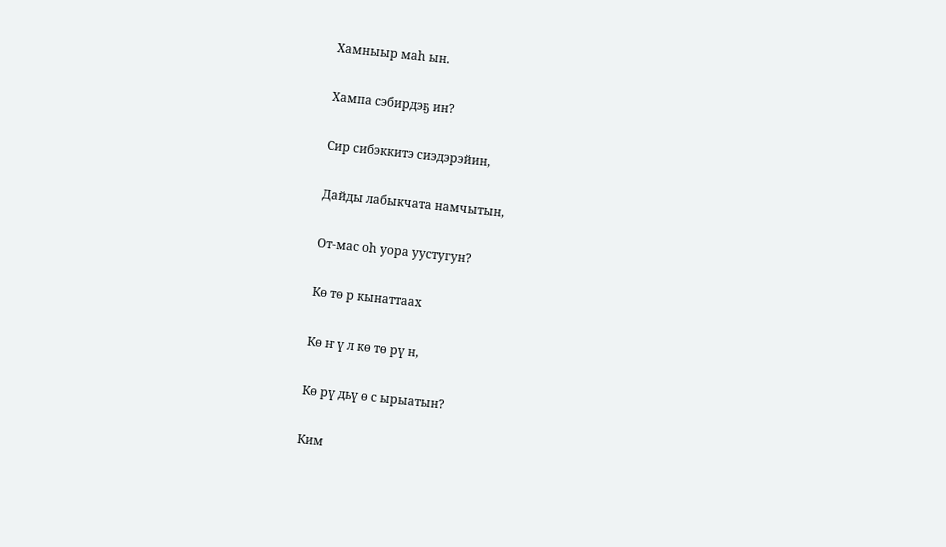Хамныыр маһ ын.

Хампа сэбирдэҕ ин?

Сир сибэккитэ сиэдэрэйин,

Дайды лабыкчата намчытын,

От-мас оһ уора уустугун?

Кө тө р кынаттаах

Кө ҥ ү л кө тө рү н,

Кө рү дьү ө с ырыатын?

Ким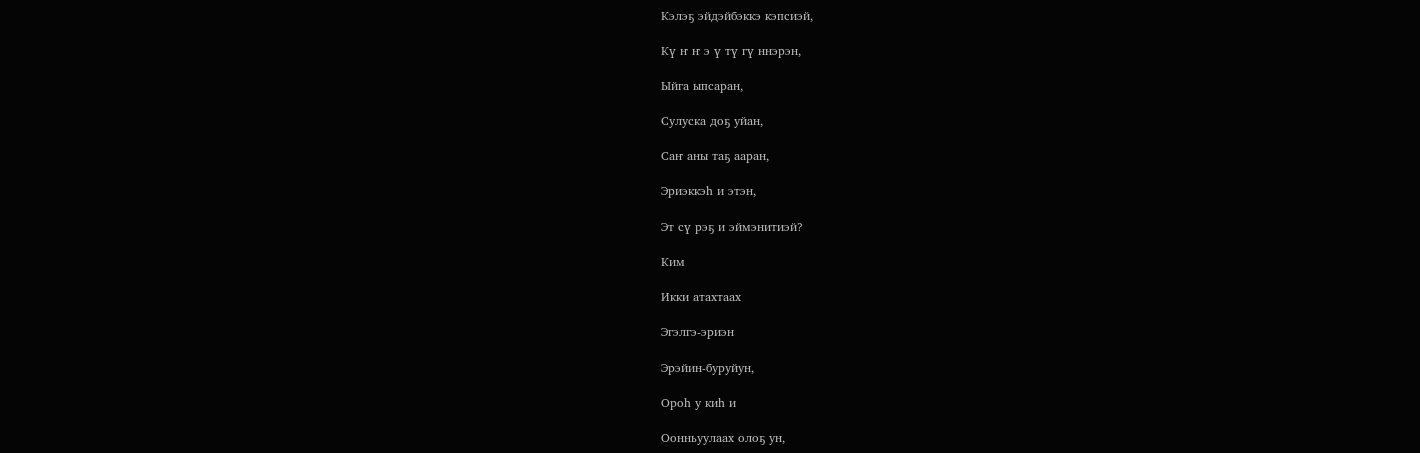Кэлэҕ эйдэйбэккэ кэпсиэй,

Кү ҥ ҥ э ү тү гү ннэрэн,

Ыйга ыпсаран,

Сулуска доҕ уйан,

Саҥ аны таҕ ааран,

Эриэккэһ и этэн,

Эт сү рэҕ и эймэнитиэй?

Ким

Икки атахтаах

Эгэлгэ-эриэн

Эрэйин-буруйун,

Ороһ у киһ и

Оонньуулаах олоҕ ун,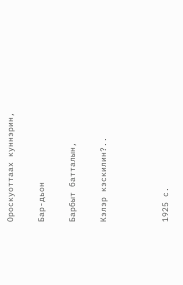Ороскуоттаах куннэрин,

Бар-дьон

Барбыт батталын,

Кэлэр кэскилин?..



1925 с.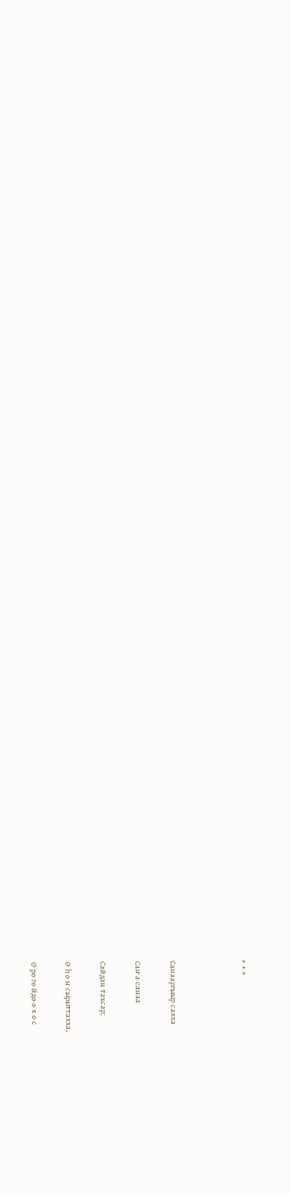* * *



Санааргыыр сахха

Саҥ а санаа

Сайдан тахсар;

Ө һ ө н сырыттахха,

Ө рө гө йдө ө х ө с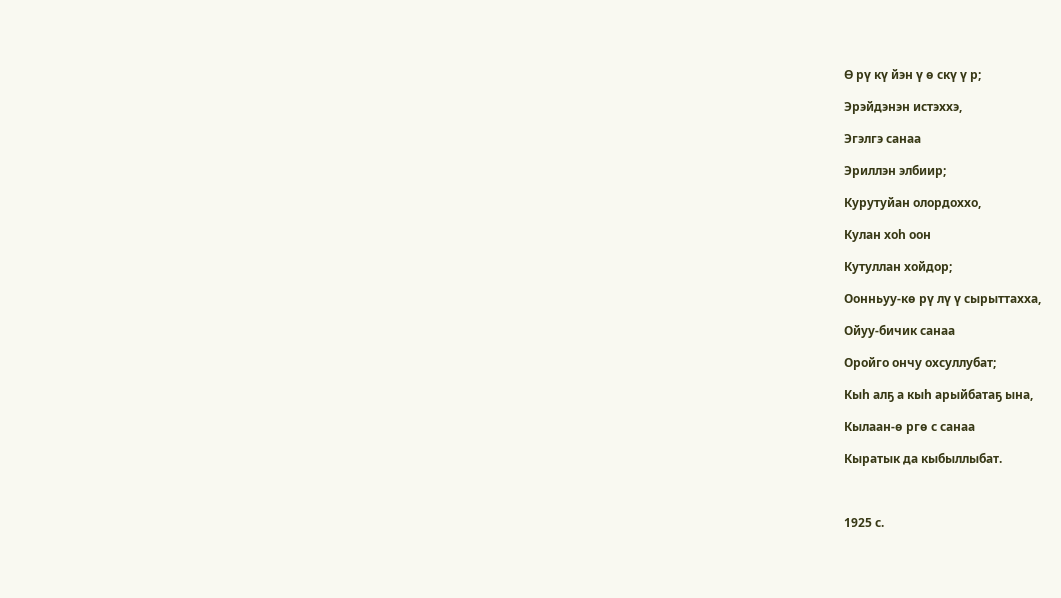Ө рү кү йэн ү ө скү ү р;

Эрэйдэнэн истэххэ,

Эгэлгэ санаа

Эриллэн элбиир;

Курутуйан олордоххо,

Кулан хоһ оон

Кутуллан хойдор;

Оонньуу-кө рү лү ү сырыттахха,

Ойуу-бичик санаа

Оройго ончу охсуллубат;

Кыһ алҕ а кыһ арыйбатаҕ ына,

Кылаан-ө ргө с санаа

Кыратык да кыбыллыбат.



1925 с.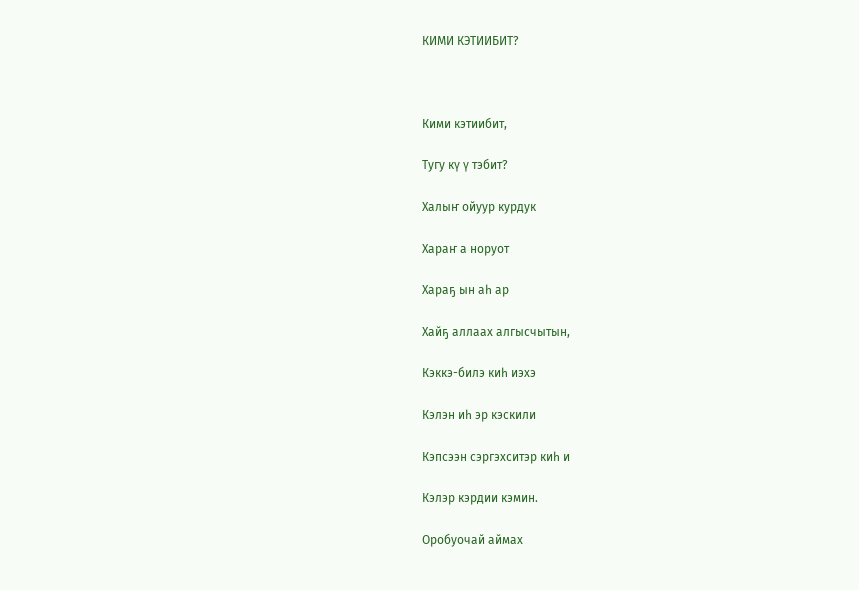КИМИ КЭТИИБИТ?



Кими кэтиибит,

Тугу кү ү тэбит?

Халыҥ ойуур курдук

Хараҥ а норуот

Хараҕ ын аһ ар

Хайҕ аллаах алгысчытын,

Кэккэ-билэ киһ иэхэ

Кэлэн иһ эр кэскили

Кэпсээн сэргэхситэр киһ и

Кэлэр кэрдии кэмин.

Оробуочай аймах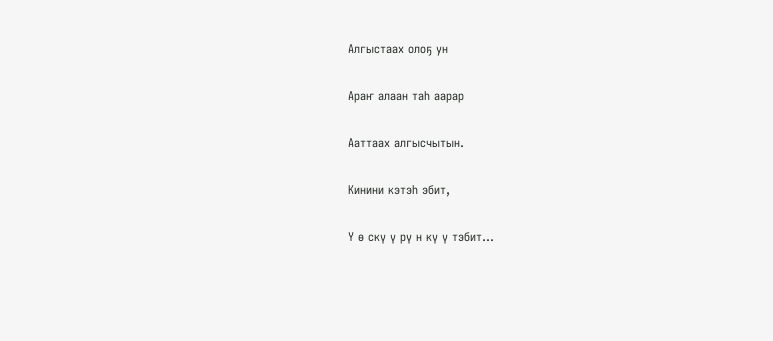Алгыстаах олоҕ ун

Араҥ алаан таһ аарар

Ааттаах алгысчытын.

Кинини кэтэһ эбит,

Ү ө скү ү рү н кү ү тэбит...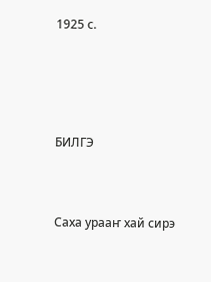1925 с.





БИЛГЭ



Саха урааҥ хай сирэ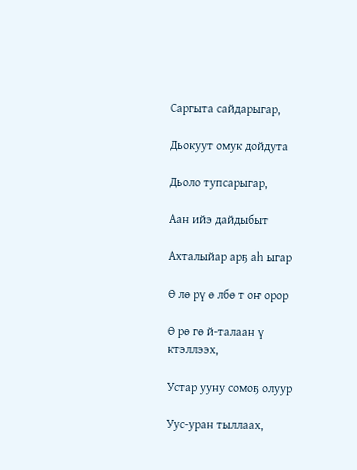Саргыта сайдарыгар,

Дьокуут омук дойдута

Дьоло тупсарыгар,

Аан ийэ дайдыбыт

Ахталыйар арҕ аһ ыгар

Ө лө рү ө лбө т оҥ орор

Ө рө гө й-талаан ү ктэллээх,

Устар ууну сомоҕ олуур

Уус-уран тыллаах,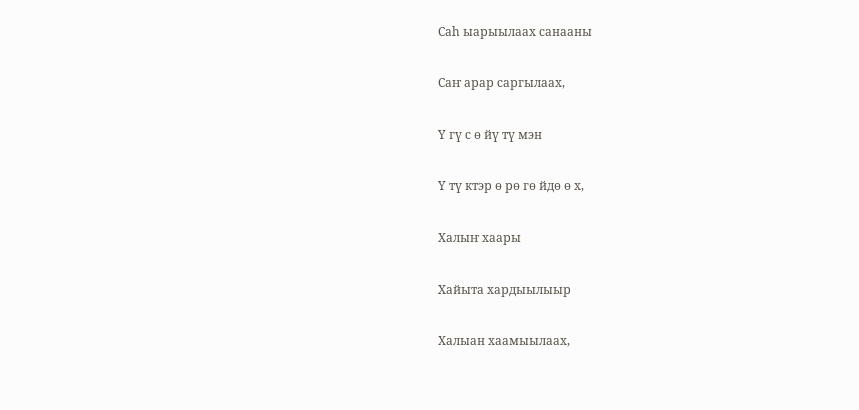Саһ ыарыылаах санааны

Саҥ арар саргылаах,

Ү гү с ө йү тү мэн

Ү тү ктэр ө рө гө йдө ө х,

Халыҥ хаары

Xайыта хардыылыыр

Халыан хаамыылаах,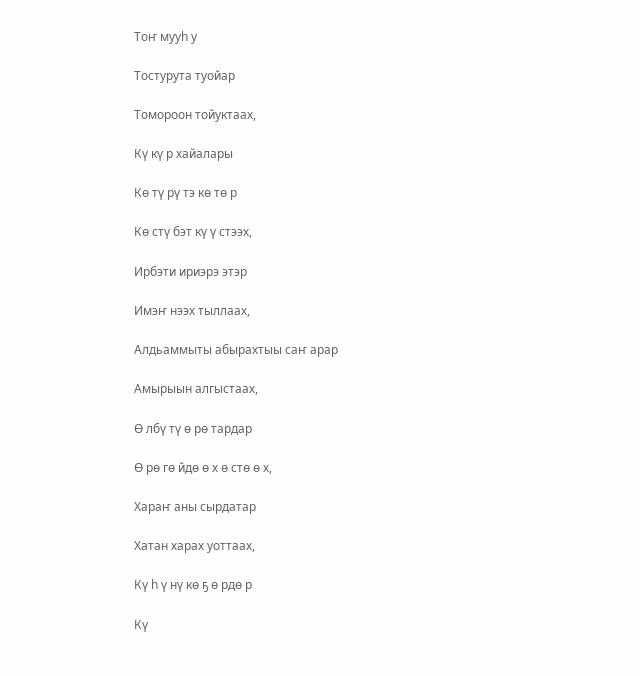Тоҥ мууһ у

Тостурута туойар

Томороон тойуктаах,

Кү кү р хайалары

Кө тү рү тэ кө тө р

Кө стү бэт кү ү стээх,

Ирбэти ириэрэ этэр

Имэҥ нээх тыллаах,

Алдьаммыты абырахтыы саҥ арар

Амырыын алгыстаах,

Ө лбү тү ө рө тардар

Ө рө гө йдө ө х ө стө ө х,

Хараҥ аны сырдатар

Хатан харах уоттаах,

Кү һ ү нү кө ҕ ө рдө р

Кү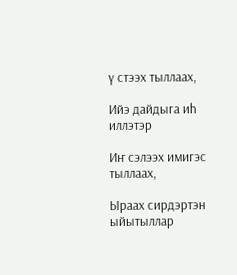ү стээх тыллаах,

Ийэ дайдыга иһ иллэтэр

Иҥ сэлээх имигэс тыллаах,

Ыраах сирдэртэн ыйытыллар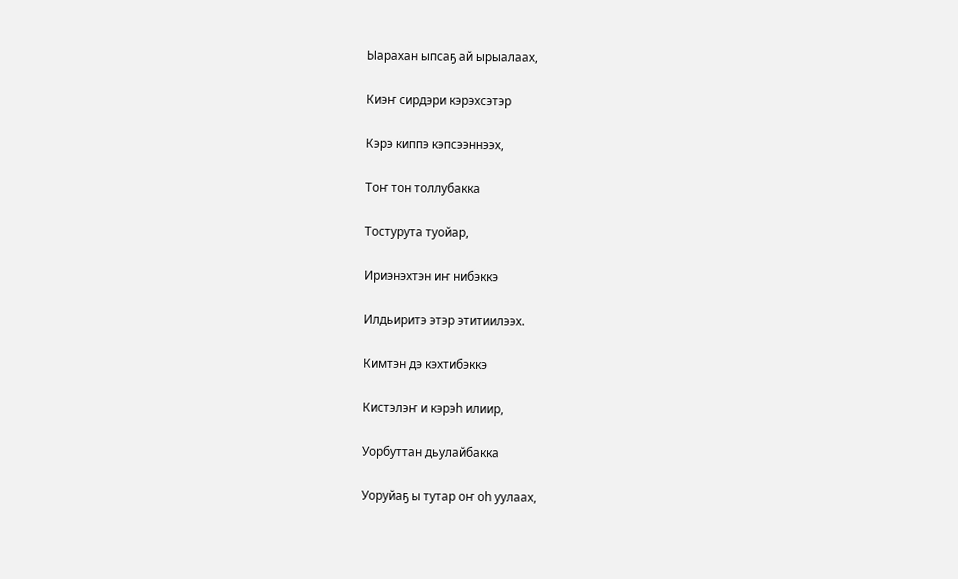Ыарахан ыпсаҕ ай ырыалаах,

Киэҥ сирдэри кэрэхсэтэр

Кэрэ киппэ кэпсээннээх,

Тоҥ тон толлубакка

Тостурута туойар,

Ириэнэхтэн иҥ нибэккэ

Илдьиритэ этэр этитиилээх.

Кимтэн дэ кэхтибэккэ

Кистэлэҥ и кэрэһ илиир,

Уорбуттан дьулайбакка

Уоруйаҕ ы тутар оҥ оһ уулаах,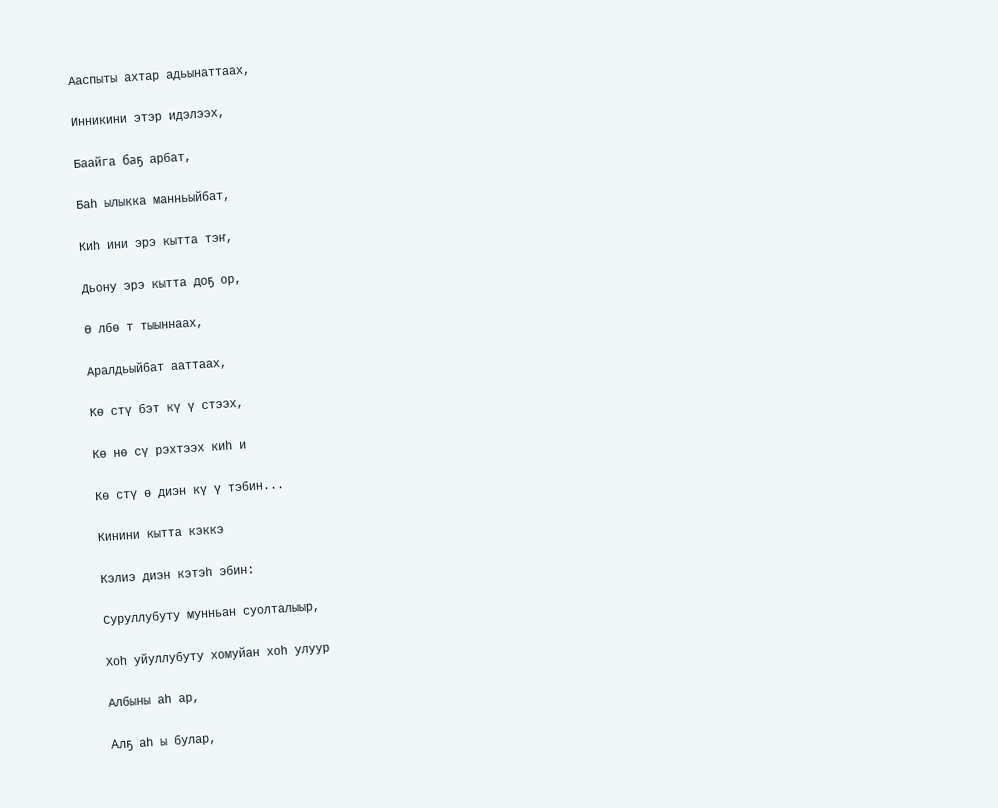Ааспыты ахтар адьынаттаах,

Инникини этэр идэлээх,

Баайга баҕ арбат,

Баһ ылыкка манньыйбат,

Киһ ини эрэ кытта тэҥ,

Дьону эрэ кытта доҕ ор,

Ө лбө т тыыннаах,

Аралдьыйбат ааттаах,

Кө стү бэт кү ү стээх,

Кө нө сү рэхтээх киһ и

Кө стү ө диэн кү ү тэбин...

Кинини кытта кэккэ

Кэлиэ диэн кэтэһ эбин:

Суруллубуту мунньан суолталыыр,

Хоһ уйуллубуту хомуйан хоһ улуур

Албыны аһ ар,

Алҕ аһ ы булар,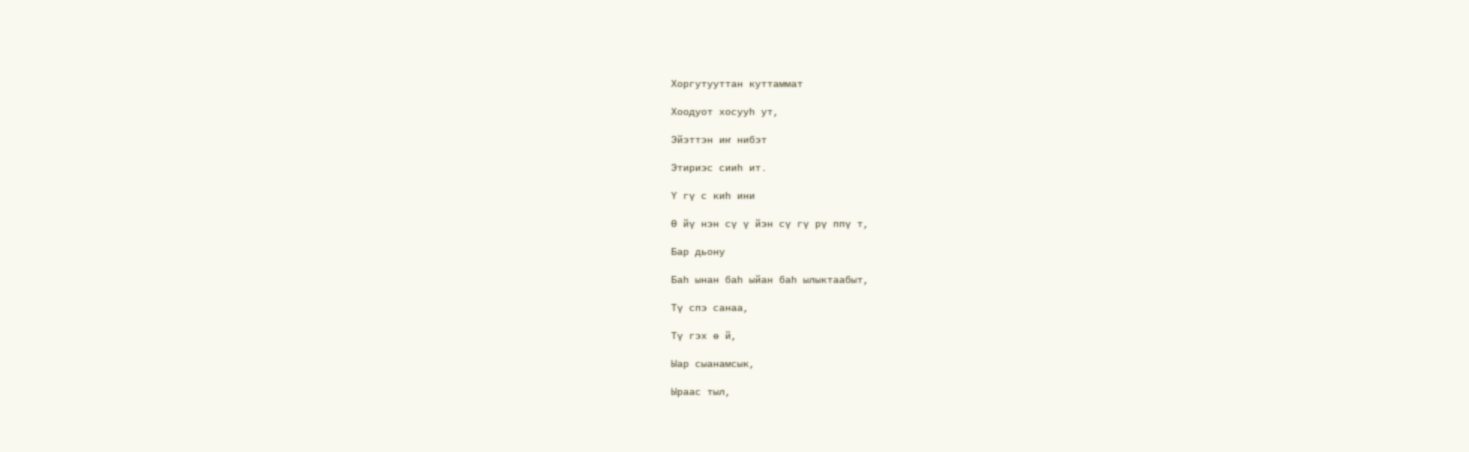Хоргутууттан куттаммат

Хоодуот хосууһ ут,

Эйэттэн иҥ нибэт

Этириэс сииһ ит.

Ү гү с киһ ини

Ө йү нэн сү ү йэн сү гү рү ппү т,

Бар дьону

Баһ ынан баһ ыйан баһ ылыктаабыт,

Тү спэ санаа,

Тү гэх ө й,

Ыар сыанамсык,

Ыраас тыл,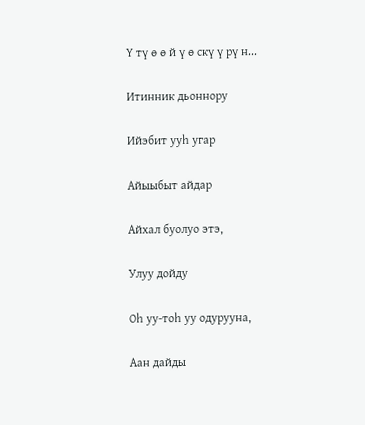Ү тү ө ө й ү ө скү ү рү н...

Итинник дьоннору

Ийэбит ууһ угар

Айыыбыт айдар

Айхал буолуо этэ,

Улуу дойду

Оһ уу-тоһ уу одурууна,

Аан дайды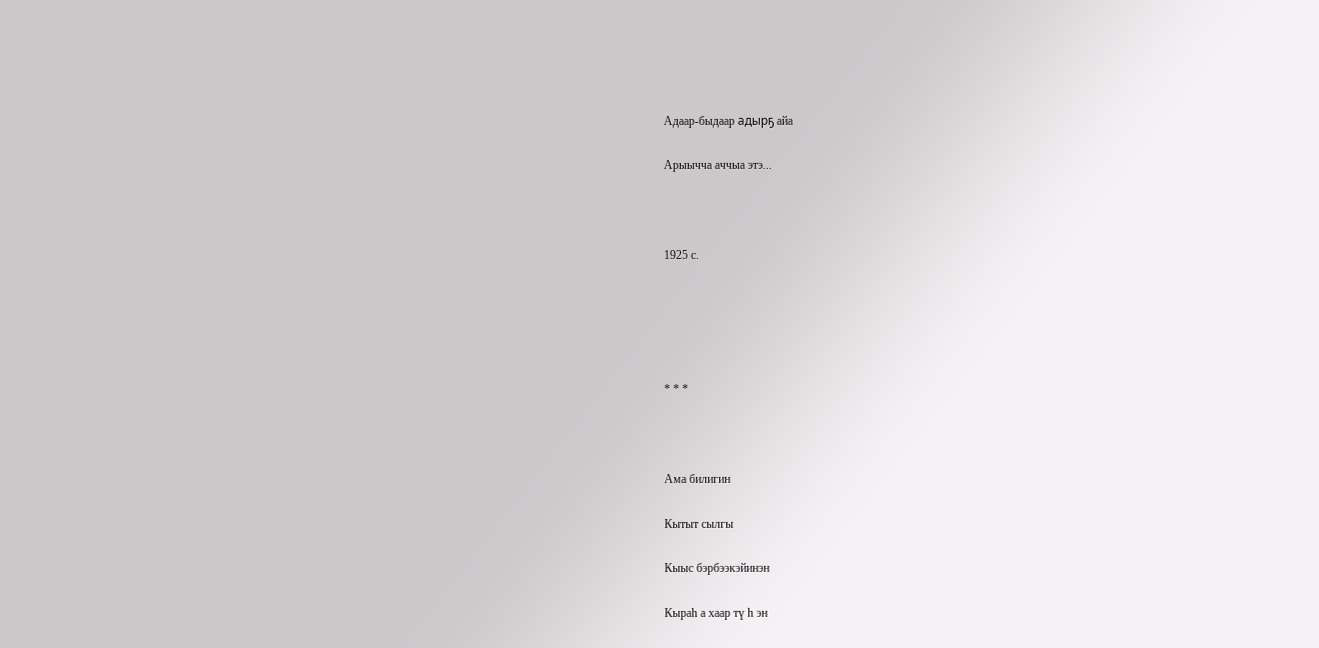Адаар-быдаар адырҕ айа

Арыычча аччыа этэ...



1925 с.





* * *



Ама билигин

Кытыт сылгы

Кыыс бэрбээкэйинэн

Кыраһ а хаар тү һ эн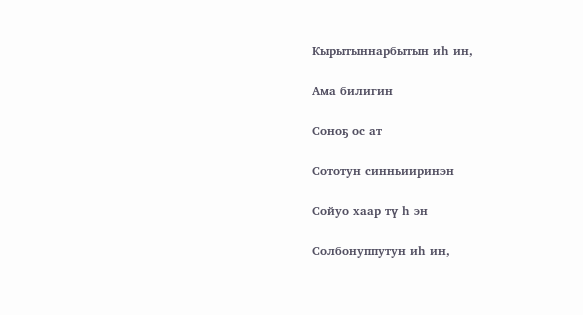Кырытыннарбытын иһ ин,

Ама билигин

Соноҕ ос ат

Сототун синньииринэн

Сойуо хаар тү һ эн

Солбонуппутун иһ ин,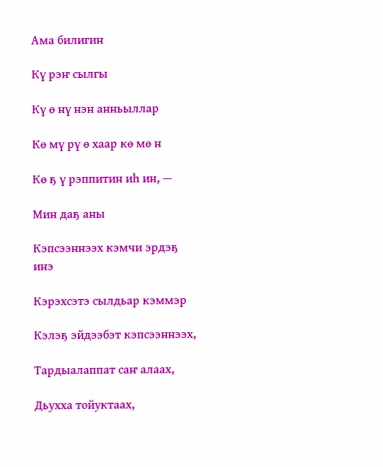Ама билигин

Кү рэҥ сылгы

Кү ө нү нэн анньыллар

Кө мү рү ө хаар кө мө н

Кө ҕ ү рэппитин иһ ин, —

Мин даҕ аны

Кэпсээннээх кэмчи эрдэҕ инэ

Кэрэхсэтэ сылдьар кэммэр

Кэлэҕ эйдээбэт кэпсээннээх,

Тардыалаппат саҥ алаах,

Дьухха тойуктаах,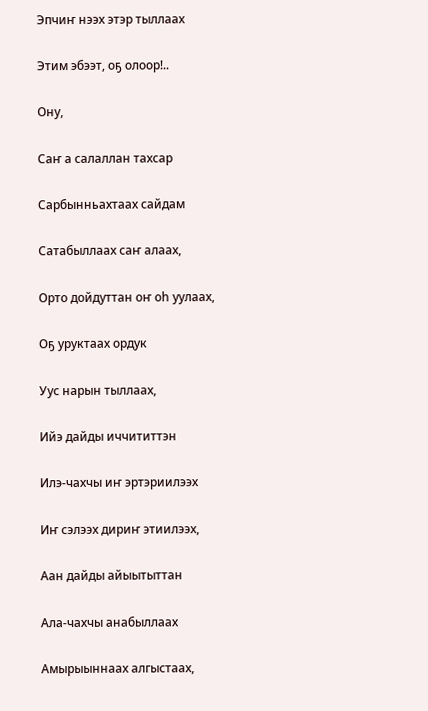Эпчиҥ нээх этэр тыллаах

Этим эбээт, оҕ олоор!..

Ону,

Саҥ а салаллан тахсар

Сарбынньахтаах сайдам

Сатабыллаах саҥ алаах,

Орто дойдуттан оҥ оһ уулаах,

Оҕ уруктаах ордук

Уус нарын тыллаах,

Ийэ дайды иччититтэн

Илэ-чахчы иҥ эртэриилээх

Иҥ сэлээх дириҥ этиилээх,

Аан дайды айыытыттан

Ала-чахчы анабыллаах

Амырыыннаах алгыстаах,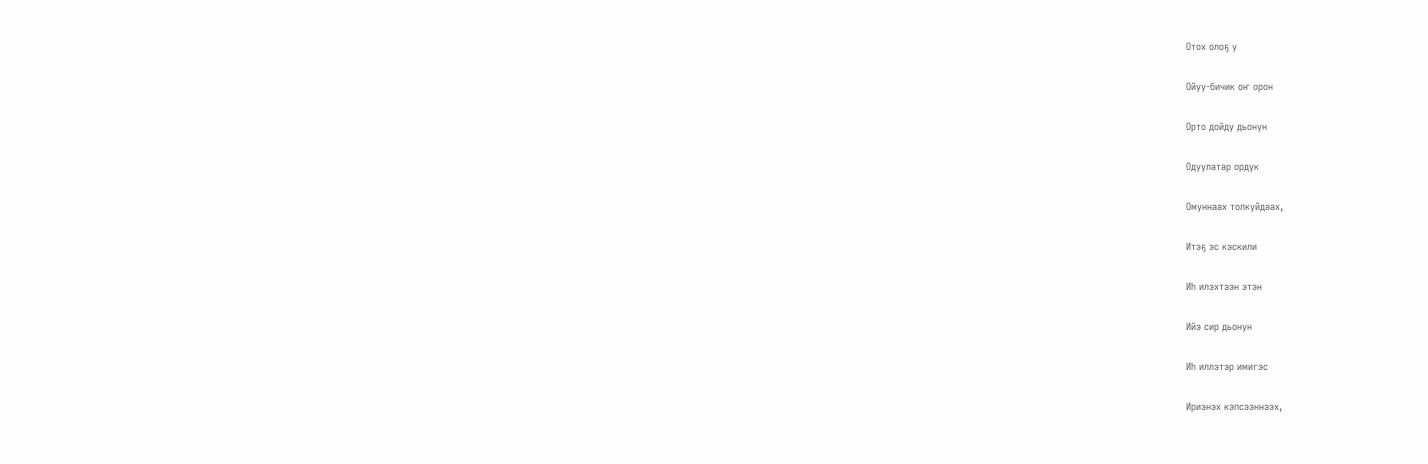Отох олоҕ у

Ойуу-бичик оҥ орон

Орто дойду дьонун

Одуулатар ордук

Омуннаах толкуйдаах,

Итэҕ эс кэскили

Иһ илэхтээн этэн

Ийэ сир дьонун

Иһ иллэтэр имигэс

Ириэнэх кэпсээннээх,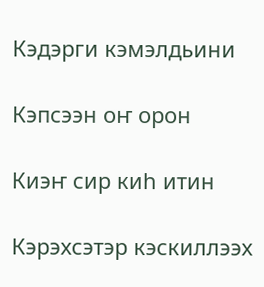Кэдэрги кэмэлдьини

Кэпсээн оҥ орон

Киэҥ сир киһ итин

Кэрэхсэтэр кэскиллээх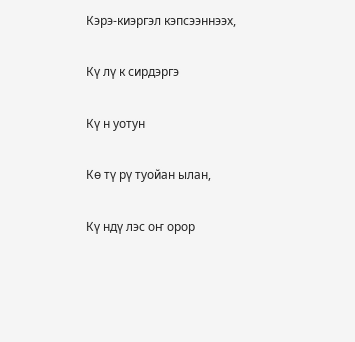Кэрэ-киэргэл кэпсээннээх,

Кү лү к сирдэргэ

Кү н уотун

Кө тү рү туойан ылан,

Кү ндү лэс оҥ орор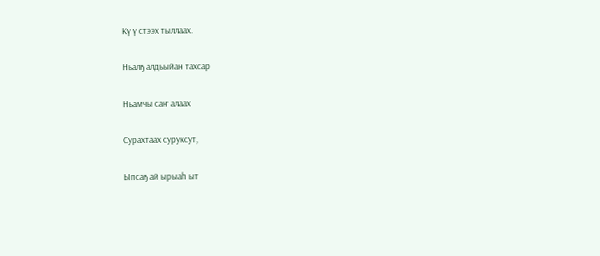Кү ү стээх тыллаах.

Ньалҕ алдьыйан тахсар

Ньамчы саҥ алаах

Сурахтаах суруксут,

Ыпсаҕ ай ырыаһ ыт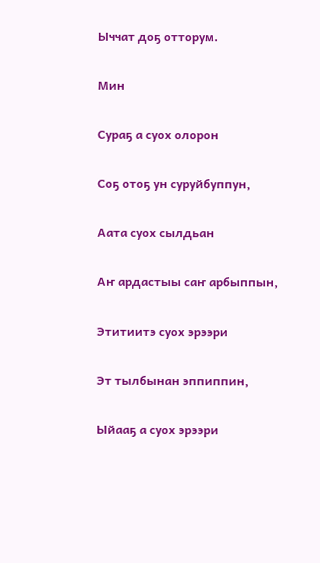Ыччат доҕ отторум.

Мин

Сураҕ а суох олорон

Соҕ отоҕ ун суруйбуппун,

Аата суох сылдьан

Аҥ ардастыы саҥ арбыппын,

Этитиитэ суох эрээри

Эт тылбынан эппиппин,

Ыйааҕ а суох эрээри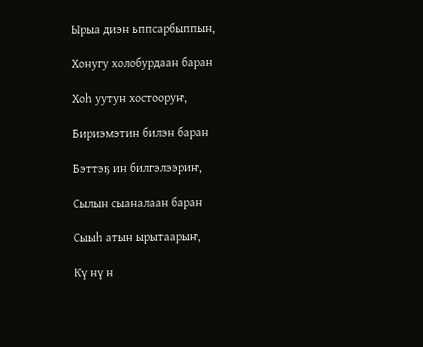Ырыа диэн ьппсарбыппын,

Хонугу холобурдаан баран

Хоһ уутун хостооруҥ,

Бириэмэтин билэн баран

Бэттэҕ ин билгэлээриҥ,

Сылын сыаналаан баран

Сыыһ атын ырытаарыҥ,

Кү нү н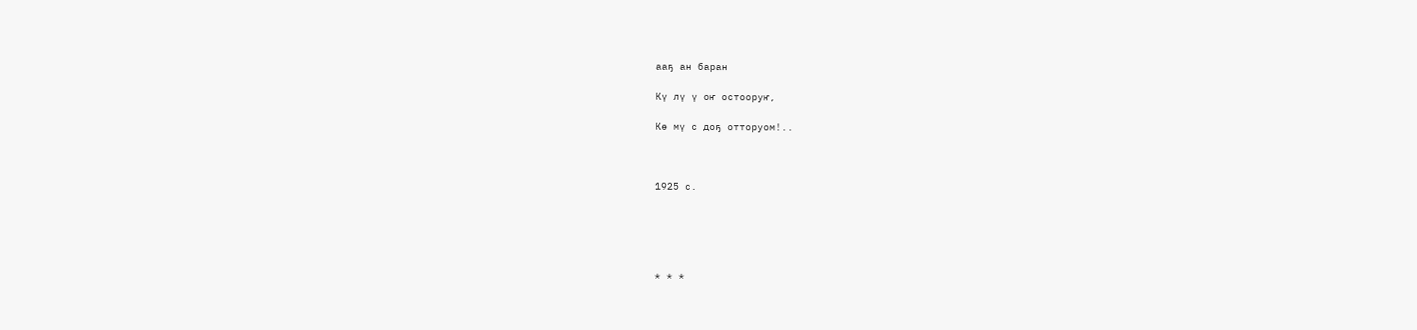ааҕ ан баран

Кү лү ү оҥ остооруҥ,

Кө мү с доҕ отторуом!..



1925 с.





* * *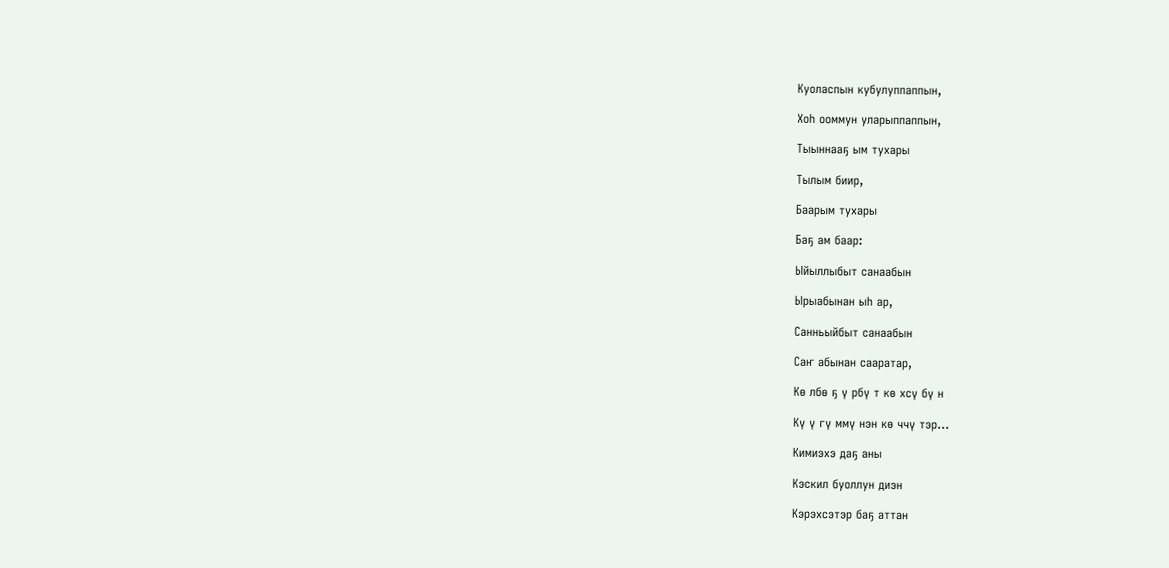Куоласпын кубулуппаппын,

Хоһ ооммун уларыппаппын,

Тыыннааҕ ым тухары

Тылым биир,

Баарым тухары

Баҕ ам баар:

Ыйыллыбыт санаабын

Ырыабынан ыһ ар,

Санньыйбыт санаабын

Саҥ абынан сааратар,

Кө лбө ҕ ү рбү т кө хсү бү н

Кү ү гү ммү нэн кө ччү тэр...

Кимиэхэ даҕ аны

Кэскил буоллун диэн

Кэрэхсэтэр баҕ аттан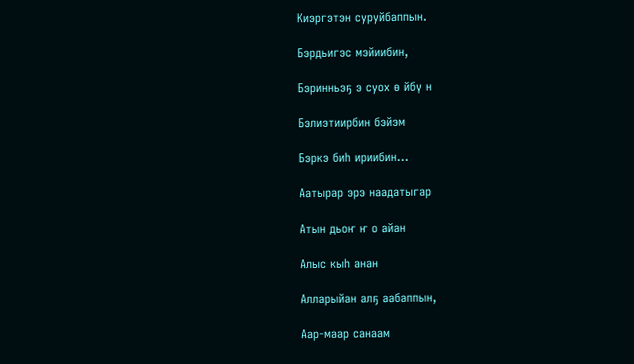Киэргэтэн суруйбаппын.

Бэрдьигэс мэйиибин,

Бэринньэҕ э суох ө йбү н

Бэлиэтиирбин бэйэм

Бэркэ биһ ириибин...

Аатырар эрэ наадатыгар

Атын дьоҥ ҥ о айан

Алыс кыһ анан

Алларыйан алҕ аабаппын,

Аар-маар санаам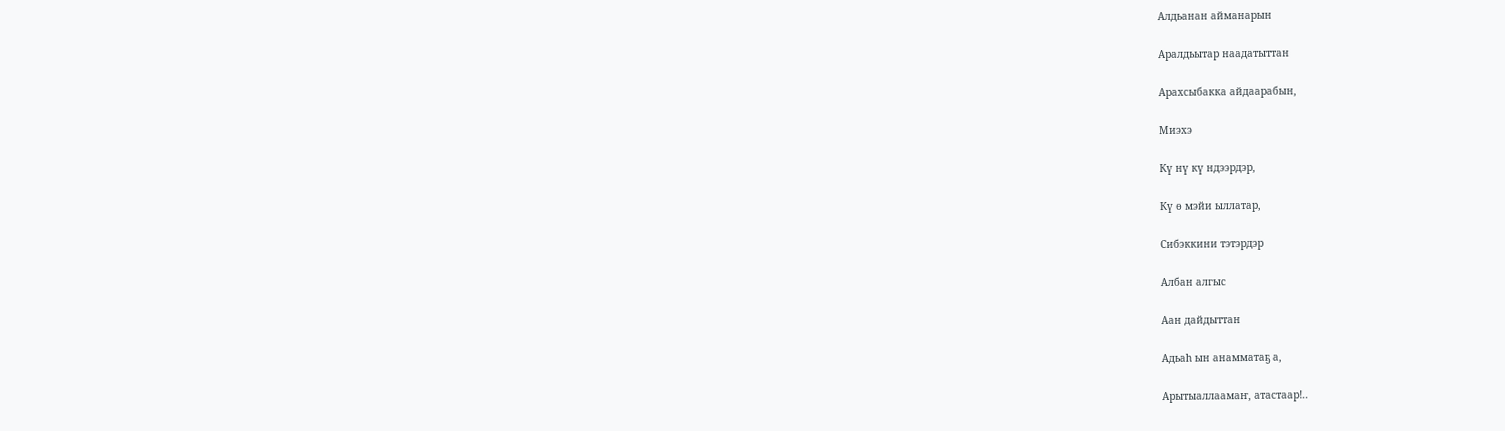Алдьанан айманарын

Аралдьытар наадатыттан

Арахсыбакка айдаарабын,

Миэхэ

Кү нү кү ндээрдэр,

Кү ө мэйи ыллатар,

Сибэккини тэтэрдэр

Албан алгыс

Аан дайдыттан

Адьаһ ын анамматаҕ а,

Арытыаллаамаҥ, атастаар!..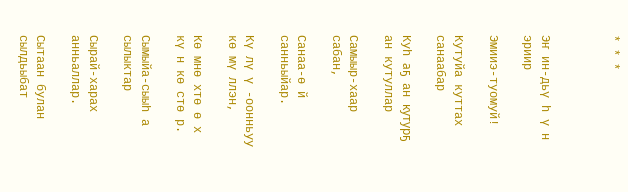* * *



Эҥ ин-дьү һ ү н эриир

Эмииэ-туомуй!

Кутуйа куттах санаабар

Куһ аҕ ан кутурҕ ан кутуллар

Самыыр-хаар сабан,

Санаа-ө й санньыйар.

Кү лү ү -оонньуу кө мү ллэн,

Кө мнө хтө ө х кү н кө стө р.

Сымыйа-сыыһ а сылыктар

Сырай-харах анньаллар.

Сытаан булан сылдьыбат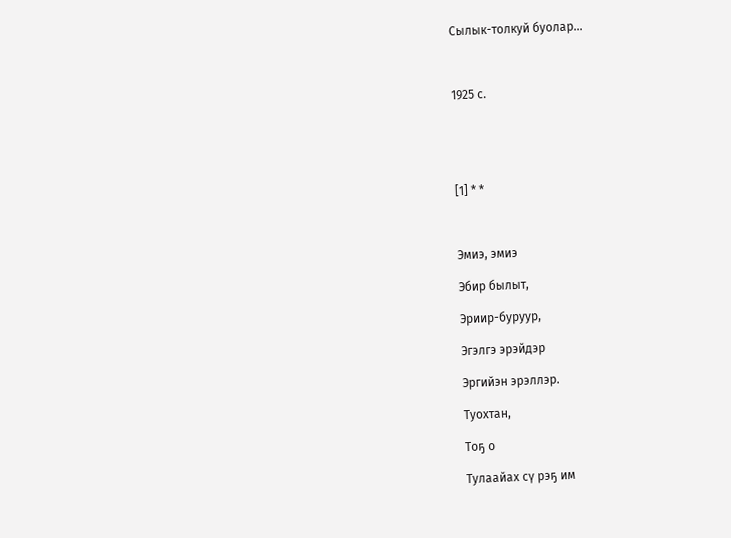Сылык-толкуй буолар...



1925 с.





[1] * *



Эмиэ, эмиэ

Эбир былыт,

Эриир-буруур,

Эгэлгэ эрэйдэр

Эргийэн эрэллэр.

Туохтан,

Тоҕ о

Тулаайах сү рэҕ им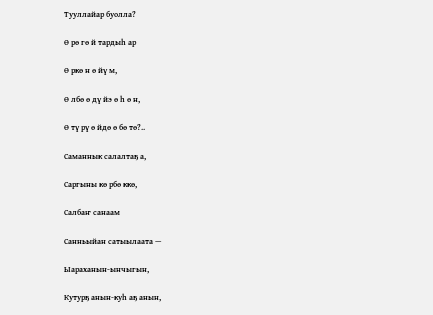Тууллайар буолла?

Ө рө гө й тардыһ ар

Ө ркө н ө йү м,

Ө лбө ө дү йэ ө һ ө н,

Ө тү рү ө йдө ө бө тө?..

Саманнык салалтаҕ а,

Саргыны кө рбө ккө,

Салбаҥ санаам

Санньыйан сатыылаата —

Ыараханын-ынчыгын,

Кутурҕ анын-куһ аҕ анын,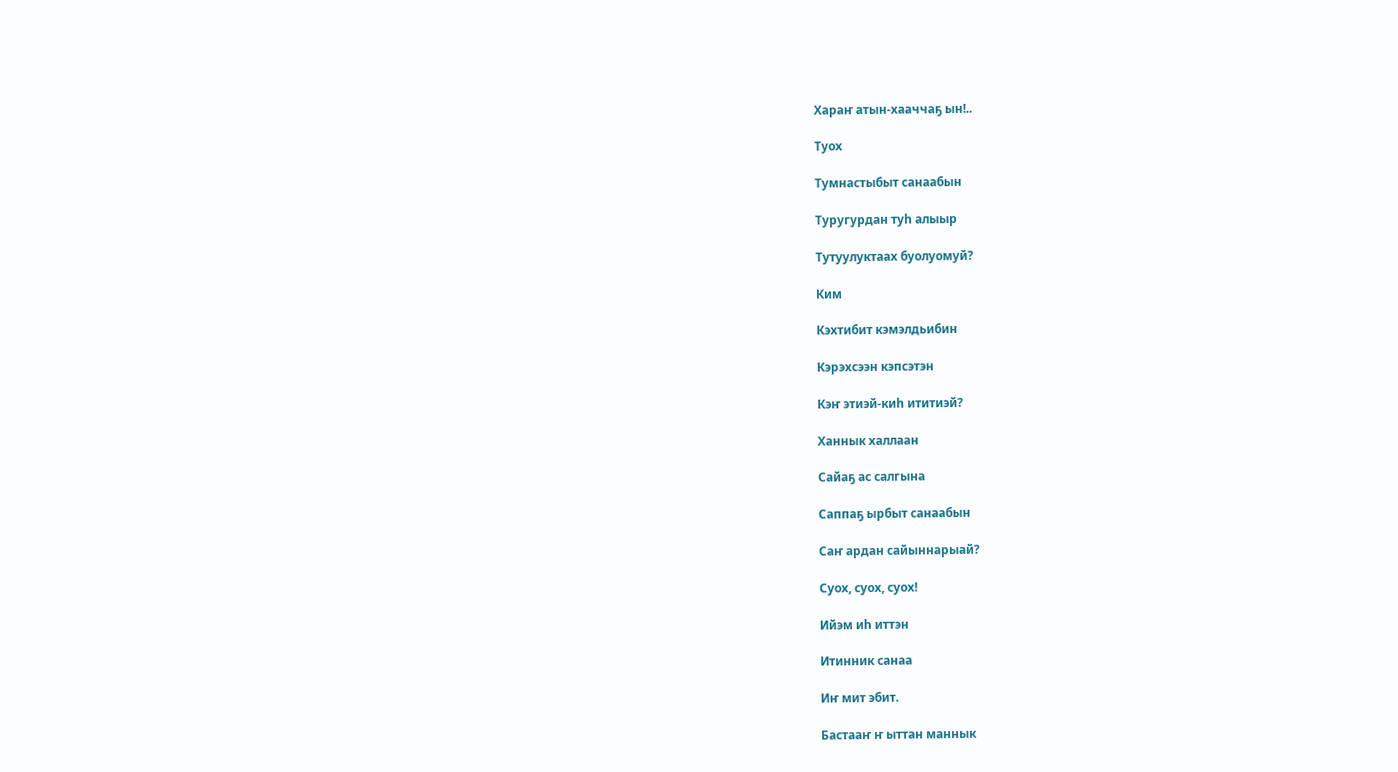Хараҥ атын-хааччаҕ ын!..

Туох

Тумнастыбыт санаабын

Туругурдан туһ алыыр

Тутуулуктаах буолуомуй?

Ким

Кэхтибит кэмэлдьибин

Кэрэхсээн кэпсэтэн

Кэҥ этиэй-киһ ититиэй?

Ханнык халлаан

Сайаҕ ас салгына

Саппаҕ ырбыт санаабын

Саҥ ардан сайыннарыай?

Суох, суох, суох!

Ийэм иһ иттэн

Итинник санаа

Иҥ мит эбит.

Бастааҥ ҥ ыттан маннык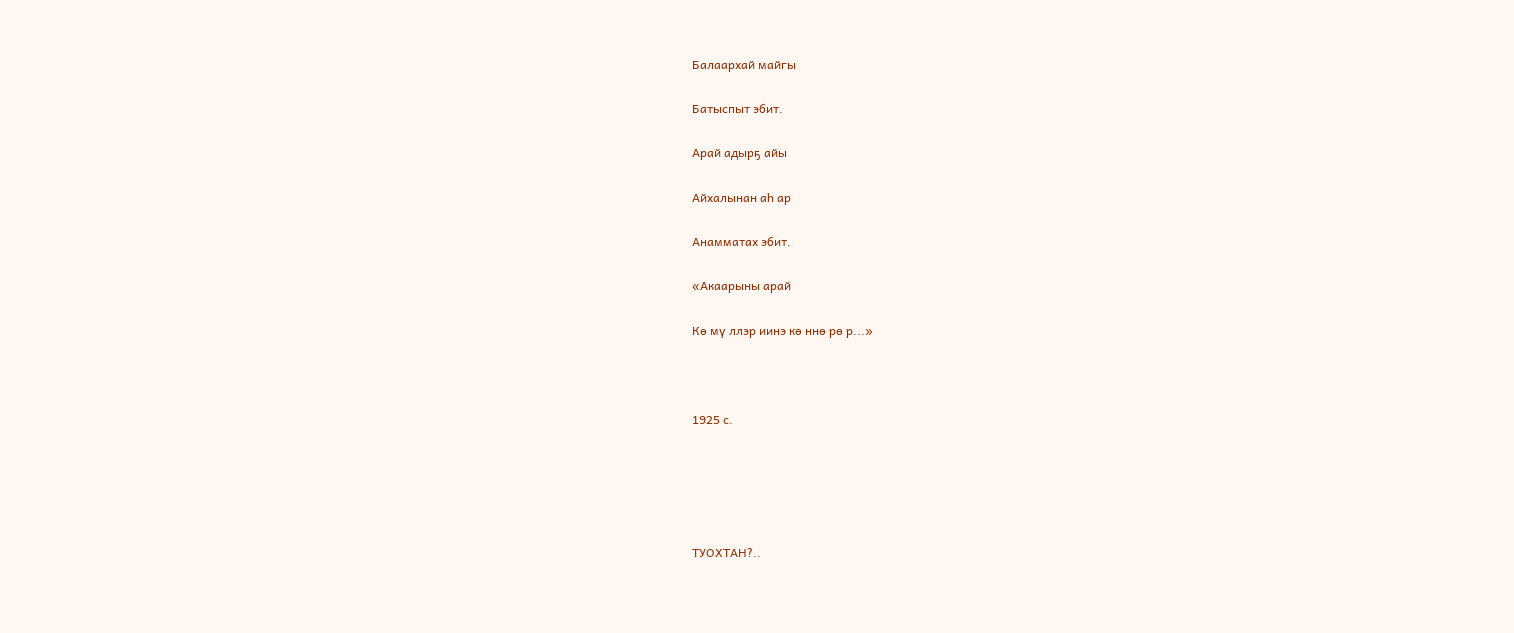Балаархай майгы

Батыспыт эбит.

Арай адырҕ айы

Айхалынан аһ ар

Анамматах эбит.

«Акаарыны арай

Кө мү ллэр иинэ кө ннө рө р...»



1925 с.





ТУОХТАН?..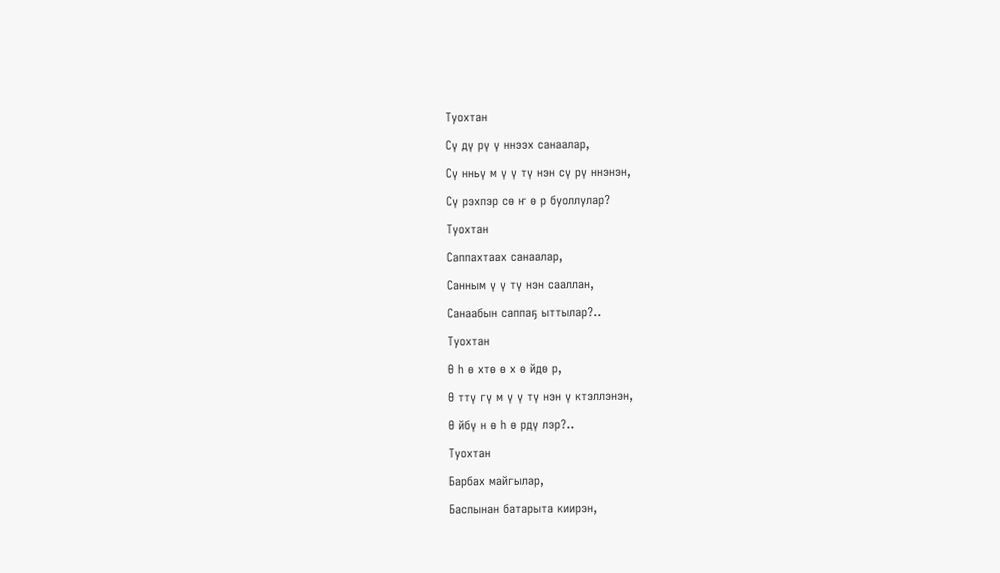Туохтан

Сү дү рү ү ннээх санаалар,

Сү нньү м ү ү тү нэн сү рү ннэнэн,

Сү рэхпэр сө ҥ ө р буоллулар?

Туохтан

Саппахтаах санаалар,

Санным ү ү тү нэн сааллан,

Санаабын саппаҕ ыттылар?..

Туохтан

Ө һ ө хтө ө х ө йдө р,

Ө ттү гү м ү ү тү нэн ү ктэллэнэн,

Ө йбү н ө һ ө рдү лэр?..

Туохтан

Барбах майгылар,

Баспынан батарыта киирэн,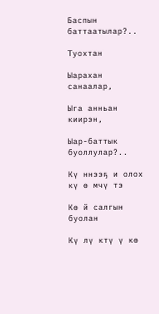Баспын баттаатылар?..

Туохтан

Ыарахан санаалар,

Ыга анньан киирэн,

Ыар-баттык буоллулар?..

Кү ннээҕ и олох кү ө мчү тэ

Кө й салгын буолан

Кү лү ктү ү кө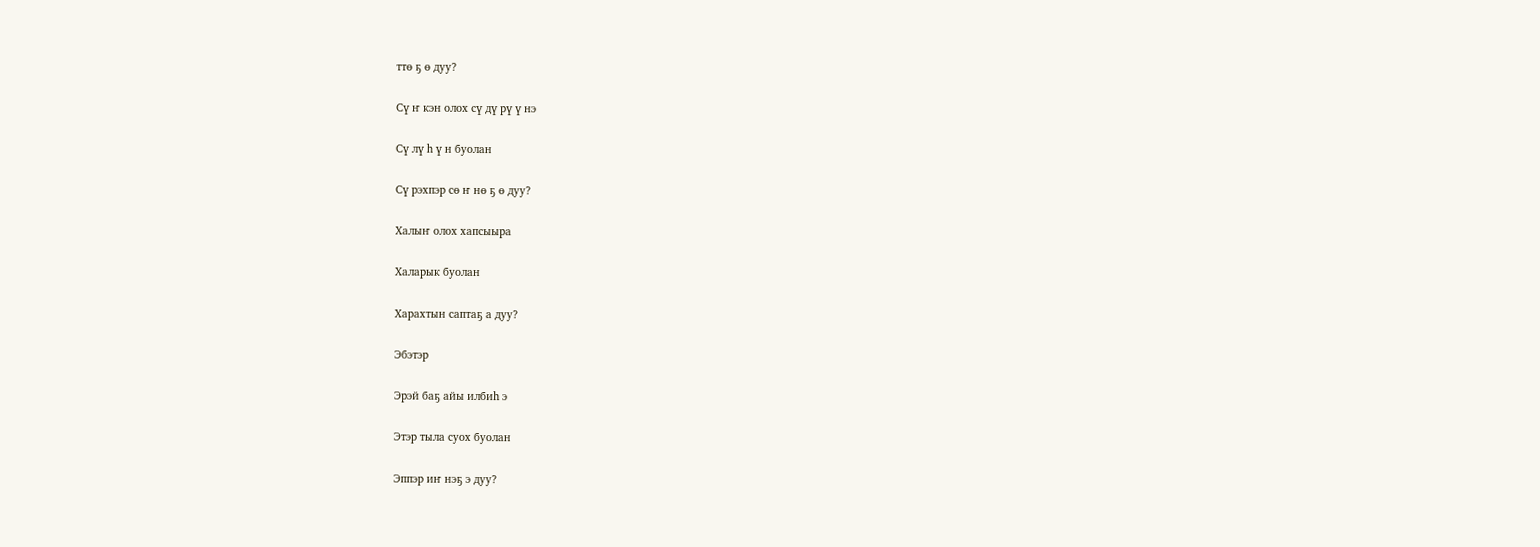ттө ҕ ө дуу?

Сү ҥ кэн олох сү дү рү ү нэ

Сү лү һ ү н буолан

Сү рэхпэр сө ҥ нө ҕ ө дуу?

Халыҥ олох хапсыыра

Халарык буолан

Харахтын саптаҕ а дуу?

Эбэтэр

Эрэй баҕ айы илбиһ э

Этэр тыла суох буолан

Эппэр иҥ нэҕ э дуу?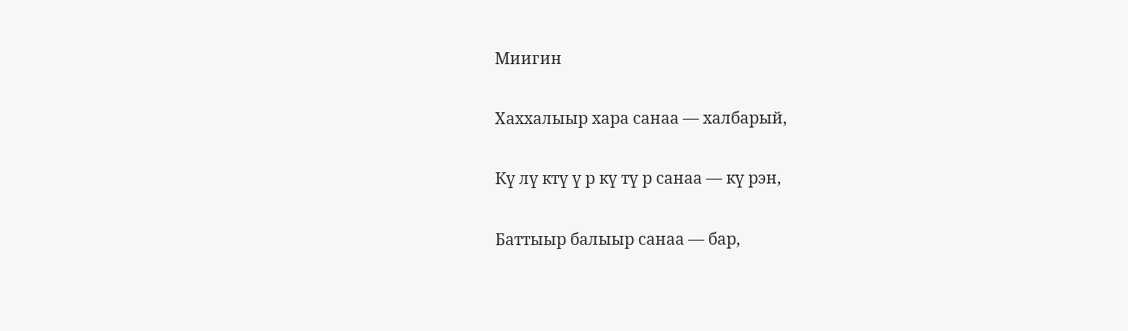Миигин

Хаххалыыр хара санаа — халбарый,

Кү лү ктү ү р кү тү р санаа — кү рэн,

Баттыыр балыыр санаа — бар,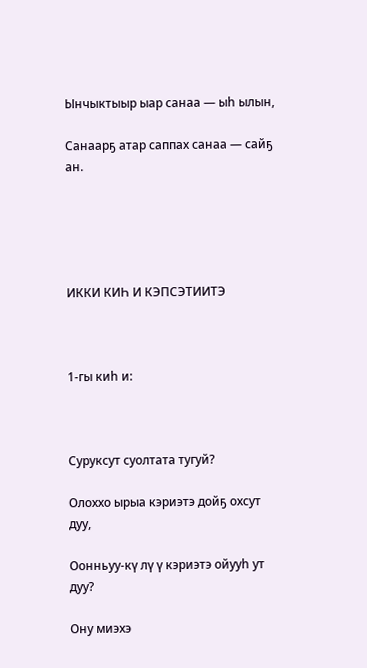Ынчыктыыр ыар санаа — ыһ ылын,

Санаарҕ атар саппах санаа — сайҕ ан.





ИККИ КИҺ И КЭПСЭТИИТЭ



1-гы киһ и:



Суруксут суолтата тугуй?

Олоххо ырыа кэриэтэ дойҕ охсут дуу,

Оонньуу-кү лү ү кэриэтэ ойууһ ут дуу?

Ону миэхэ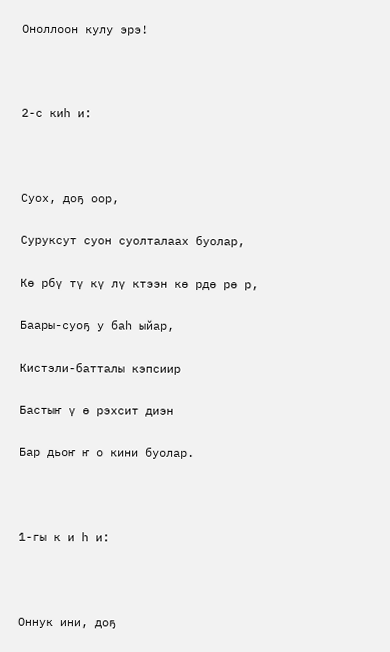Оноллоон кулу эрэ!



2-с киһ и:



Суох, доҕ оор,

Суруксут суон суолталаах буолар,

Кө рбү тү кү лү ктээн кө рдө рө р,

Баары-суоҕ у баһ ыйар,

Кистэли-батталы кэпсиир

Бастыҥ ү ө рэхсит диэн

Бар дьоҥ ҥ о кини буолар.



1-гы к и һ и:



Оннук ини, доҕ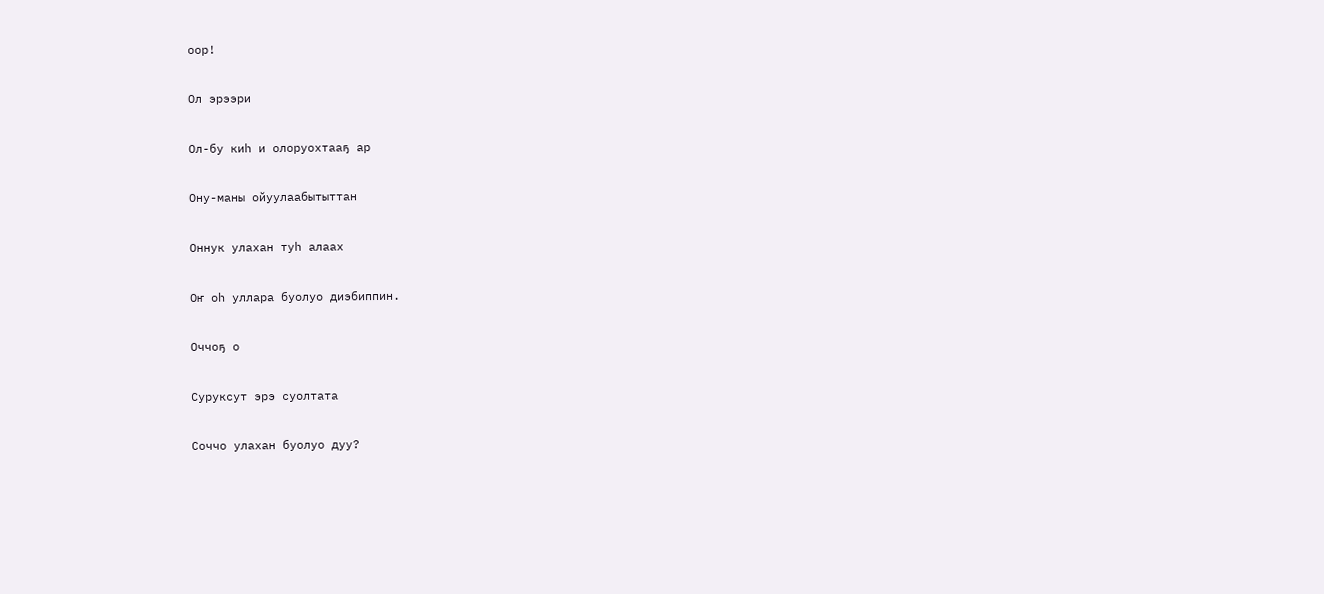оор!

Ол эрээри

Ол-бу киһ и олоруохтааҕ ар

Ону-маны ойуулаабытыттан

Оннук улахан туһ алаах

Оҥ оһ уллара буолуо диэбиппин.

Оччоҕ о

Суруксут эрэ суолтата

Соччо улахан буолуо дуу?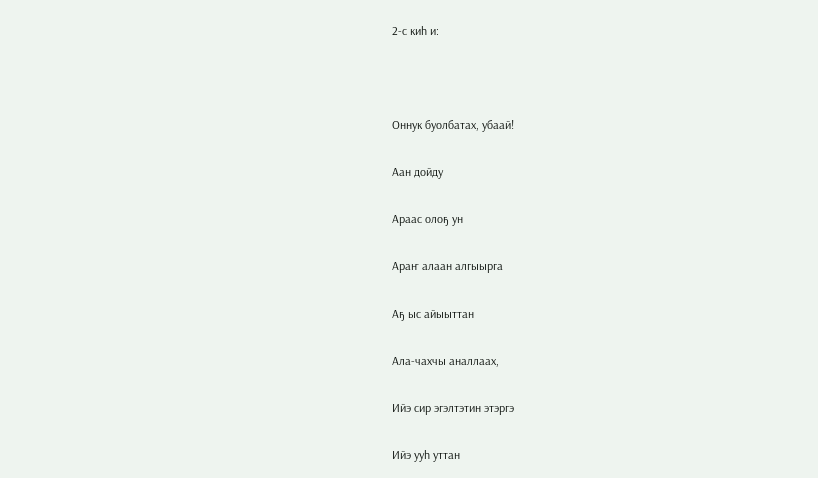2-с киһ и:



Оннук буолбатах, убаай!

Аан дойду

Араас олоҕ ун

Араҥ алаан алгыырга

Аҕ ыс айыыттан

Ала-чахчы аналлаах,

Ийэ сир эгэлтэтин этэргэ

Ийэ ууһ уттан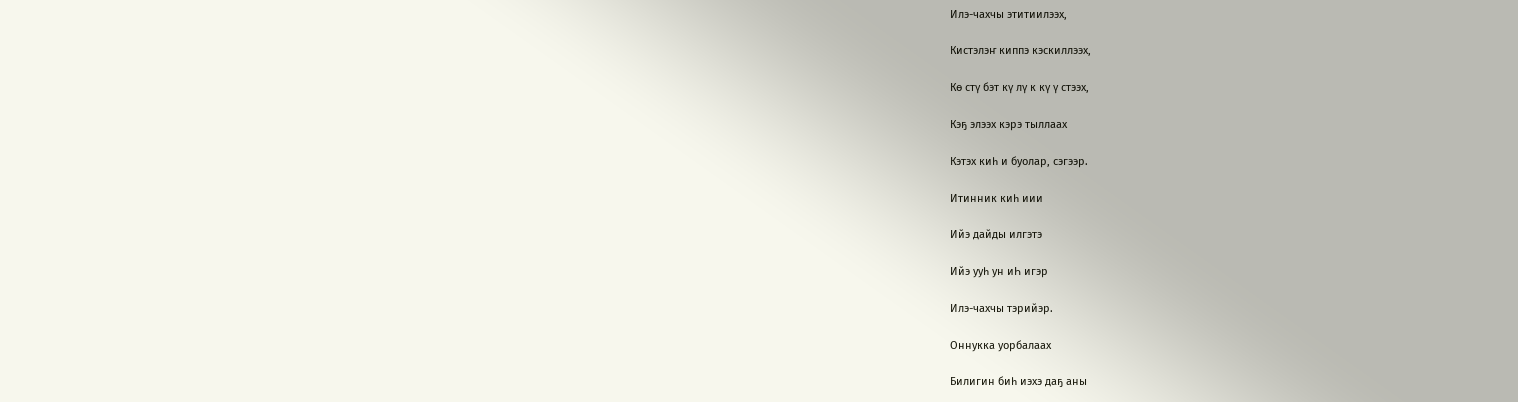Илэ-чахчы этитиилээх,

Кистэлэҥ киппэ кэскиллээх,

Кө стү бэт кү лү к кү ү стээх,

Кэҕ элээх кэрэ тыллаах

Кэтэх киһ и буолар, сэгээр.

Итинник киһ иии

Ийэ дайды илгэтэ

Ийэ ууһ ун иҺ игэр

Илэ-чахчы тэрийэр.

Оннукка уорбалаах

Билигин биһ иэхэ даҕ аны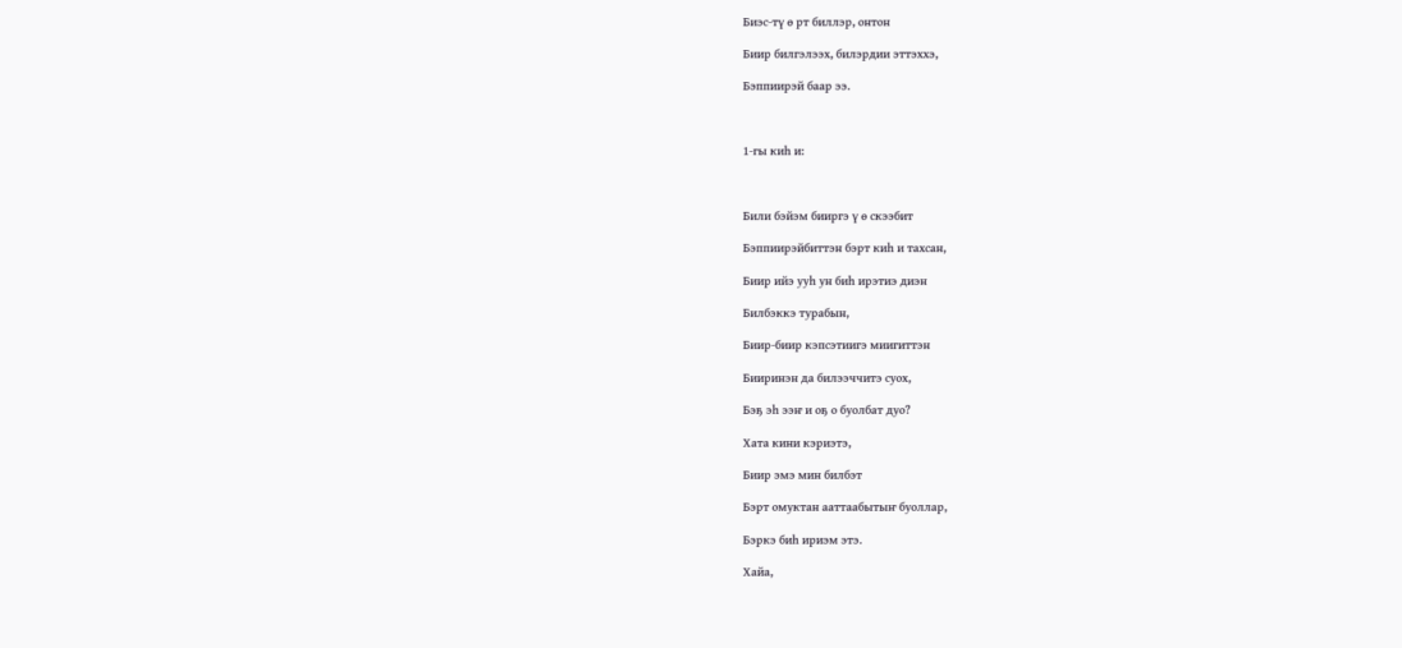Биэс-тү ө рт биллэр, онтон

Биир билгэлээх, билэрдии эттэххэ,

Бэппиирэй баар ээ.



1-гы киһ и:



Били бэйэм бииргэ ү ө скээбит

Бэппиирэйбиттэн бэрт киһ и тахсан,

Биир ийэ ууһ ун биһ ирэтиэ диэн

Билбэккэ турабын,

Биир-биир кэпсэтиигэ миигиттэн

Бииринэн да билээччитэ суох,

Бэҕ эһ ээҥ и оҕ о буолбат дуо?

Хата кини кэриэтэ,

Биир эмэ мин билбэт

Бэрт омуктан ааттаабытыҥ буоллар,

Бэркэ биһ ириэм этэ.

Хайа,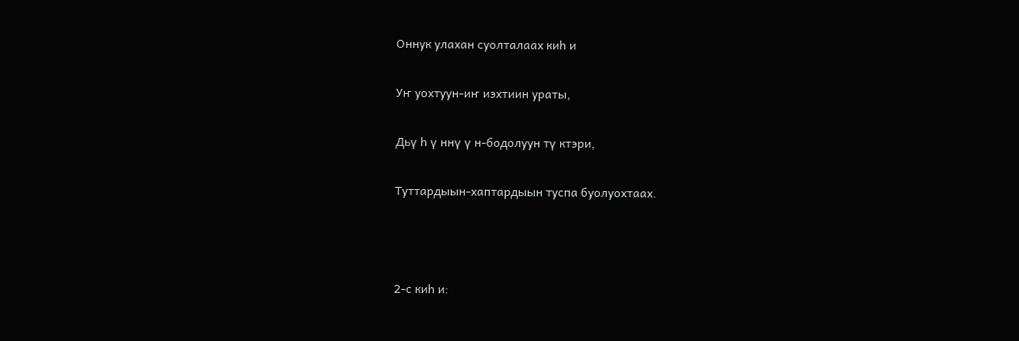Оннук улахан суолталаах киһ и

Уҥ уохтуун-иҥ иэхтиин ураты,

Дьү һ ү ннү ү н-бодолуун тү ктэри,

Туттардыын-хаптардыын туспа буолуохтаах.



2-с киһ и: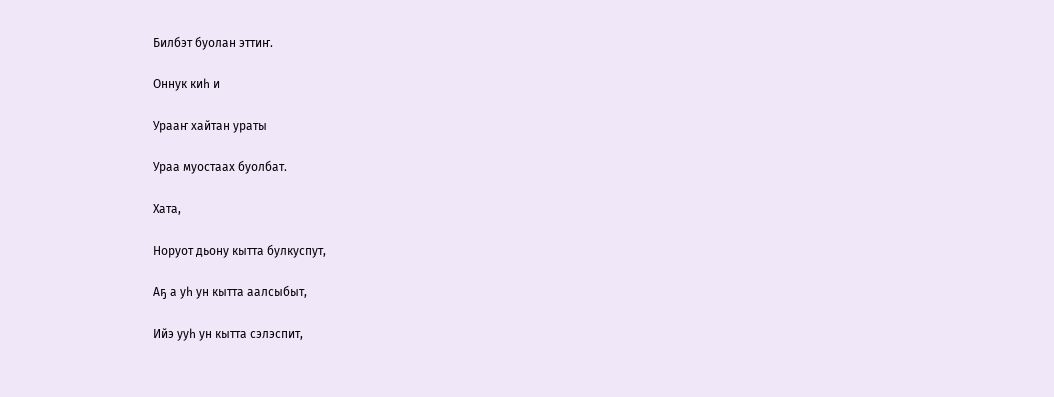Билбэт буолан эттиҥ.

Оннук киһ и

Урааҥ хайтан ураты

Ураа муостаах буолбат.

Хата,

Норуот дьону кытта булкуспут,

Аҕ а уһ ун кытта аалсыбыт,

Ийэ ууһ ун кытта сэлэспит,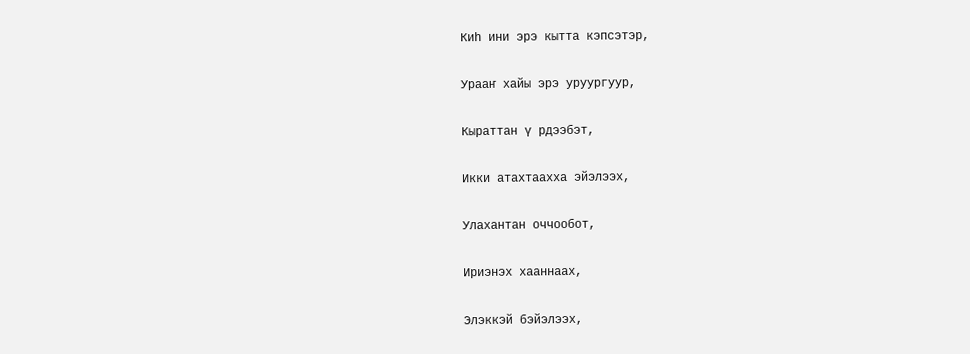Киһ ини эрэ кытта кэпсэтэр,

Урааҥ хайы эрэ уруургуур,

Кыраттан ү рдээбэт,

Икки атахтаахха эйэлээх,

Улахантан оччообот,

Ириэнэх хааннаах,

Элэккэй бэйэлээх,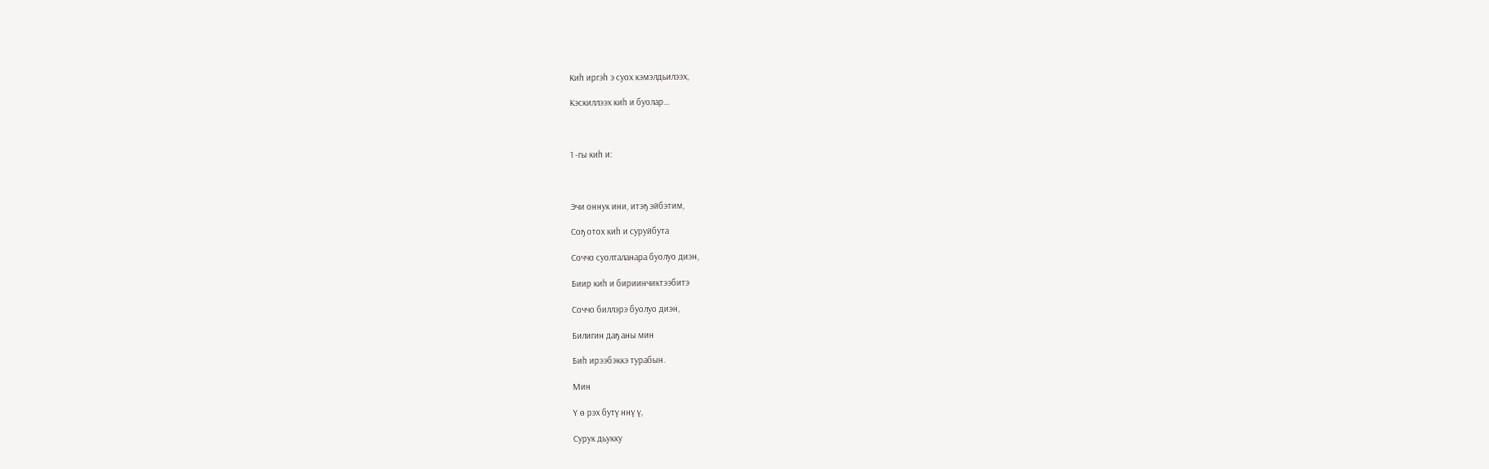Киһ иргэһ э суох кэмэлдьилээх,

Кэскиллээх киһ и буолар...



1 -гы киһ и:



Эчи оннук ини, итэҕ эйбэтим,

Соҕ отох киһ и суруйбута

Соччо суолталанара буолуо диэн,

Биир киһ и бириинчиктээбитэ

Соччо биллэрэ буолуо диэн,

Билигин даҕ аны мин

Биһ ирээбэккэ турабын.

Мин

Ү ө рэх бутү ннү ү,

Сурук дьукку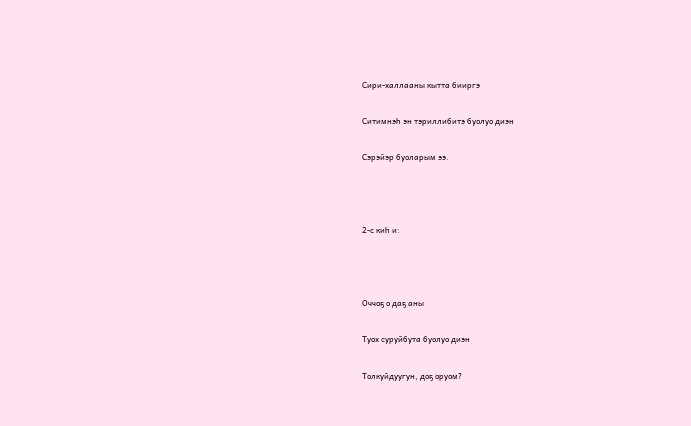Сири-халлааны кытта бииргэ

Ситимнэһ эн тэриллибитэ буолуо диэн

Сэрэйэр буоларым ээ.



2-с киһ и:



Оччоҕ о даҕ аны

Туох суруйбута буолуо диэн

Толкуйдуугун, доҕ оруом?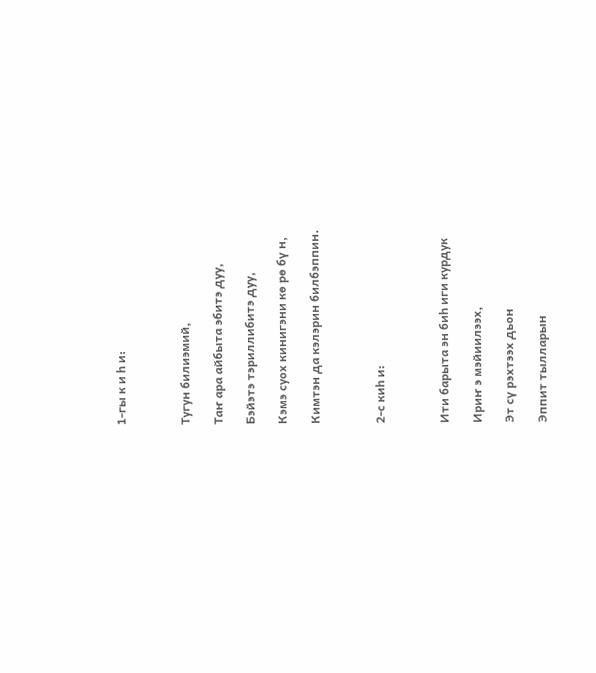1-гы к и һ и:



Тугун билиэмий,

Таҥ ара айбыта эбитэ дуу,

Бэйэтэ тэриллибитэ дуу,

Кэмэ суох кинигэни кө рө бү н,

Кимтэн да кэлэрин билбэппин.



2-с киһ и:



Ити барыта эн биһ иги курдук

Ириҥ э мэйиилээх,

Эт сү рэхтээх дьон

Эппит тылларын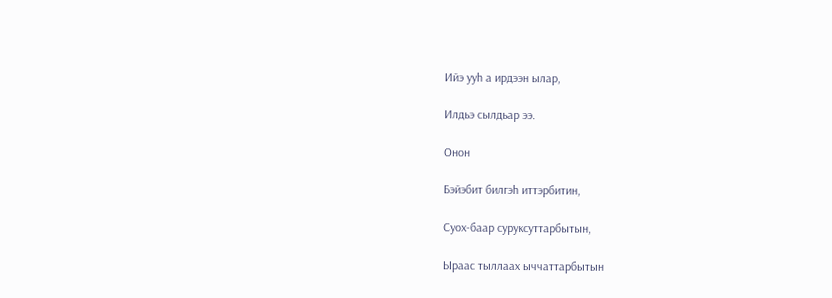Ийэ ууһ а ирдээн ылар,

Илдьэ сылдьар ээ.

Онон

Бэйэбит билгэһ иттэрбитин,

Суох-баар суруксуттарбытын,

Ыраас тыллаах ыччаттарбытын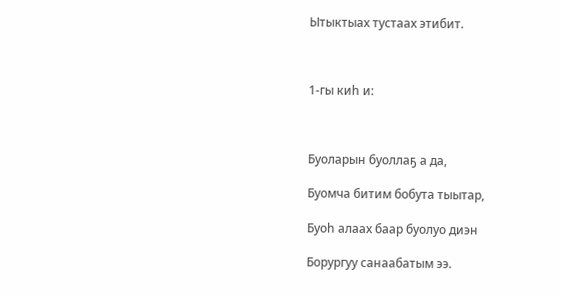Ытыктыах тустаах этибит.



1-гы киһ и:



Буоларын буоллаҕ а да,

Буомча битим бобута тыытар,

Буоһ алаах баар буолуо диэн

Борургуу санаабатым ээ.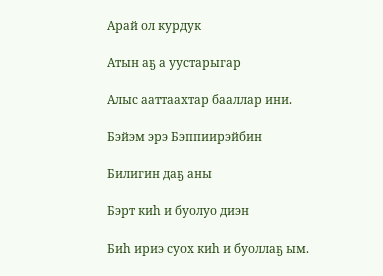Арай ол курдук

Атын аҕ а уустарыгар

Алыс ааттаахтар бааллар ини.

Бэйэм эрэ Бэппиирэйбин

Билигин даҕ аны

Бэрт киһ и буолуо диэн

Биһ ириэ суох киһ и буоллаҕ ым.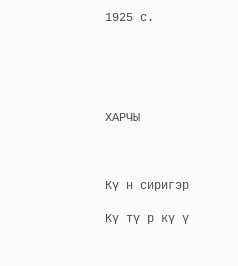1925 с.





ХАРЧЫ



Кү н сиригэр

Кү тү р кү ү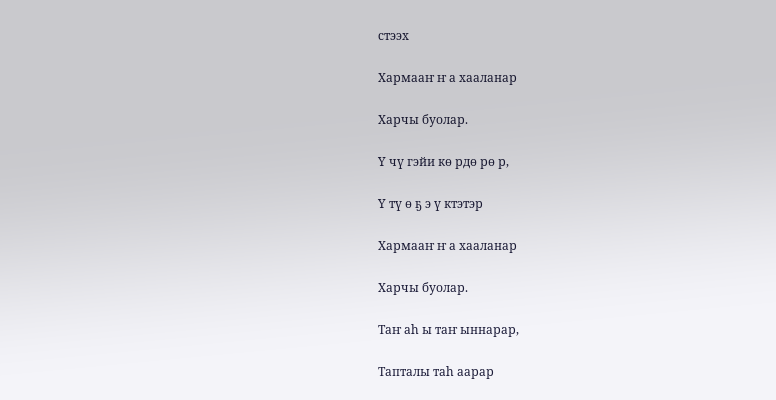стээх

Хармааҥ ҥ а хааланар

Харчы буолар.

Ү чү гэйи кө рдө рө р,

Ү тү ө ҕ э ү ктэтэр

Хармааҥ ҥ а хааланар

Харчы буолар.

Таҥ аһ ы таҥ ыннарар,

Тапталы таһ аарар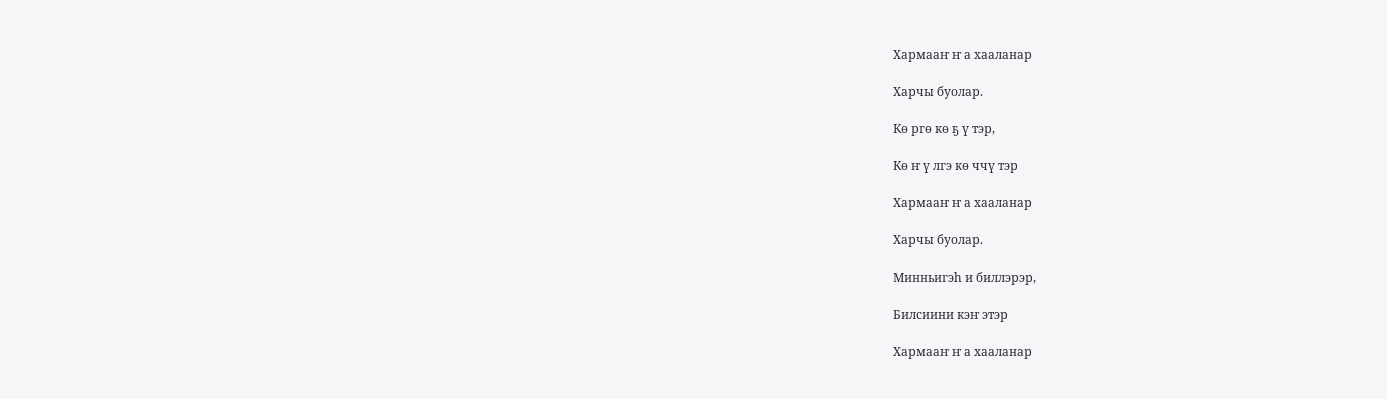Хармааҥ ҥ а хааланар

Харчы буолар.

Кө ргө кө ҕ ү тэр,

Кө ҥ ү лгэ кө ччү тэр

Хармааҥ ҥ а хааланар

Харчы буолар.

Минньигэһ и биллэрэр,

Билсиини кэҥ этэр

Хармааҥ ҥ а хааланар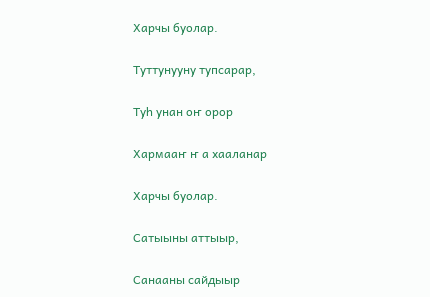Харчы буолар.

Туттунууну тупсарар,

Туһ унан оҥ орор

Хармааҥ ҥ а хааланар

Харчы буолар.

Сатыыны аттыыр,

Санааны сайдыыр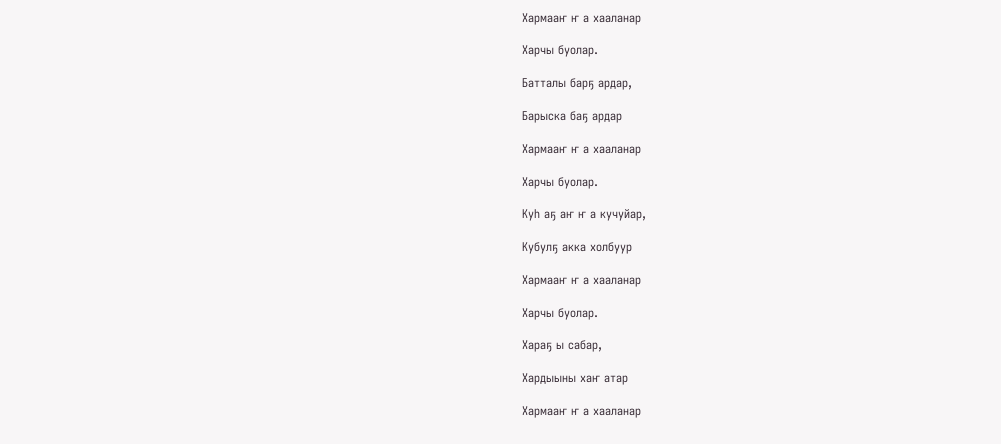Хармааҥ ҥ а хааланар

Харчы буолар.

Батталы барҕ ардар,

Барыска баҕ ардар

Хармааҥ ҥ а хааланар

Харчы буолар.

Куһ аҕ аҥ ҥ а кучуйар,

Кубулҕ акка холбуур

Хармааҥ ҥ а хааланар

Харчы буолар.

Хараҕ ы сабар,

Хардыыны хаҥ атар

Хармааҥ ҥ а хааланар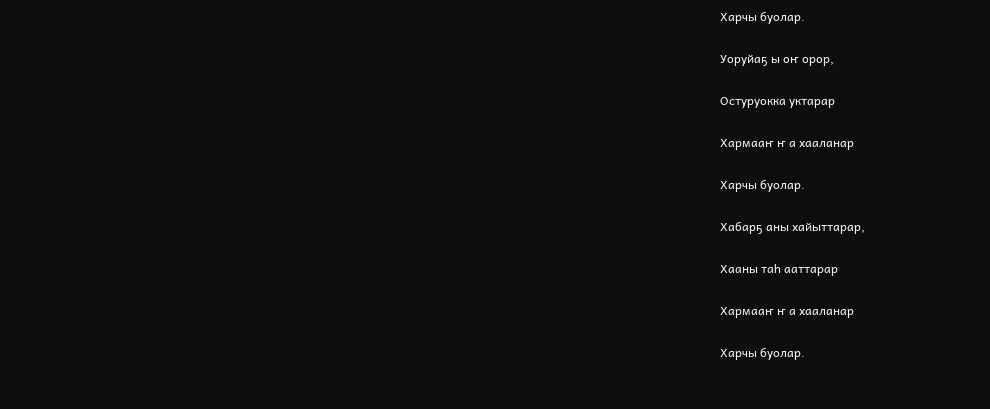Харчы буолар.

Уоруйаҕ ы оҥ орор,

Остуруокка уктарар

Хармааҥ ҥ а хааланар

Харчы буолар.

Хабарҕ аны хайыттарар,

Хааны таһ ааттарар

Хармааҥ ҥ а хааланар

Харчы буолар.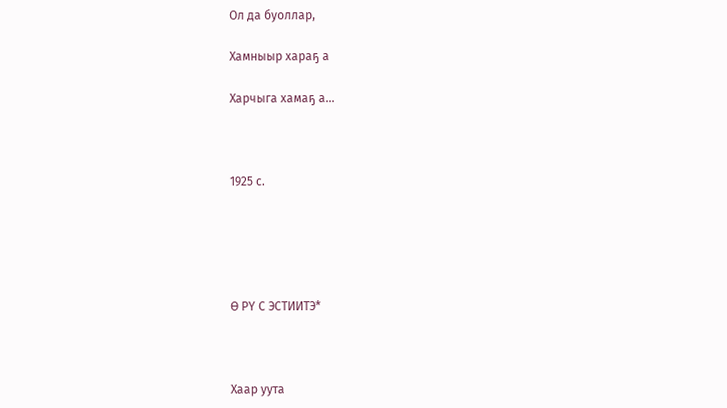Ол да буоллар,

Хамныыр хараҕ а

Харчыга хамаҕ а...



1925 с.





Ө РҮ С ЭСТИИТЭ*



Хаар уута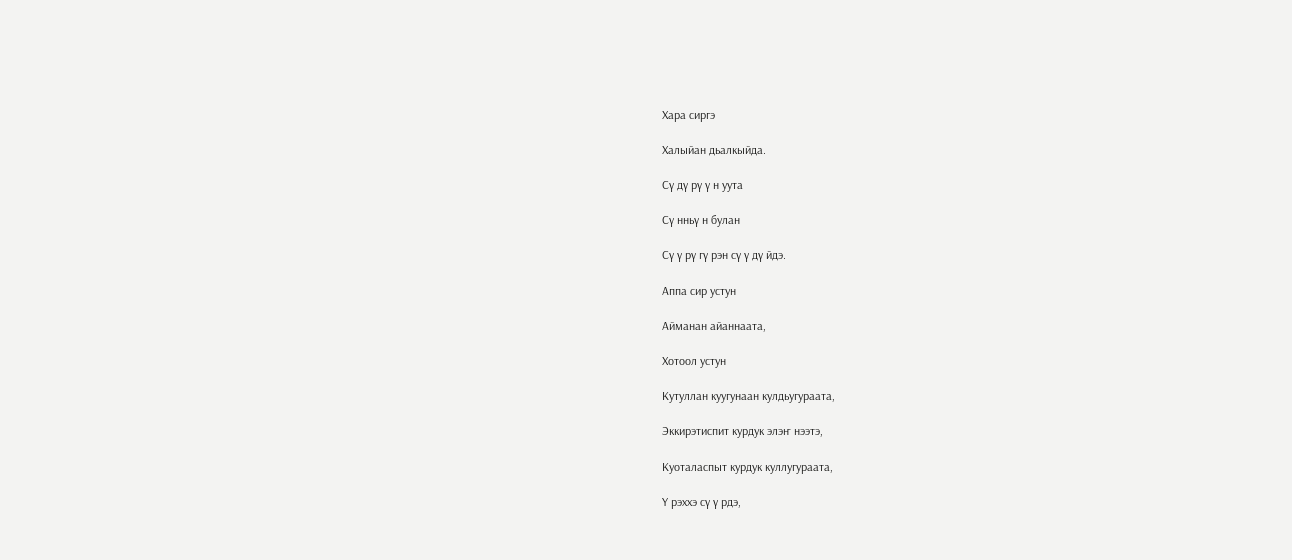Хара сиргэ

Халыйан дьалкыйда.

Сү дү рү ү н уута

Сү нньү н булан

Сү ү рү гү рэн сү ү дү йдэ.

Аппа сир устун

Айманан айаннаата,

Хотоол устун

Кутуллан куугунаан кулдьугураата,

Эккирэтиспит курдук элэҥ нээтэ,

Куоталаспыт курдук куллугураата,

Ү рэххэ сү ү рдэ,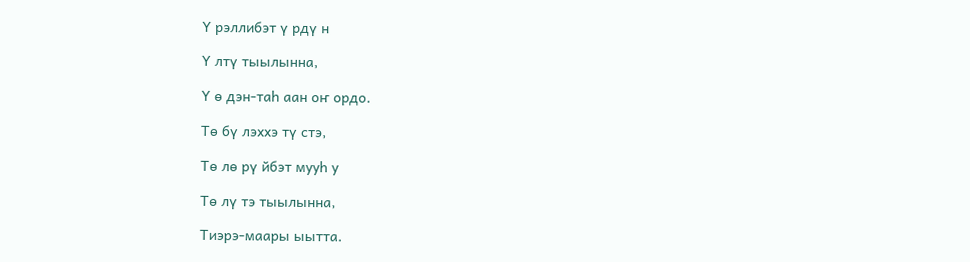Ү рэллибэт ү рдү н

Ү лтү тыылынна,

Ү ө дэн-таһ аан оҥ ордо.

Тө бү лэххэ тү стэ,

Тө лө рү йбэт мууһ у

Тө лү тэ тыылынна,

Тиэрэ-маары ыытта.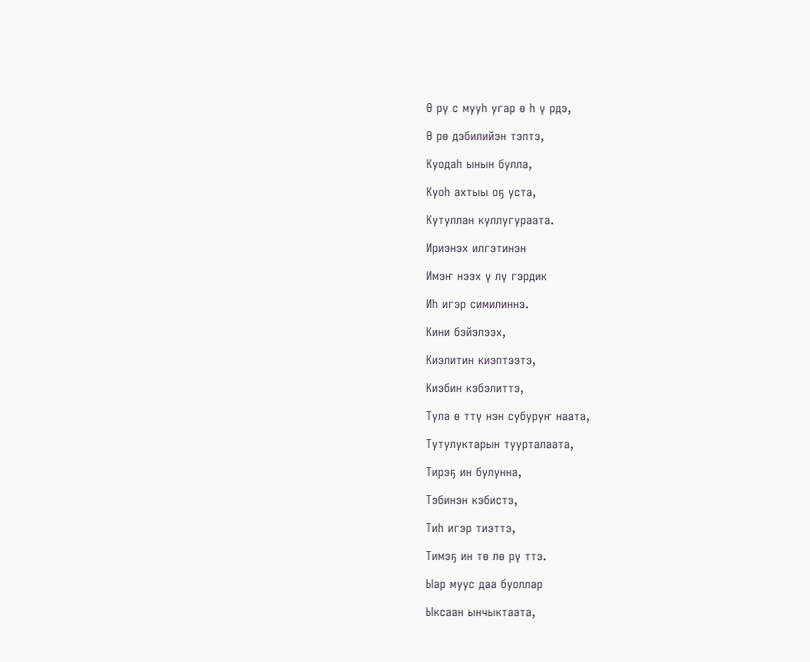Ө рү с мууһ угар ө һ ү рдэ,

Ө рө дэбилийэн тэптэ,

Куодаһ ынын булла,

Куоһ ахтыы оҕ уста,

Кутуллан куллугураата.

Ириэнэх илгэтинэн

Имэҥ нээх ү лү гэрдик

Иһ игэр симилиннэ.

Кини бэйэлээх,

Киэлитин киэптээтэ,

Киэбин кэбэлиттэ,

Тула ө ттү нэн субуруҥ наата,

Тутулуктарын туурталаата,

Тирэҕ ин булунна,

Тэбинэн кэбистэ,

Тиһ игэр тиэттэ,

Тимэҕ ин тө лө рү ттэ.

Ыар муус даа буоллар

Ыксаан ынчыктаата,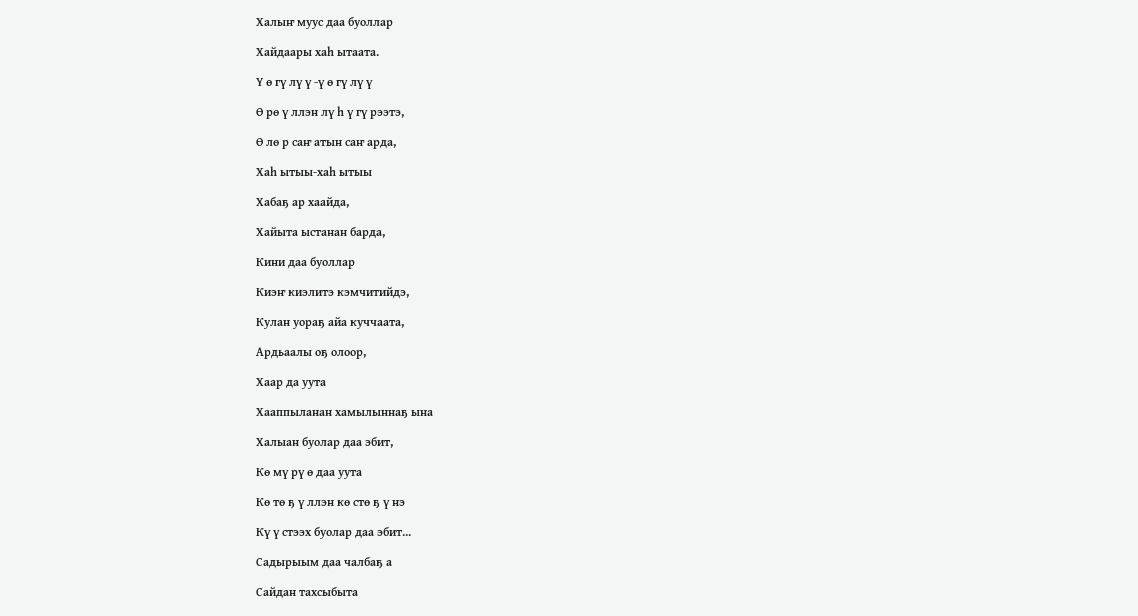Халыҥ муус даа буоллар

Хайдаары хаһ ытаата.

Ү ө гү лү ү -ү ө гү лү ү

Ө рө ү ллэн лү һ ү гү рээтэ,

Ө лө р саҥ атын саҥ арда,

Хаһ ытыы-хаһ ытыы

Хабаҕ ар хаайда,

Хайыта ыстанан барда,

Кини даа буоллар

Киэҥ киэлитэ кэмчитийдэ,

Кулан уораҕ айа куччаата,

Ардьаалы оҕ олоор,

Хаар да уута

Xааппыланан хамылыннаҕ ына

Халыан буолар даа эбит,

Кө мү рү ө даа уута

Кө тө ҕ ү ллэн кө стө ҕ ү нэ

Кү ү стээх буолар даа эбит...

Садырыым даа чалбаҕ а

Сайдан тахсыбыта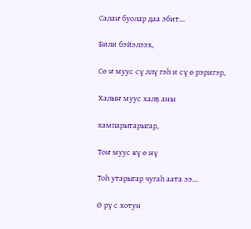Салаҥ буолар даа эбит...

Били бэйэлээх,

Сө ҥ муус сү ллү гэһ и сү ө рэригэр,

Халыҥ муус халҕ аны

хампарытарыгар,

Тоҥ муус кү ө нү

Тоһ утарыгар чугаһ аата ээ...

Ө рү с хотун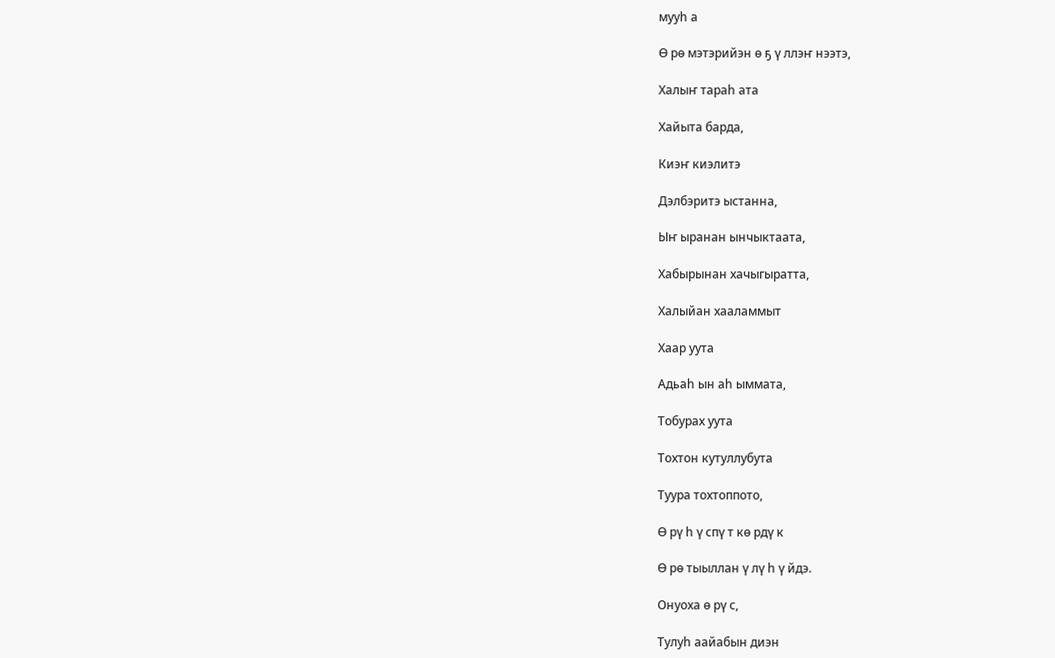мууһ а

Ө рө мэтэрийэн ө ҕ ү ллэҥ нээтэ,

Халыҥ тараһ ата

Хайыта барда,

Киэҥ киэлитэ

Дэлбэритэ ыстанна,

Ыҥ ыранан ынчыктаата,

Хабырынан хачыгыратта,

Халыйан хааламмыт

Хаар уута

Адьаһ ын аһ ыммата,

Тобурах уута

Тохтон кутуллубута

Туура тохтоппото,

Ө рү һ ү спү т кө рдү к

Ө рө тыыллан ү лү һ ү йдэ.

Онуоха ө рү с,

Тулуһ аайабын диэн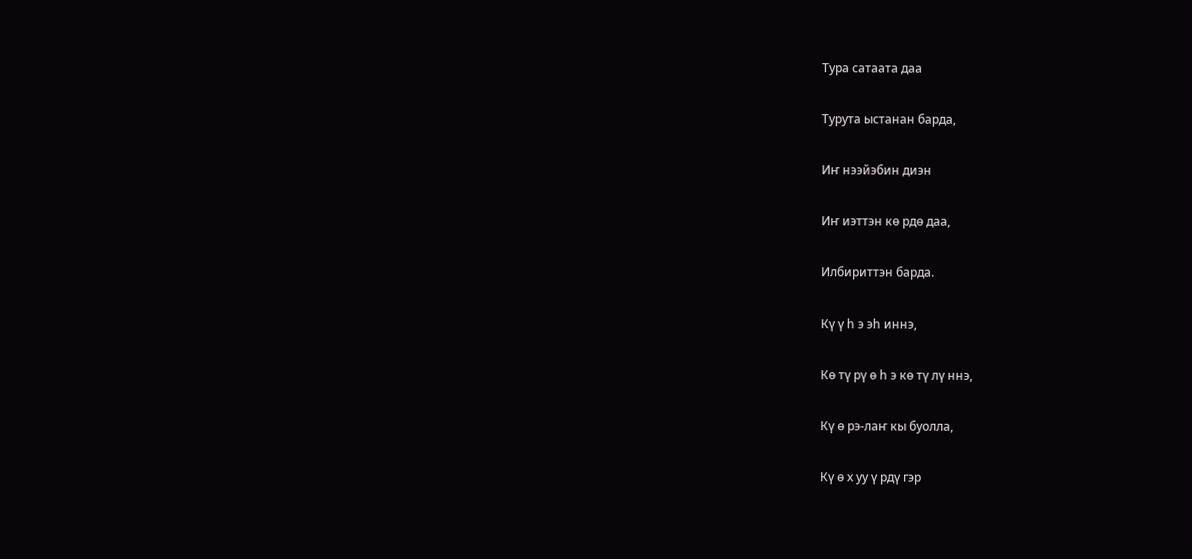Тура сатаата даа

Турута ыстанан барда,

Иҥ нээйэбин диэн

Иҥ иэттэн кө рдө даа,

Илбириттэн барда.

Кү ү һ э эһ иннэ,

Кө тү рү ө һ э кө тү лү ннэ,

Кү ө рэ-лаҥ кы буолла,

Кү ө х уу ү рдү гэр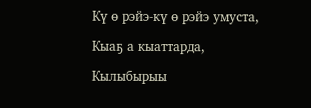Кү ө рэйэ-кү ө рэйэ умуста,

Кыаҕ а кыаттарда,

Кылыбырыы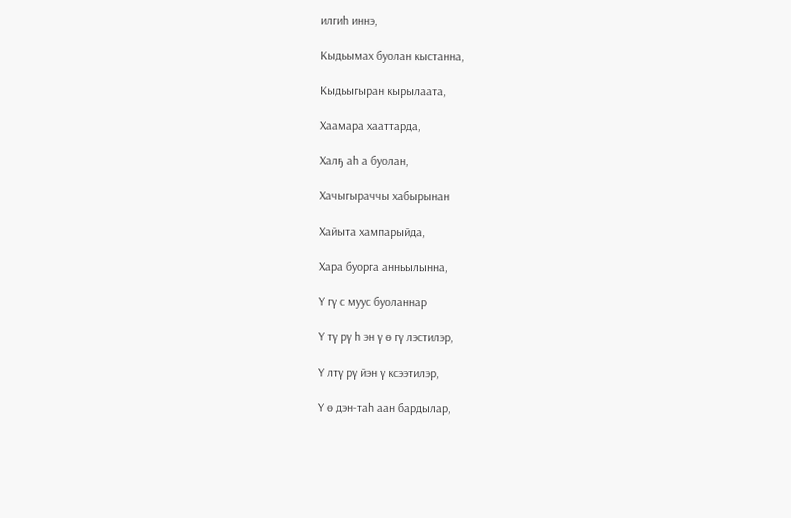илгиһ иннэ,

Кыдьымах буолан кыстанна,

Кыдьыгыран кырылаата,

Хаамара хааттарда,

Халҕ аһ а буолан,

Хачыгыраччы хабырынан

Хайыта хампарыйда,

Хара буорга анньылынна,

Ү гү с муус буоланнар

Ү тү рү һ эн ү ө гү лэстилэр,

Ү лтү рү йэн ү ксээтилэр,

Ү ө дэн-таһ аан бардылар,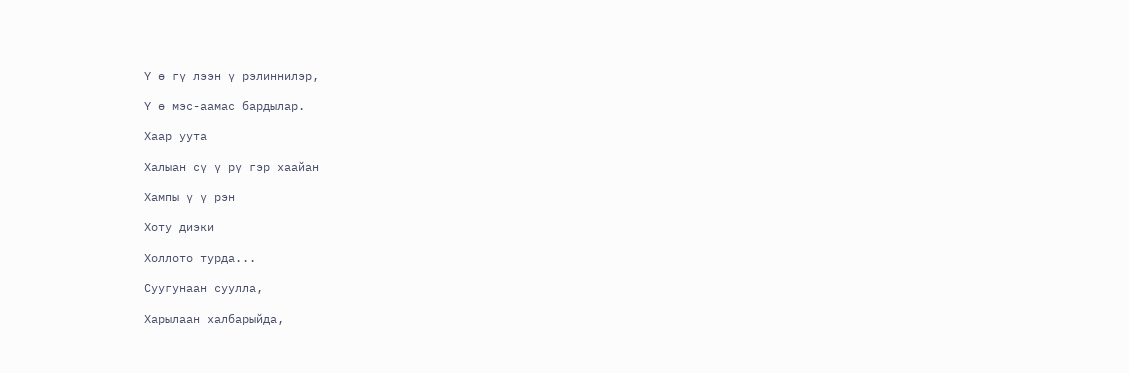Ү ө гү лээн ү рэлиннилэр,

Ү ө мэс-аамас бардылар.

Хаар уута

Халыан сү ү рү гэр хаайан

Хампы ү ү рэн

Хоту диэки

Холлото турда...

Суугунаан суулла,

Харылаан халбарыйда,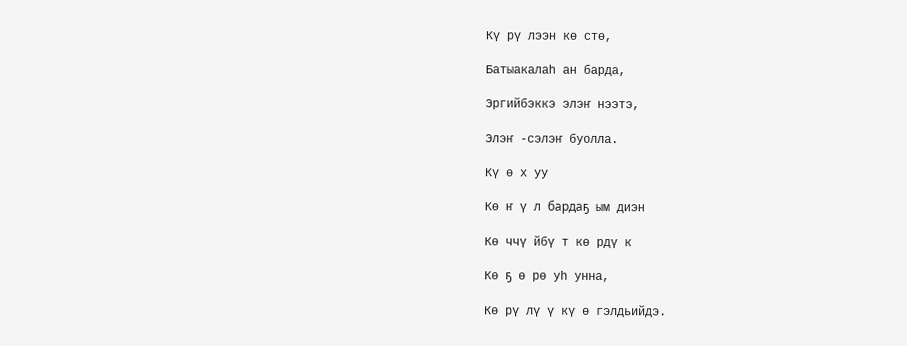Кү рү лээн кө стө,

Батыакалаһ ан барда,

Эргийбэккэ элэҥ нээтэ,

Элэҥ -сэлэҥ буолла.

Кү ө х уу

Кө ҥ ү л бардаҕ ым диэн

Кө ччү йбү т кө рдү к

Кө ҕ ө рө уһ унна,

Кө рү лү ү кү ө гэлдьийдэ.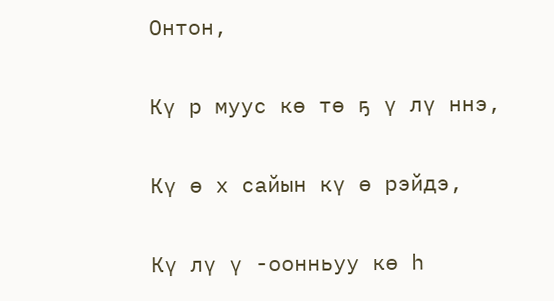Онтон,

Кү р муус кө тө ҕ ү лү ннэ,

Кү ө х сайын кү ө рэйдэ,

Кү лү ү -оонньуу кө һ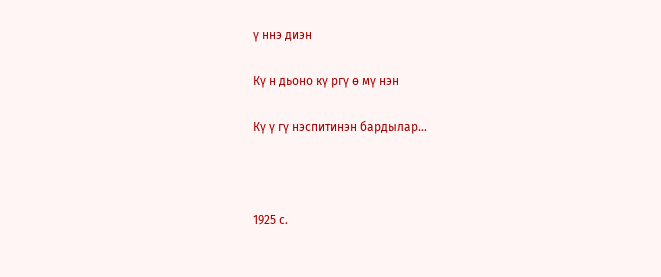ү ннэ диэн

Кү н дьоно кү ргү ө мү нэн

Кү ү гү нэспитинэн бардылар...



1925 с.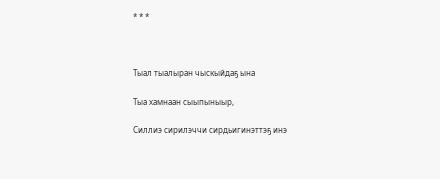* * *



Тыал тыалыран чыскыйдаҕ ына

Тыа хамнаан сыыпыныыр,

Силлиэ сирилэччи сирдьигинэттэҕ инэ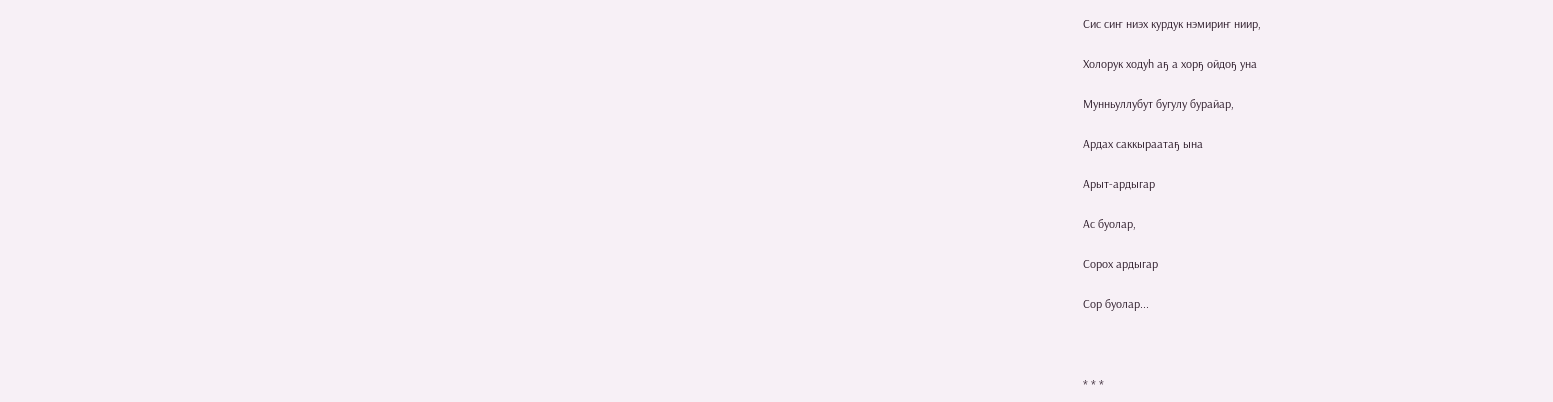Сис сиҥ ниэх курдук нэмириҥ ниир,

Холорук ходуһ аҕ а хорҕ ойдоҕ уна

Мунньуллубут бугулу бурайар,

Ардах саккыраатаҕ ына

Арыт-ардыгар

Ас буолар,

Сорох ардыгар

Сор буолар...



* * *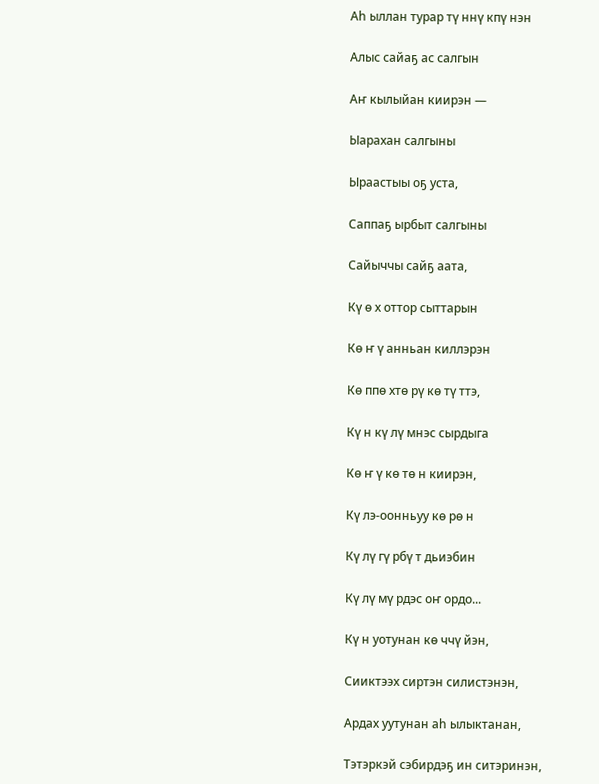Аһ ыллан турар тү ннү кпү нэн

Алыс сайаҕ ас салгын

Аҥ кылыйан киирэн —

Ыарахан салгыны

Ыраастыы оҕ уста,

Саппаҕ ырбыт салгыны

Сайыччы сайҕ аата,

Кү ө х оттор сыттарын

Кө ҥ ү анньан киллэрэн

Кө ппө хтө рү кө тү ттэ,

Кү н кү лү мнэс сырдыга

Кө ҥ ү кө тө н киирэн,

Кү лэ-оонньуу кө рө н

Кү лү гү рбү т дьиэбин

Кү лү мү рдэс оҥ ордо...

Кү н уотунан кө ччү йэн,

Сииктээх сиртэн силистэнэн,

Ардах уутунан аһ ылыктанан,

Тэтэркэй сэбирдэҕ ин ситэринэн,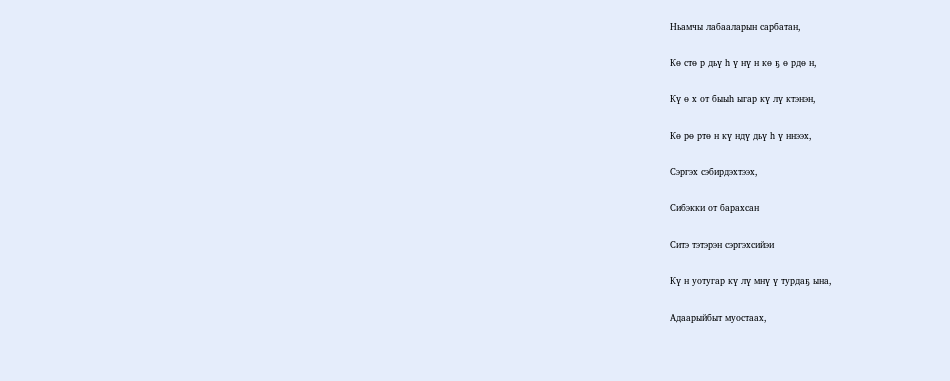Ньамчы лабааларын сарбатан,

Кө стө р дьү һ ү нү н кө ҕ ө рдө н,

Кү ө х от быыһ ыгар кү лү ктэнэн,

Кө рө ртө н кү ндү дьү һ ү ннээх,

Сэргэх сэбирдэхтээх,

Сибэкки от барахсан

Ситэ тэтэрэн сэргэхсийэи

Кү н уотугар кү лү мнү ү турдаҕ ына,

Адаарыйбыт муостаах,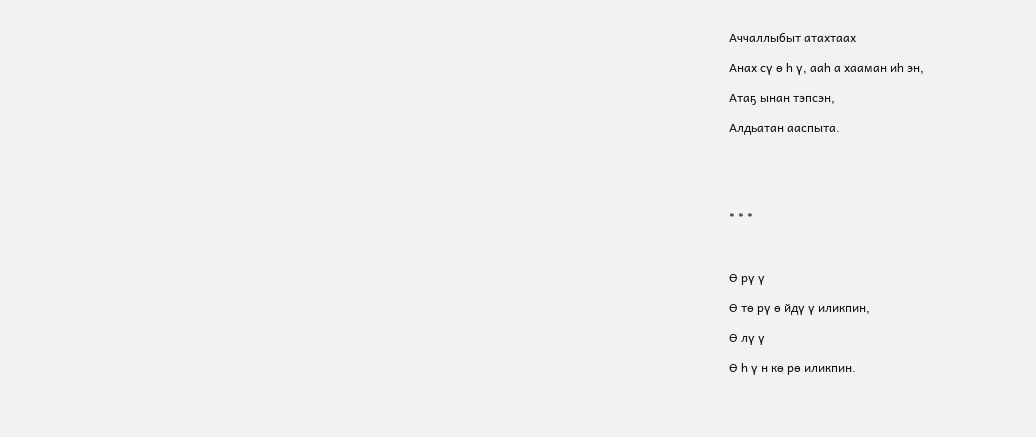Аччаллыбыт атахтаах

Анах сү ө һ ү, ааһ а хааман иһ эн,

Атаҕ ынан тэпсэн,

Алдьатан ааспыта.





* * *



Ө рү ү

Ө тө рү ө йдү ү иликпин,

Ө лү ү

Ө һ ү н кө рө иликпин.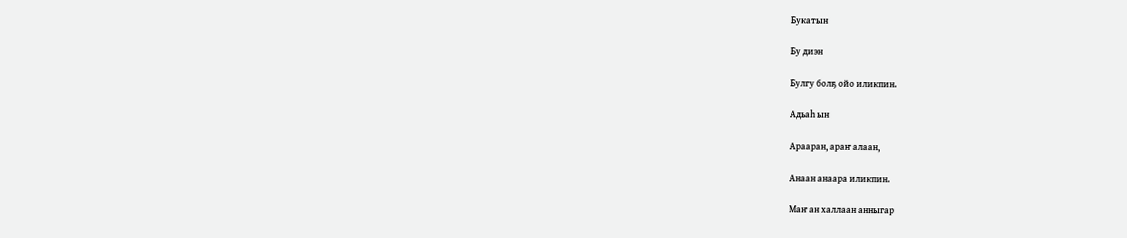Букатын

Бу диэн

Булгу болҕ ойо иликпин.

Адьаһ ын

Арааран, араҥ алаан,

Анаан анаара иликпин.

Маҥ ан халлаан анныгар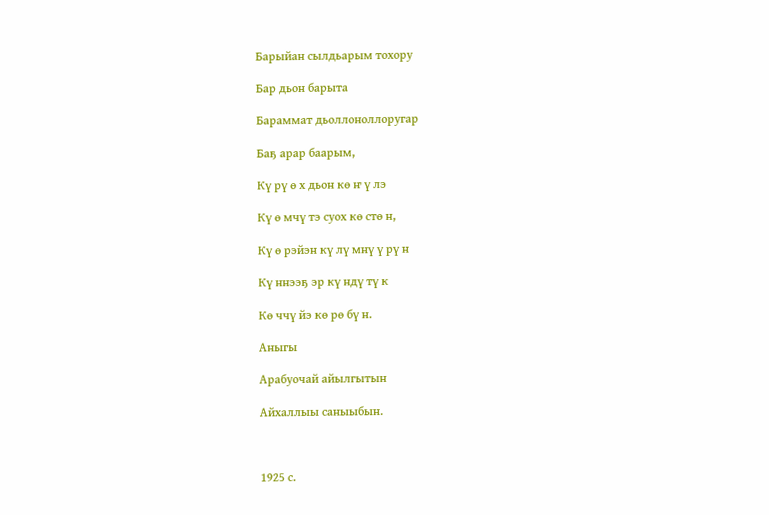Барыйан сылдьарым тохору

Бар дьон барыта

Бараммат дьоллоноллоругар

Баҕ арар баарым,

Кү рү ө х дьон кө ҥ ү лэ

Кү ө мчү тэ суох кө стө н,

Кү ө рэйэн кү лү мнү ү рү н

Кү ннээҕ эр кү ндү тү к

Кө ччү йэ кө рө бү н.

Аныгы

Арабуочай айылгытын

Айхаллыы саныыбын.



1925 с.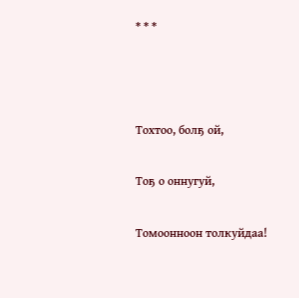* * *



Тохтоо, болҕ ой,

Тоҕ о оннугуй,

Томоонноон толкуйдаа!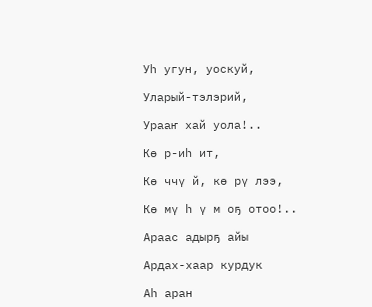Уһ угун, уоскуй,

Уларый-тэлэрий,

Урааҥ хай уола!..

Кө р-иһ ит,

Кө ччү й, кө рү лээ,

Кө мү һ ү м оҕ отоо!..

Араас адырҕ айы

Ардах-хаар курдук

Аһ аран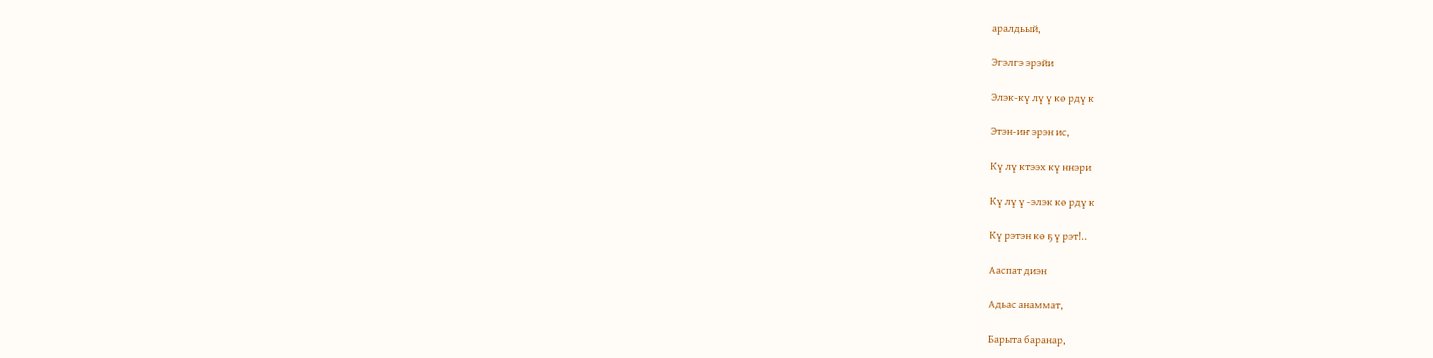аралдьый,

Эгэлгэ эрэйи

Элэк-кү лү ү кө рдү к

Этэн-иҥ эрэн ис,

Кү лү ктээх кү ннэри

Кү лү ү -элэк кө рдү к

Кү рэтэн кө ҕ ү рэт!..

Ааспат диэн

Адьас анаммат,

Барыта баранар,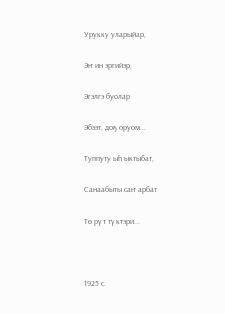Урукку уларыйар,

Эҥ ин эргийэр,

Эгэлгэ буолар

Эбээт, доҕ оруом...

Туппуту ыһ ыктыбат,

Санаабыты саҥ арбат

Тө рү т тү ктэри...



1925 с.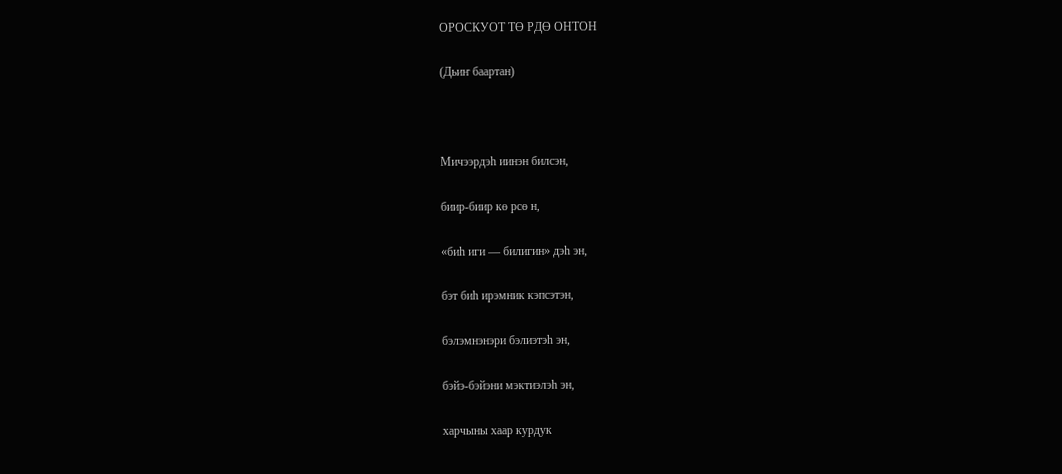ОРОСКУОТ ТӨ РДӨ ОНТОН

(Дьиҥ баартан)



Мичээрдэһ иинэн билсэн,

биир-биир кө рсө н,

«биһ иги — билигин» дэһ эн,

бэт биһ ирэмник кэпсэтэн,

бэлэмнэнэри бэлиэтэһ эн,

бэйэ-бэйэни мэктиэлэһ эн,

харчыны хаар курдук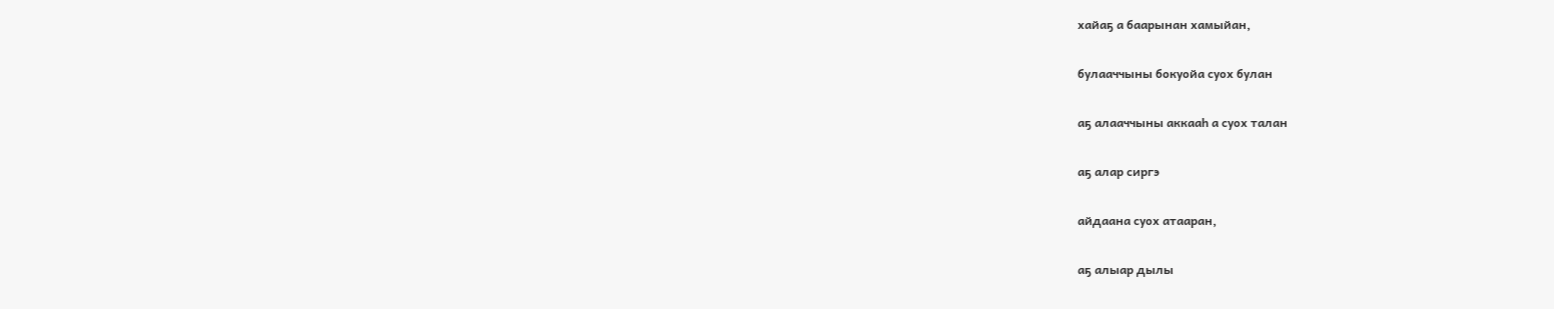хайаҕ а баарынан хамыйан,

булааччыны бокуойа суох булан

аҕ алааччыны аккааһ а суох талан

аҕ алар сиргэ

айдаана суох атааран,

аҕ алыар дылы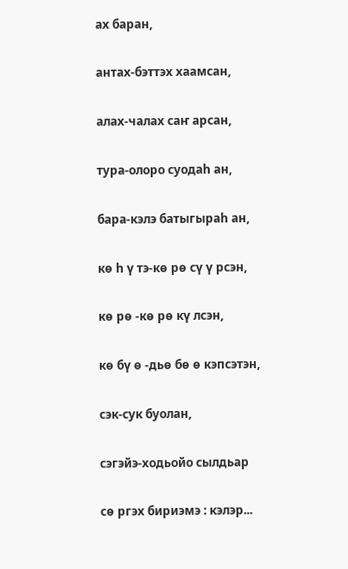ах баран,

антах-бэттэх хаамсан,

алах-чалах саҥ арсан,

тура-олоро суодаһ ан,

бара-кэлэ батыгыраһ ан,

кө һ ү тэ-кө рө сү ү рсэн,

кө рө -кө рө кү лсэн,

кө бү ө -дьө бө ө кэпсэтэн,

сэк-сук буолан,

сэгэйэ-ходьойо сылдьар

сө ргэх бириэмэ : кэлэр...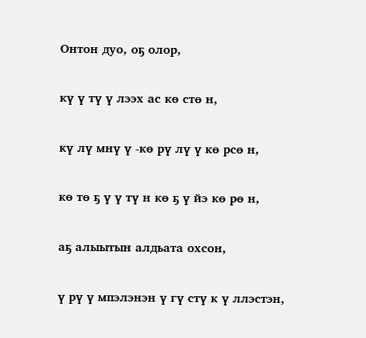Онтон дуо, оҕ олор,

кү ү тү ү лээх ас кө стө н,

кү лү мнү ү -кө рү лү ү кө рсө н,

кө тө ҕ ү ү тү н кө ҕ ү йэ кө рө н,

аҕ алыытын алдьата охсон,

ү рү ү мпэлэнэн ү гү стү к ү ллэстэн,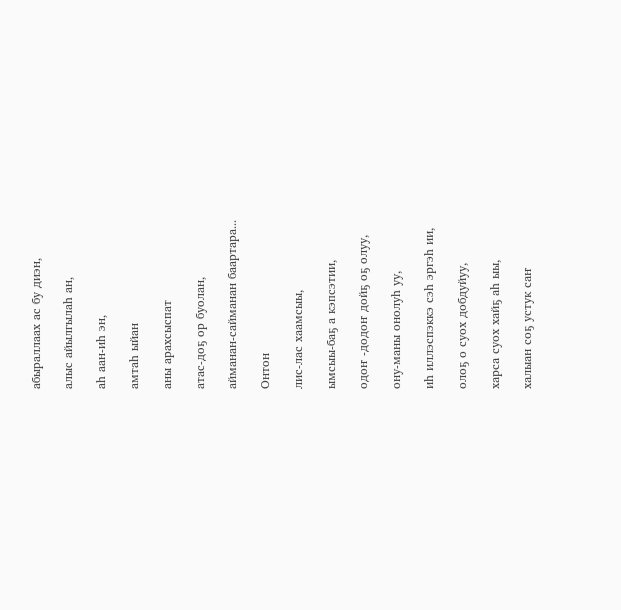абыраллаах ас бу диэн,

алыс айылгылаһ ан,

аһ аан-иһ эн,

амтаһ ыйан

аны арахсыспат

атас-доҕ ор буолан,

айманан-сайманан баартара...

Онтон

лис-лас хаамсыы,

ымсыы-баҕ а кэпсэтии,

одоҥ -додоҥ дойҕ оҕ олуу,

ону-маны онолуһ уу,

иһ иллэспэккэ сэһ эргэһ ии,

олоҕ о суох добдуйуу,

харса суох хайҕ аһ ыы,

халыан соҕ устук саҥ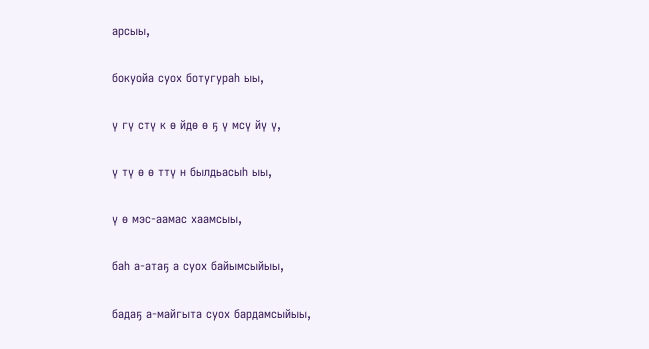арсыы,

бокуойа суох ботугураһ ыы,

ү гү стү к ө йдө ө ҕ ү мсү йү ү,

ү тү ө ө ттү н былдьасыһ ыы,

ү ө мэс-аамас хаамсыы,

баһ а-атаҕ а суох байымсыйыы,

бадаҕ а-майгыта суох бардамсыйыы,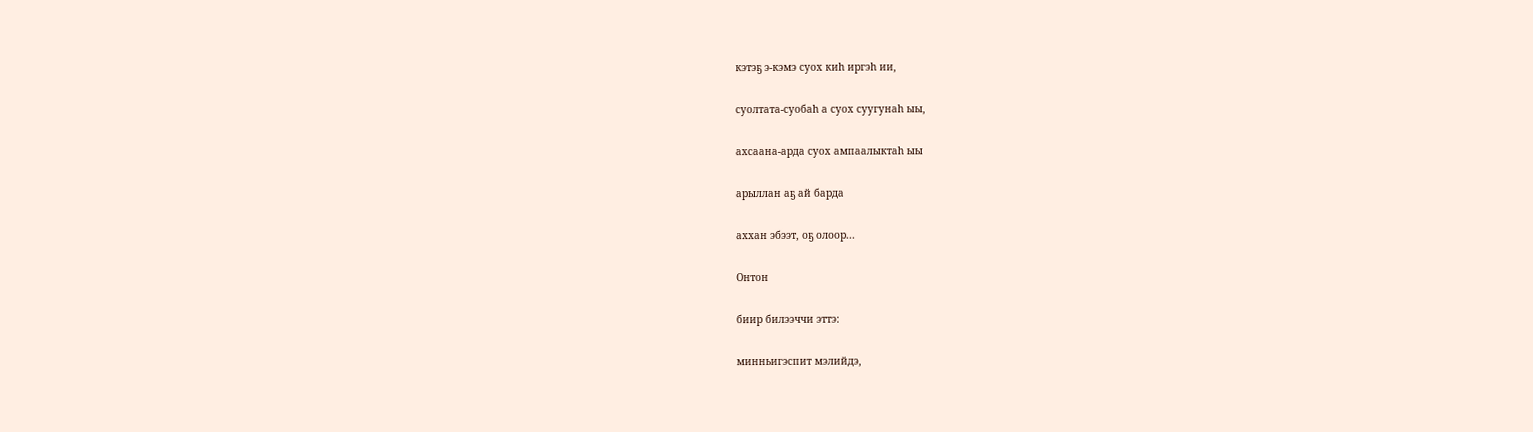кэтэҕ э-кэмэ суох киһ иргэһ ии,

суолтата-суобаһ а суох суугунаһ ыы,

ахсаана-арда суох ампаалыктаһ ыы

арыллан аҕ ай барда

аххан эбээт, оҕ олоор...

Онтон

биир билээччи эттэ:

минньигэспит мэлийдэ,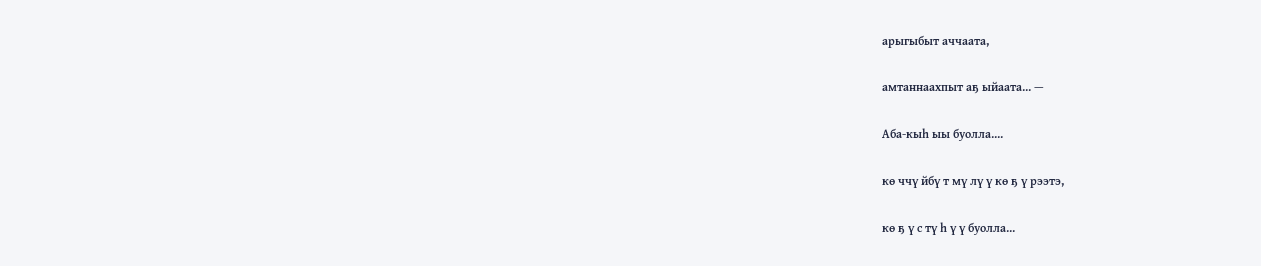арыгыбыт аччаата,

амтаннаахпыт аҕ ыйаата... —

Аба-кыһ ыы буолла....

кө ччү йбү т мү лү ү кө ҕ ү рээтэ,

кө ҕ ү с тү һ ү ү буолла...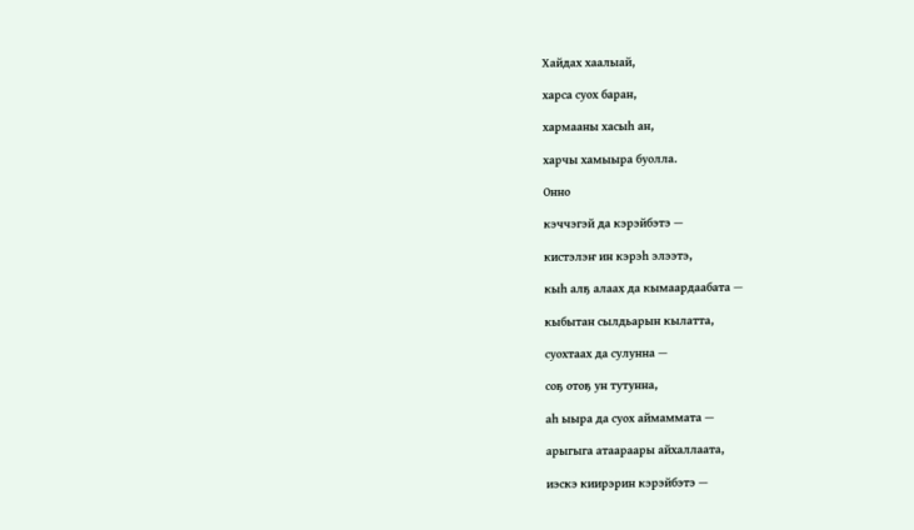Хайдах хаалыай,

харса суох баран,

хармааны хасыһ ан,

харчы хамыыра буолла.

Онно

кэччэгэй да кэрэйбэтэ —

кистэлэҥ ин кэрэһ элээтэ,

кыһ алҕ алаах да кымаардаабата —

кыбытан сылдьарын кылатта,

суохтаах да сулунна —

соҕ отоҕ ун тутунна,

аһ ыыра да суох аймаммата —

арыгыга атаараары айхаллаата,

иэскэ киирэрин кэрэйбэтэ —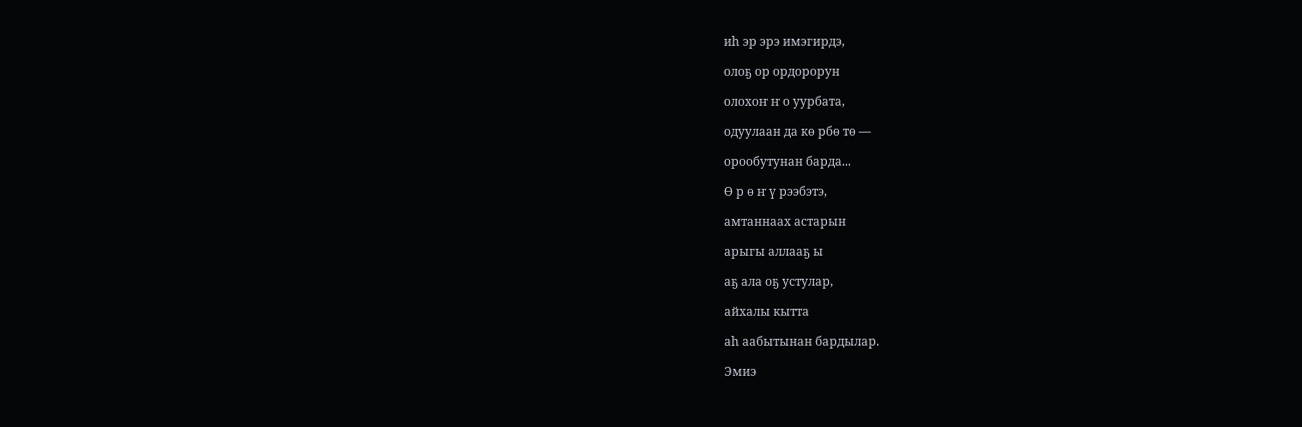иһ эр эрэ имэгирдэ,

олоҕ ор ордорорун

олохоҥ ҥ о уурбата,

одуулаан да кө рбө тө —

орообутунан барда...

Ө р ө ҥ ү рээбэтэ,

амтаннаах астарын

арыгы аллааҕ ы

аҕ ала оҕ устулар,

айхалы кытта

аһ аабытынан бардылар.

Эмиэ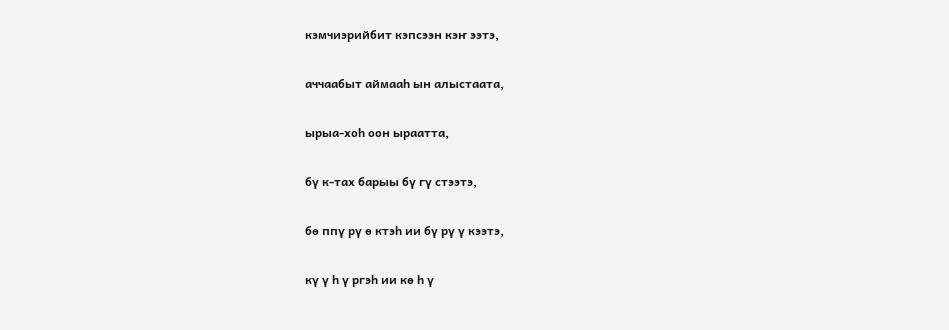кэмчиэрийбит кэпсээн кэҥ ээтэ,

аччаабыт аймааһ ын алыстаата,

ырыа-хоһ оон ыраатта,

бү к-тах барыы бү гү стээтэ,

бө ппү рү ө ктэһ ии бү рү ү кээтэ,

кү ү һ ү ргэһ ии кө һ ү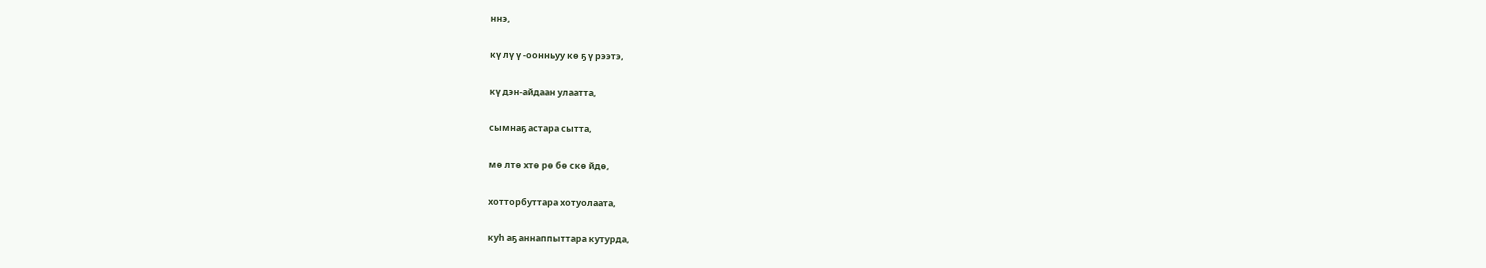ннэ,

кү лү ү -оонньуу кө ҕ ү рээтэ,

кү дэн-айдаан улаатта,

сымнаҕ астара сытта,

мө лтө хтө рө бө скө йдө,

хотторбуттара хотуолаата,

куһ аҕ аннаппыттара кутурда,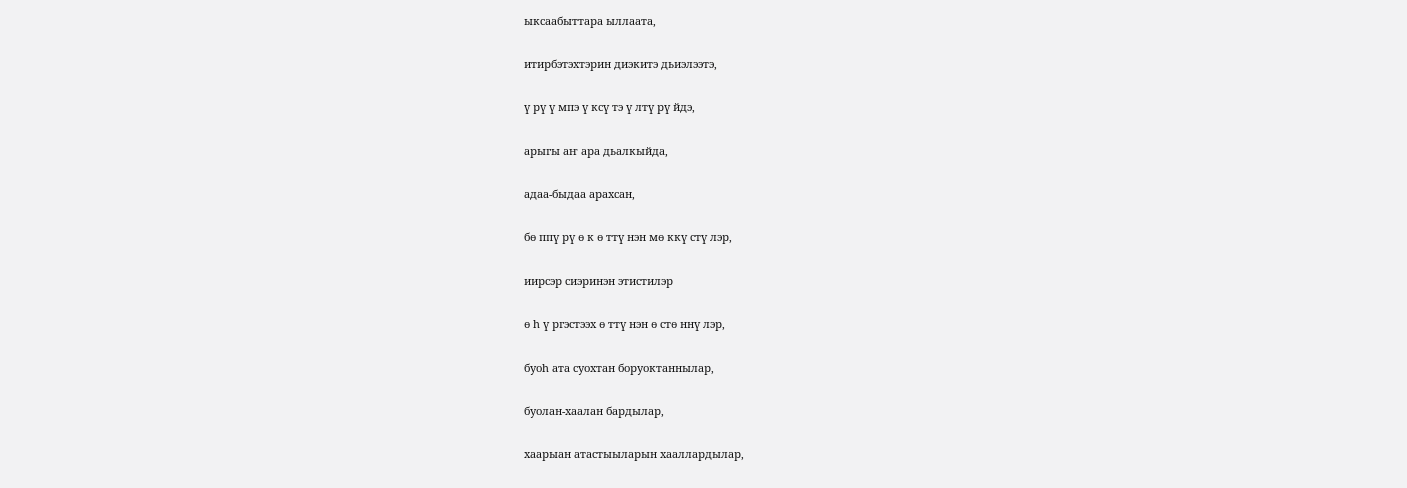ыксаабыттара ыллаата,

итирбэтэхтэрин диэкитэ дьиэлээтэ,

ү рү ү мпэ ү ксү тэ ү лтү рү йдэ,

арыгы аҥ ара дьалкыйда,

адаа-быдаа арахсан,

бө ппү рү ө к ө ттү нэн мө ккү стү лэр,

иирсэр сиэринэн этистилэр

ө һ ү ргэстээх ө ттү нэн ө стө ннү лэр,

буоһ ата суохтан боруоктаннылар,

буолан-хаалан бардылар,

хаарыан атастыыларын хааллардылар,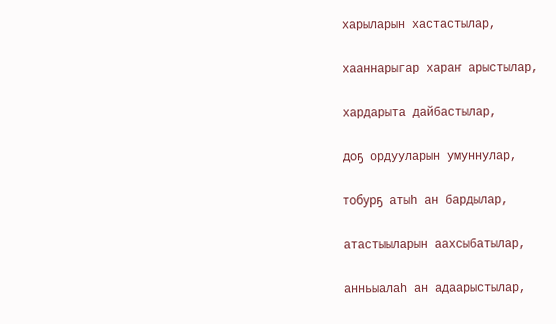харыларын хастастылар,

хааннарыгар хараҥ арыстылар,

хардарыта дайбастылар,

доҕ ордууларын умуннулар,

тобурҕ атыһ ан бардылар,

атастыыларын аахсыбатылар,

анньыалаһ ан адаарыстылар,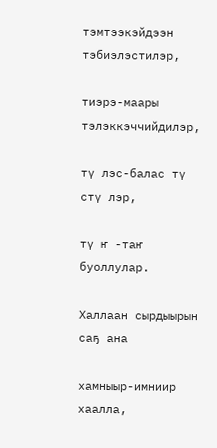тэмтээкэйдээн тэбиэлэстилэр,

тиэрэ-маары тэлэккэччийдилэр,

тү лэс-балас тү стү лэр,

тү ҥ -таҥ буоллулар.

Халлаан сырдыырын саҕ ана

хамныыр-имниир хаалла,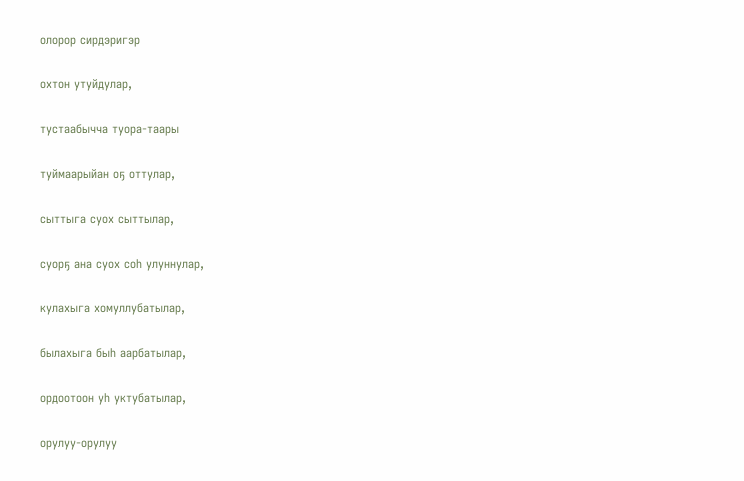олорор сирдэригэр

охтон утуйдулар,

тустаабычча туора-таары

туймаарыйан оҕ оттулар,

сыттыга суох сыттылар,

суорҕ ана суох соһ улуннулар,

кулахыга хомуллубатылар,

былахыга быһ аарбатылар,

ордоотоон уһ уктубатылар,

орулуу-орулуу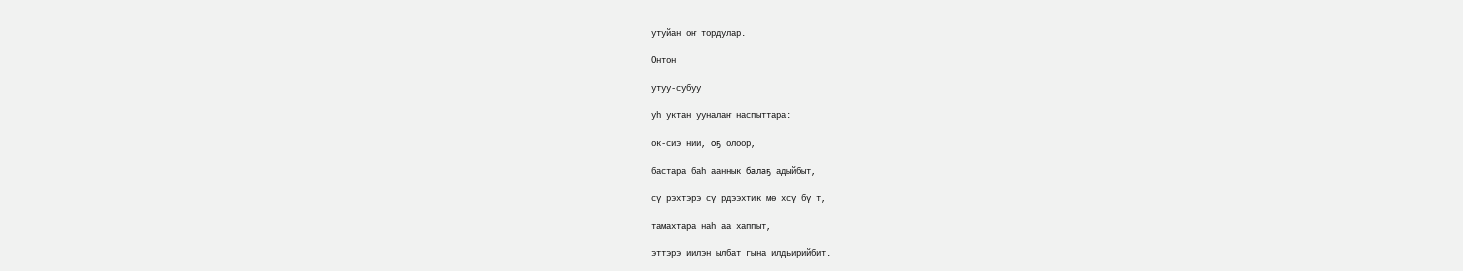утуйан оҥ тордулар.

Онтон

утуу-субуу

уһ уктан ууналаҥ наспыттара:

ок-сиэ нии, оҕ олоор,

бастара баһ ааннык балаҕ адыйбыт,

сү рэхтэрэ сү рдээхтик мө хсү бү т,

тамахтара наһ аа хаппыт,

эттэрэ иилэн ылбат гына илдьирийбит.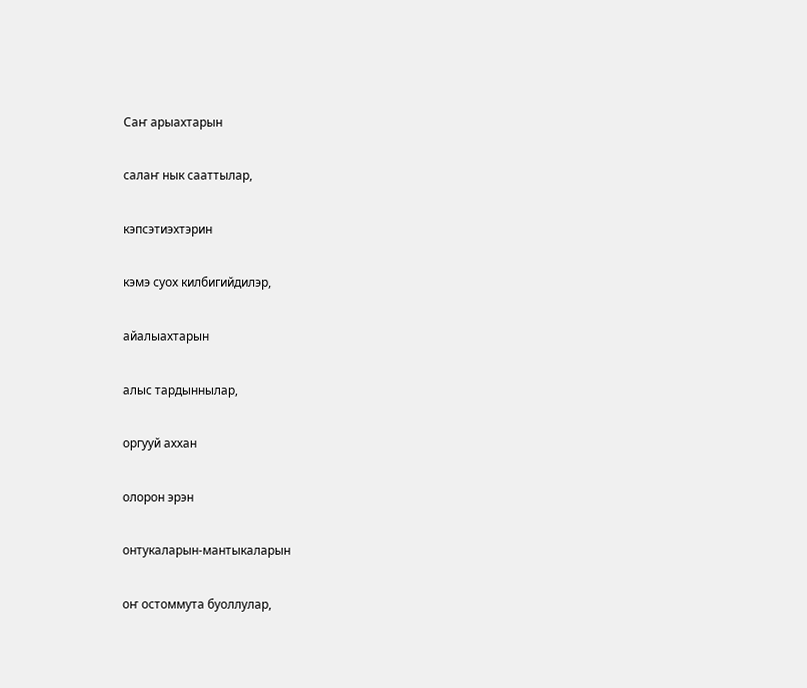Саҥ арыахтарын

салаҥ нык сааттылар,

кэпсэтиэхтэрин

кэмэ суох килбигийдилэр,

айалыахтарын

алыс тардыннылар,

оргууй аххан

олорон эрэн

онтукаларын-мантыкаларын

оҥ остоммута буоллулар,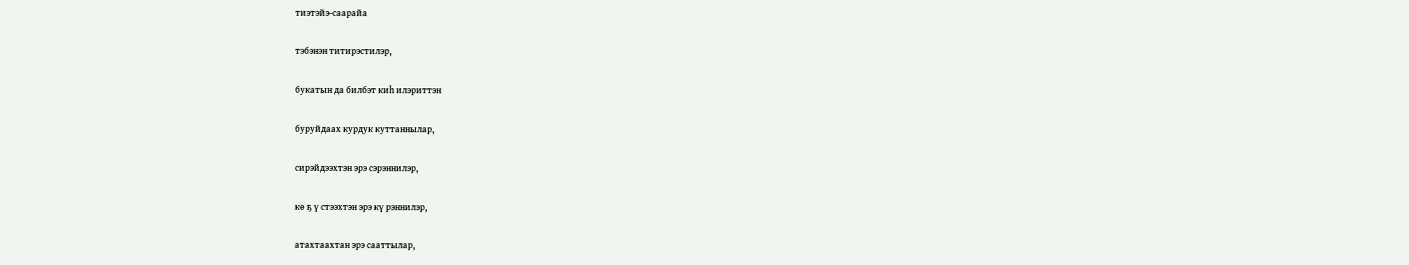тиэтэйэ-саарайа

тэбэнэн титирэстилэр,

букатын да билбэт киһ илэриттэн

буруйдаах курдук куттаннылар,

сирэйдээхтэн эрэ сэрэннилэр,

кө ҕ ү стээхтэн эрэ кү рэннилэр,

атахтаахтан эрэ сааттылар,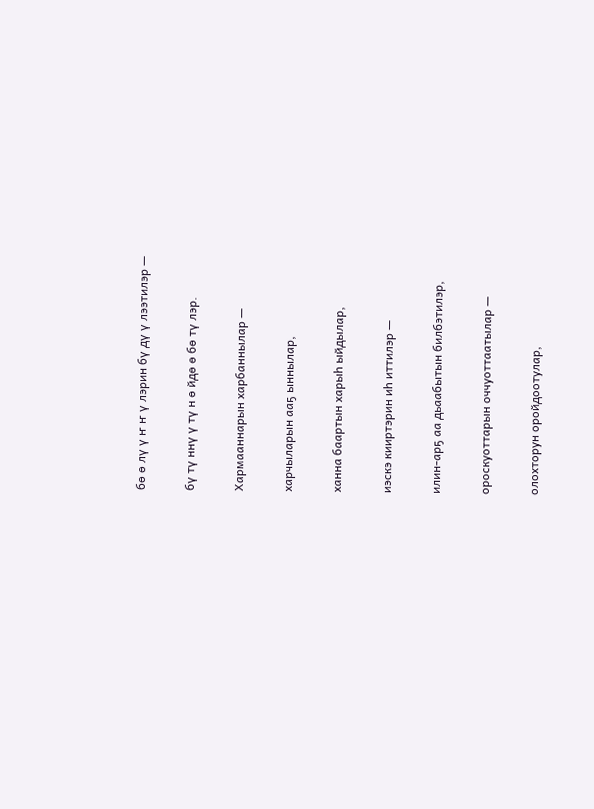бө ө лү ү ҥ ҥ ү лэрин бү дү ү лээтилэр —

бү тү ннү ү тү н ө йдө ө бө тү лэр.

Хармааннарын харбаннылар —

харчыларын ааҕ ыннылар,

ханна баартын харыһ ыйдылар,

иэскэ кииртэрин иһ иттилэр —

илин-арҕ аа дьаабытын билбэтилэр,

ороскуоттарын оччуоттаатылар —

олохторун оройдоотулар,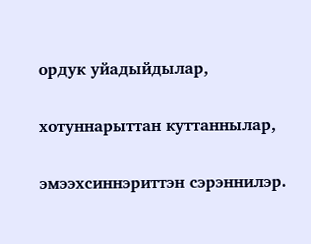ордук уйадыйдылар,

хотуннарыттан куттаннылар,

эмээхсиннэриттэн сэрэннилэр.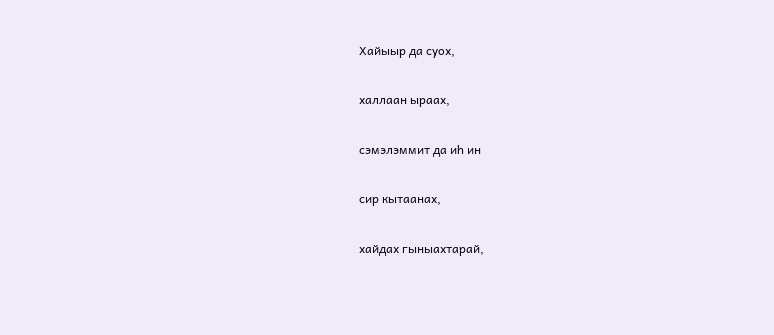Хайыыр да суох,

халлаан ыраах,

сэмэлэммит да иһ ин

сир кытаанах,

хайдах гыныахтарай,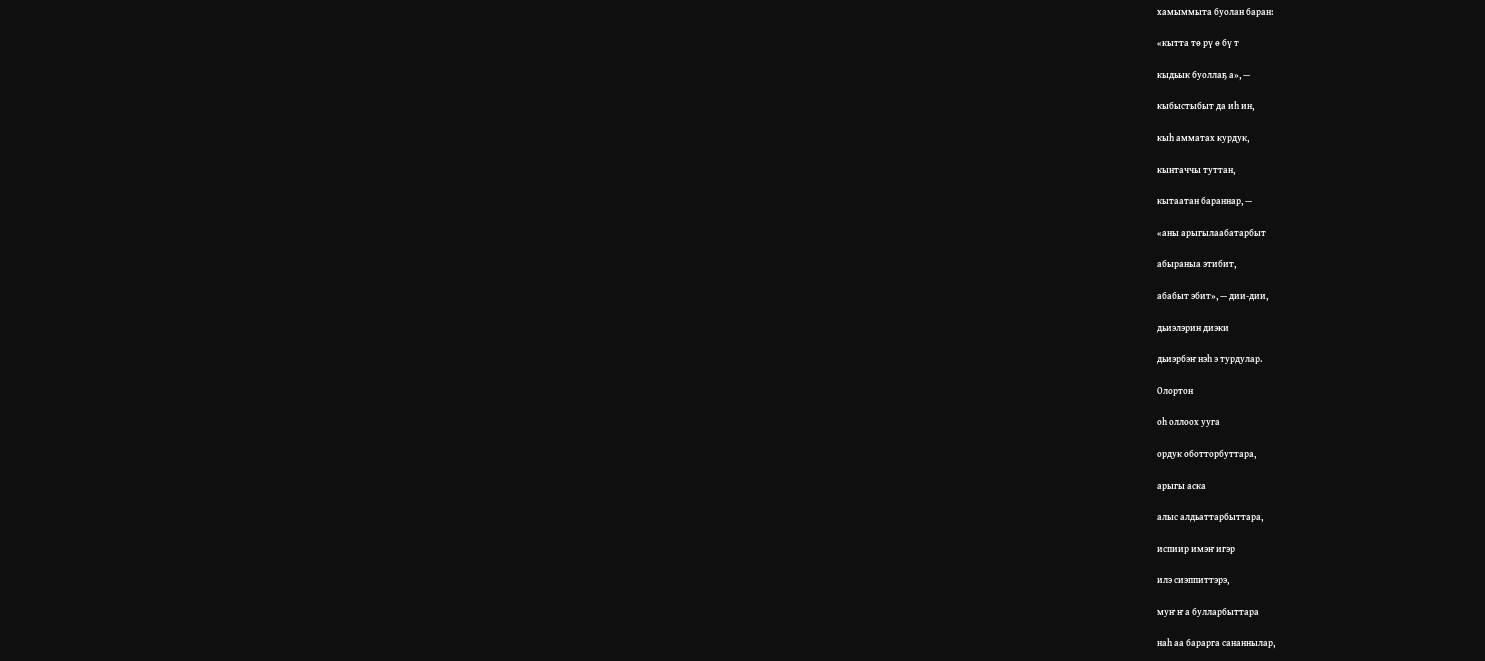хамыммыта буолан баран:

«кытта тө рү ө бү т

кыдьык буоллаҕ а», —

кыбыстыбыт да иһ ин,

кыһ амматах курдук,

кынтаччы туттан,

кытаатан бараннар, —

«аны арыгылаабатарбыт

абыраныа этибит,

абабыт эбит», — дии-дии,

дьиэлэрин диэки

дьиэрбэҥ нэһ э турдулар.

Олортон

оһ оллоох ууга

ордук оботторбуттара,

арыгы аска

алыс алдьаттарбыттара,

испиир имэҥ игэр

илэ сиэппиттэрэ,

муҥ ҥ а булларбыттара

наһ аа барарга сананнылар,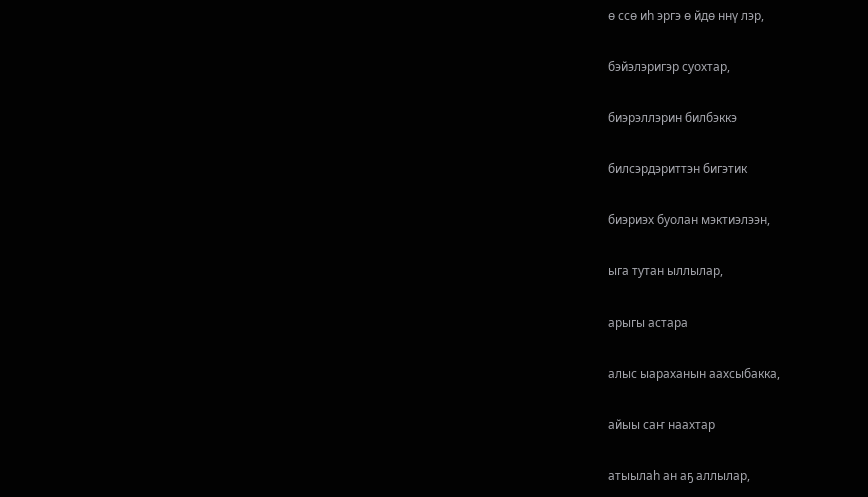ө ссө иһ эргэ ө йдө ннү лэр,

бэйэлэригэр суохтар,

биэрэллэрин билбэккэ

билсэрдэриттэн бигэтик

биэриэх буолан мэктиэлээн,

ыга тутан ыллылар,

арыгы астара

алыс ыараханын аахсыбакка,

айыы саҥ наахтар

атыылаһ ан аҕ аллылар,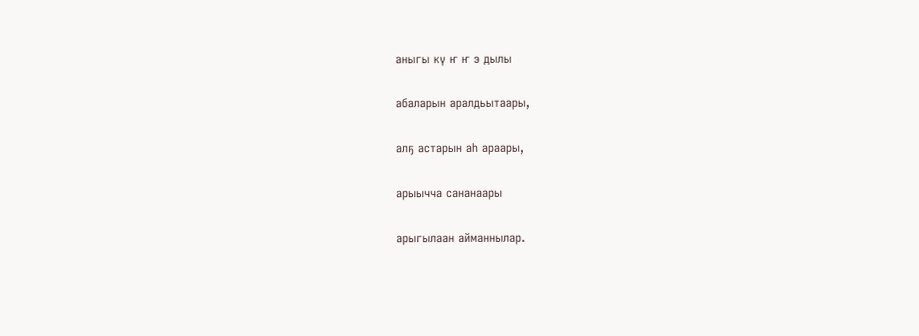аныгы кү ҥ ҥ э дылы

абаларын аралдьытаары,

алҕ астарын аһ араары,

арыычча сананаары

арыгылаан айманнылар.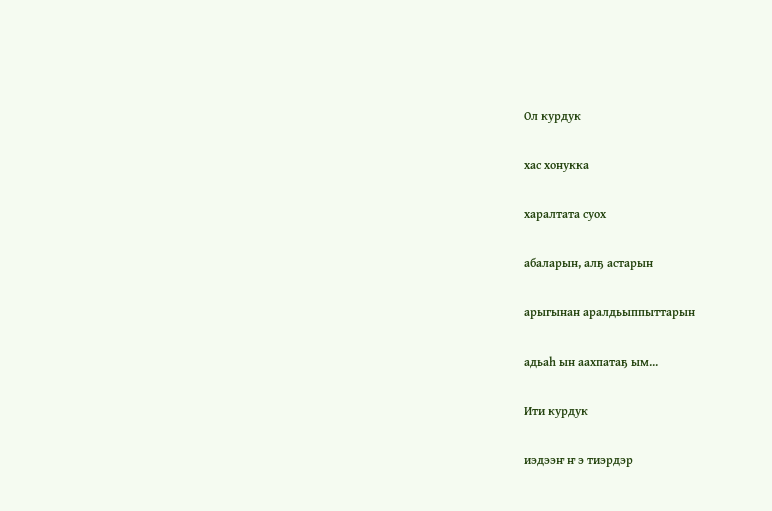Ол курдук

хас хонукка

харалтата суох

абаларын, алҕ астарын

арыгынан аралдьыппыттарын

адьаһ ын аахпатаҕ ым...

Ити курдук

иэдээҥ ҥ э тиэрдэр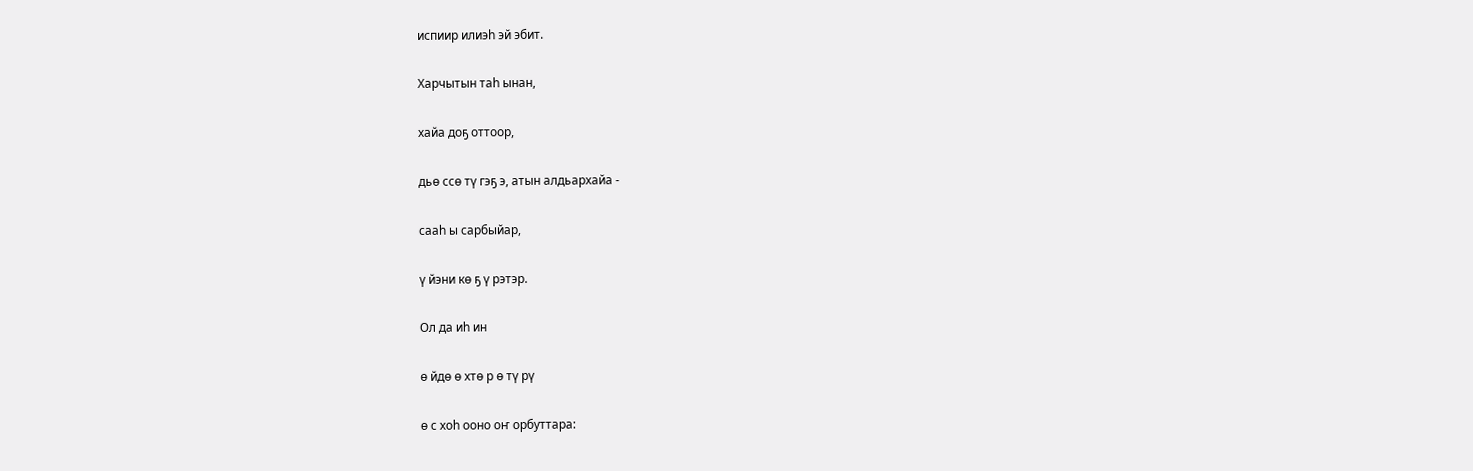испиир илиэһ эй эбит.

Харчытын таһ ынан,

хайа доҕ оттоор,

дьө ссө тү гэҕ э, атын алдьархайа -

сааһ ы сарбыйар,

ү йэни кө ҕ ү рэтэр.

Ол да иһ ин

ө йдө ө хтө р ө тү рү

ө с хоһ ооно оҥ орбуттара: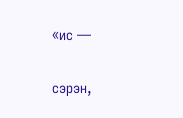«ис —

сэрэн,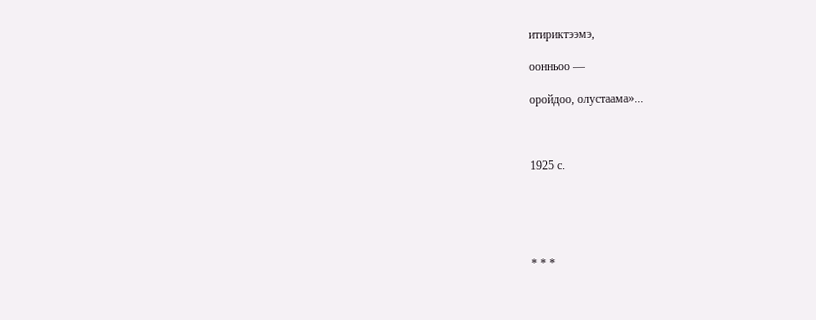итириктээмэ,

оонньоо —

оройдоо, олустаама»...



1925 с.





* * *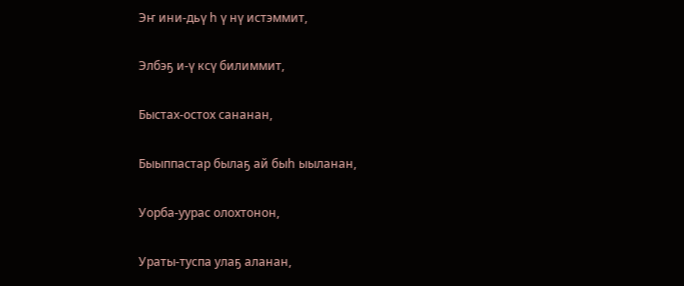Эҥ ини-дьү һ ү нү истэммит,

Элбэҕ и-ү ксү билиммит,

Быстах-остох сананан,

Быыппастар былаҕ ай быһ ыыланан,

Уорба-уурас олохтонон,

Ураты-туспа улаҕ аланан,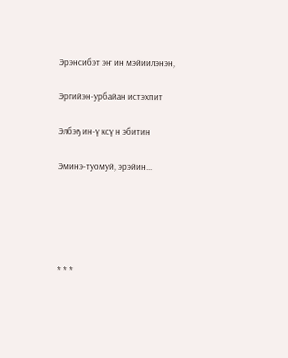Эрэнсибэт эҥ ин мэйиилэнэн,

Эргийэн-урбайан истэхпит

Элбэҕ ин-ү ксү н эбитин

Эминэ-туомуй, эрэйин...





* * *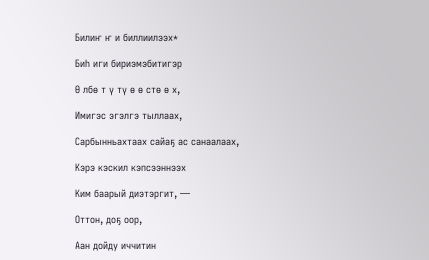Билиҥ ҥ и биллиилээх*

Биһ иги бириэмэбитигэр

Ө лбө т ү тү ө ө стө ө х,

Имигэс эгэлгэ тыллаах,

Сарбынньахтаах сайаҕ ас санаалаах,

Кэрэ кэскил кэпсээннээх

Ким баарый диэтэргит, —

Оттон, доҕ оор,

Аан дойду иччитин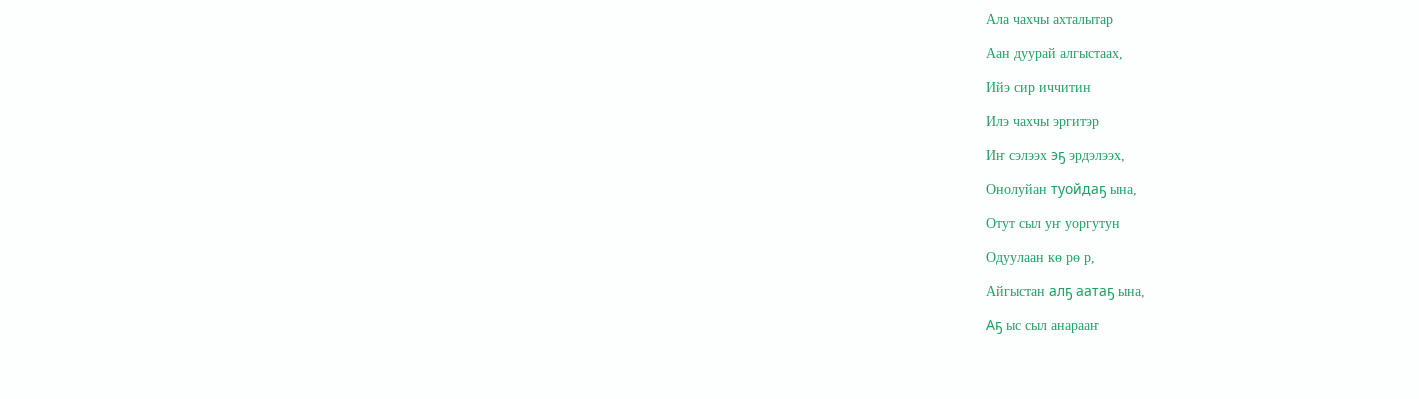Ала чахчы ахталытар

Аан дуурай алгыстаах,

Ийэ сир иччитин

Илэ чахчы эргитэр

Иҥ сэлээх эҕ эрдэлээх,

Онолуйан туойдаҕ ына,

Отут сыл уҥ уоргутун

Одуулаан кө рө р,

Айгыстан алҕ аатаҕ ына,

Аҕ ыс сыл анарааҥ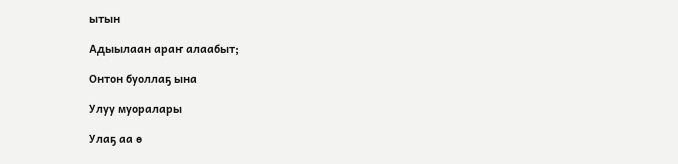ытын

Адыылаан араҥ алаабыт;

Онтон буоллаҕ ына

Улуу муоралары

Улаҕ аа ө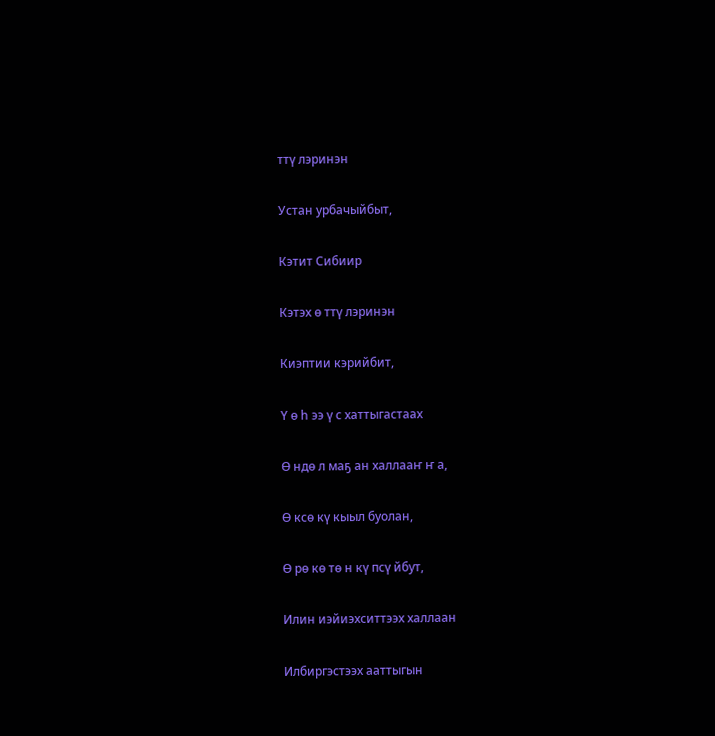ттү лэринэн

Устан урбачыйбыт,

Кэтит Сибиир

Кэтэх ө ттү лэринэн

Киэптии кэрийбит,

Ү ө һ ээ ү с хаттыгастаах

Ө ндө л маҕ ан халлааҥ ҥ а,

Ө ксө кү кыыл буолан,

Ө рө кө тө н кү псү йбут,

Илин иэйиэхситтээх халлаан

Илбиргэстээх ааттыгын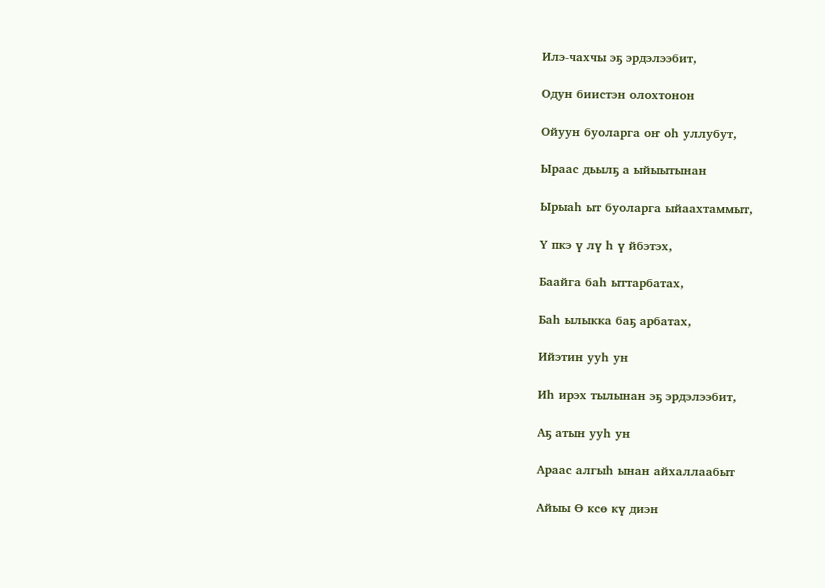Илэ-чахчы эҕ эрдэлээбит,

Одун биистэн олохтонон

Ойуун буоларга оҥ оһ уллубут,

Ыраас дьылҕ а ыйыытынан

Ырыаһ ыт буоларга ыйаахтаммыт,

Ү пкэ ү лү һ ү йбэтэх,

Баайга баһ ыттарбатах,

Баһ ылыкка баҕ арбатах,

Ийэтин ууһ ун

Иһ ирэх тылынан эҕ эрдэлээбит,

Аҕ атын ууһ ун

Араас алгыһ ынан айхаллаабыт

Айыы Ө ксө кү диэн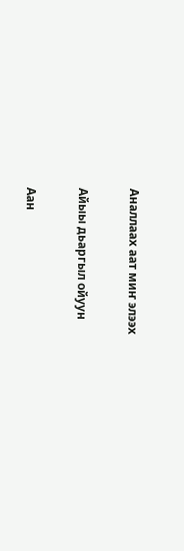Аналлаах аат миҥ элээх

Айыы дьаргыл ойуун

Аан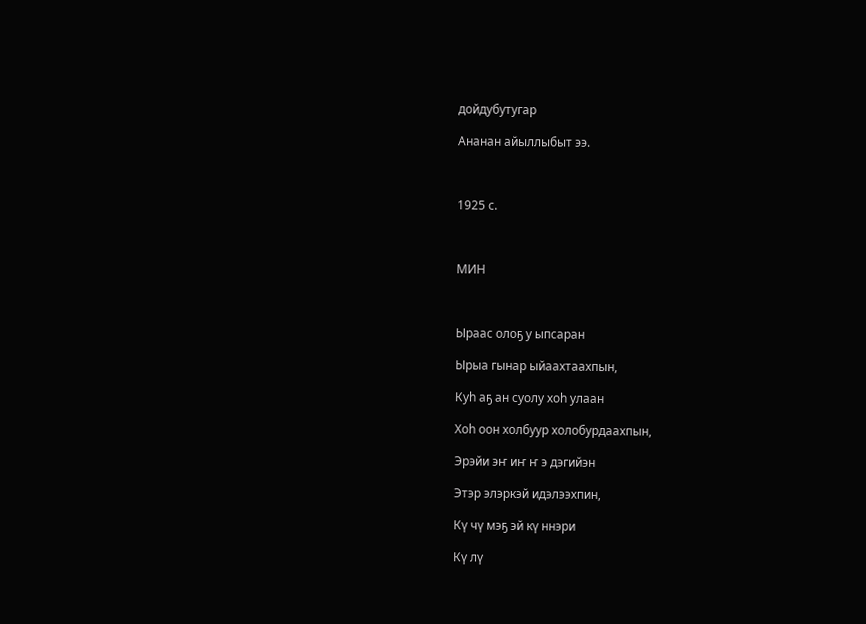дойдубутугар

Ананан айыллыбыт ээ.



1925 с.



МИН



Ыраас олоҕ у ыпсаран

Ырыа гынар ыйаахтаахпын,

Куһ аҕ ан суолу хоһ улаан

Хоһ оон холбуур холобурдаахпын,

Эрэйи эҥ иҥ ҥ э дэгийэн

Этэр элэркэй идэлээхпин,

Кү чү мэҕ эй кү ннэри

Кү лү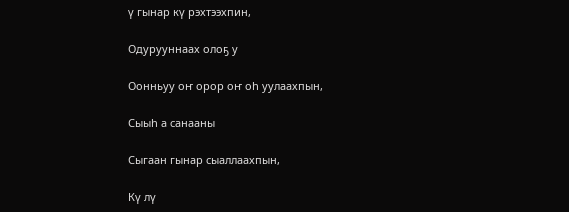ү гынар кү рэхтээхпин,

Одурууннаах олоҕ у

Оонньуу оҥ орор оҥ оһ уулаахпын,

Сыыһ а санааны

Сыгаан гынар сыаллаахпын,

Кү лү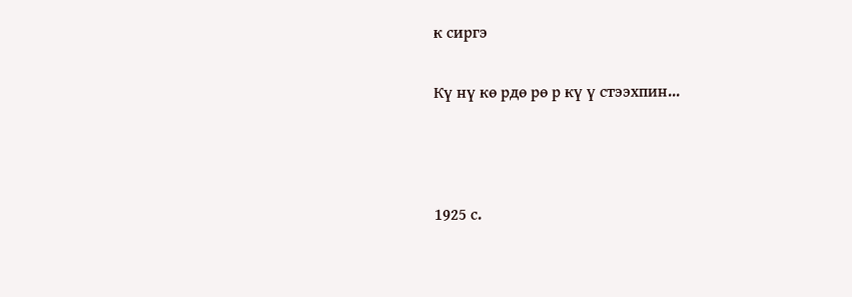к сиргэ

Кү нү кө рдө рө р кү ү стээхпин...



1925 с.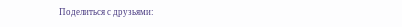Поделиться с друзьями: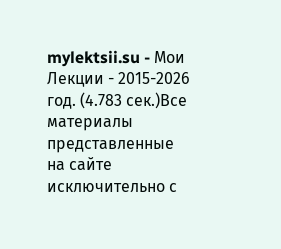mylektsii.su - Мои Лекции - 2015-2026 год. (4.783 сек.)Все материалы представленные на сайте исключительно с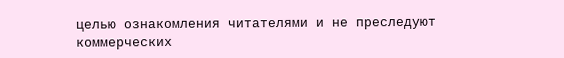целью ознакомления читателями и не преследуют коммерческих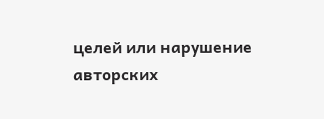целей или нарушение авторских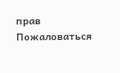прав Пожаловаться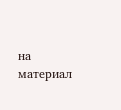на материал